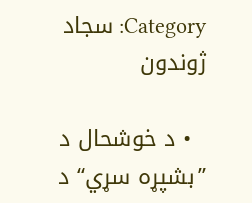Category: سجاد ژوندون

  • د خوشحال د ”بشپړه سړي“ د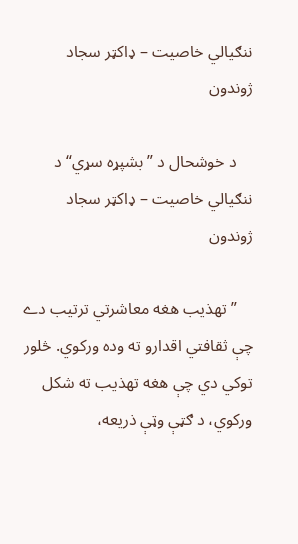ننګيالي خاصيت – ډاکټر سجاد ژوندون

    د خوشحال د ”بشپړه سړي“ د ننګيالي خاصيت – ډاکټر سجاد ژوندون

    ”تهذيب هغه معاشرتي ترتيب دے چې ثقافتي اقدارو ته وده ورکوي. څلور توکي دي چې هغه تهذيب ته شکل ورکوي، د ګټې وټې ذريعه،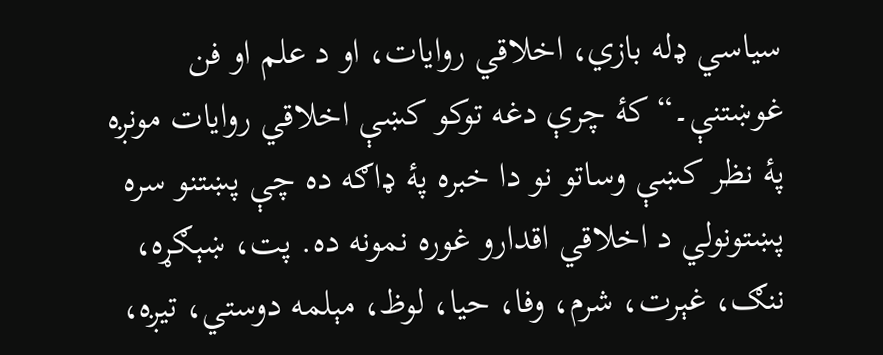سياسي ډله بازي، اخلاقي روايات، او د علم او فن غوښتنې۔“ کۀ چرې دغه توکو کښې اخلاقي روايات مونږه پۀ نظر کښې وساتو نو دا خبره پۀ ډاګه ده چې پښتنو سره پښتونولي د اخلاقي اقدارو غوره نمونه ده. پت، ښېګړه، ننګ، غېرت، شرم، وفا، حيا، لوظ، مېلمه دوستي، تيږه،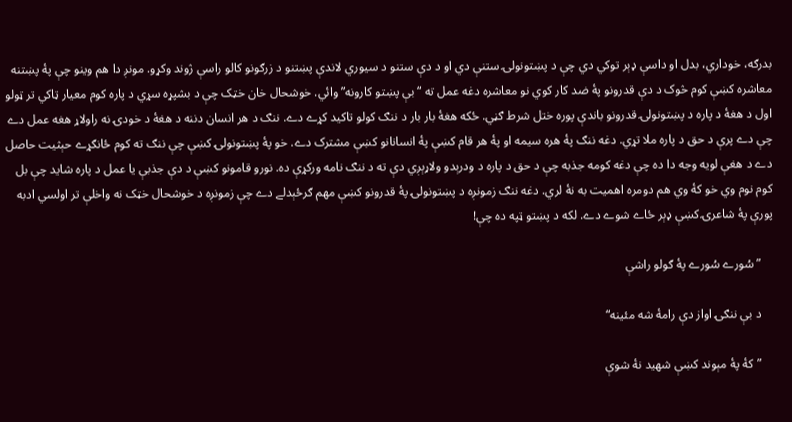بدرګه، خوداري، بدل او داسې ډېر توکي دي چې د پښتونولۍ ستنې دي او د دې ستنو د سيوري لاندې پښتنو د زرګونو کالو راسې ژوند وکړو. مونږ دا هم وينو چې پۀ پښتنه معاشره کښې کوم څوک د دې قدرونو پۀ ضد کار کوي نو معاشره دغه عمل ته “بې پښتو کارونه” وائي. خوشحال خان خټک چې د بشپړه سړي د پاره کوم معيار ټاکي تر ټولو اول د هغۀ د پاره د پښتونولۍ قدرونو باندې پوره ختل شرط ګڼي. ځکه هغۀ بار بار د ننګ کولو تاکيد کړے دے. ننګ د هر انسان دننه د هغۀ د خودۍ نه راولاړ هغه عمل دے چې دے پرې د حق د پاره ملا تړي. دغه ننګ پۀ هره سيمه او پۀ هر قام کښې پۀ انسانانو کښې مشترک دے. خو پۀ پښتونولۍ کښې چې ننګ ته کوم ځانګړے حېثيت حاصل دے د هغې لويه وجه دا ده چې دغه کومه جذبه چې د حق د پاره د ودرېدو ولاړېږي دې ته د ننګ نامه ورکړې ده. نورو قامونو کښې د دې جذبې يا عمل د پاره شايد چې بل کوم نوم وي خو کۀ وي هم دومره اهميت به نۀ لري. دغه ننګ زمونږه د پښتونولۍ پۀ قدرونو کښې مهم ګرځېدلے دے چې زمونږه د خوشحال خټک نه واخلې تر اولسي ادبه پورې پۀ شاعرۍ کښې ډېر ځاے شوے دے. لکه د پښتو ټپه ده چې!

    ”سُورے سُورے پۀ ګولو راشې

    د بې ننګۍ اواز دې رامۀ شه مئينه“

    ”کۀ پۀ مېوند کښې شهيد نۀ شوې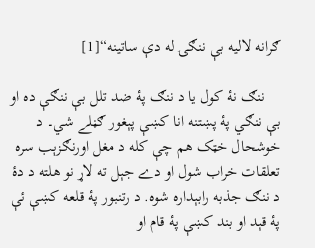ګرانه لاليه بې ننګۍ له دې ساتينه“[1]

    ننګ نۀ کول يا د ننګ پۀ ضد تلل بې ننګې ده او بې ننګي پۀ پښتنه انا کښې پېغور ګڼلے شي۔ د خوشحال خټک هم چې کله د مغل اورنګزېب سره تعلقات خراب شول او دے جېل ته لاړ نو هلته د دۀ د ننګ جذبه رابېداره شوه. د رتنبور پۀ قلعه کښې ئې پۀ قېد او بند کښې پۀ قام او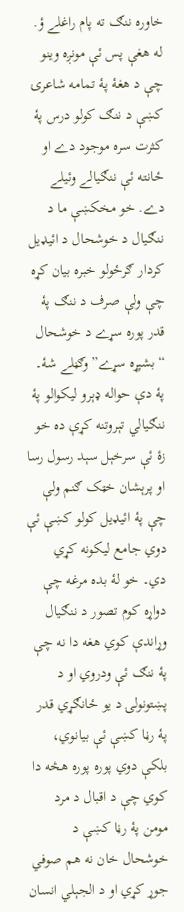خاوره ننګ ته پام راغلے ؤ. له هغې پس ئې مونږه وينو چې د هغۀ پۀ تمامه شاعرۍ کښې د ننګ کولو درس پۀ کثرت سره موجود دے او ځانته ئې ننګيالے وئيلے دے. خو مخکښې ما د ننګيال د خوشحال د ائيډيل کردار ګرځولو خبره بيان کړه چې ولې صرف د ننګ پۀ قدر پوره سړے د خوشحال “بشپړه سړے” وګڼلے شۀ۔ پۀ دې حواله ډېرو ليکوالو پۀ ننګيالي تېروتنه کړې ده خو زۀ ئې سرخېل سېد رسول رسا او پرېشان خټک ګنم ولې چې پۀ ائيډيل کولو کښې ئې دوي جامع ليکونه کړي دي۔ خو لۀ بده مرغه چې دواړه کوم تصور د ننګيال وړاندې کوي هغه دا نه چې پۀ ننګ ئې ودروي او د پښتونولۍ د يو ځانګړي قدر پۀ رڼا کښې ئې بيانوي، بلکې دوي پوره پوره هڅه دا کوي چې د اقبال د مرد مومن پۀ رڼا کښې د خوشحال خان نه هم صوفي جوړ کړي او د الجېلي انسان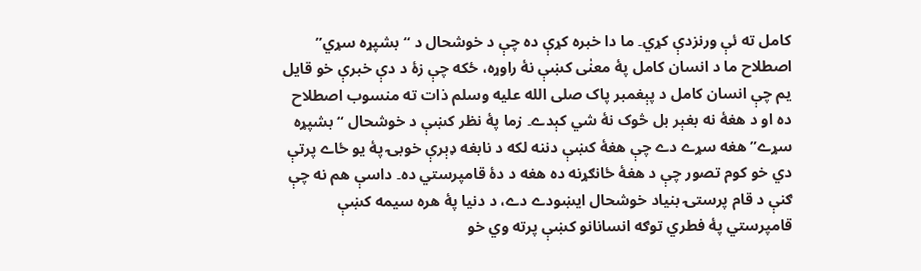کامل ته ئې ورنزدې کړي۔ ما دا خبره کړې ده چې د خوشحال د “بشپړه سړي” اصطلاح ما د انسان کامل پۀ معنٰی کښې نۀ راوړه، ځکه چې زۀ د دې خبرې خو قايل يم چې انسان کامل د پېغمبر پاک صلى الله عليه وسلم ذات ته منسوب اصطلاح ده او د هغۀ نه بغېر بل څوک نۀ شي کېدے۔ زما پۀ نظر کښې د خوشحال “بشپړه سړے” هغه سړے دے چې هغۀ کښې دننه لکه د نابغه ډېرې خوبۍ پۀ يو ځاے پرتې دي خو کوم تصور چې د هغۀ ځانګړنه ده هغه د دۀ قامپرستي ده۔ داسې هم نه چې ګنې د قام پرستۍ بنياد خوشحال ايښودے دے، د دنيا پۀ هره سيمه کښې قامپرستي پۀ فطري توګه انسانانو کښې پرته وي خو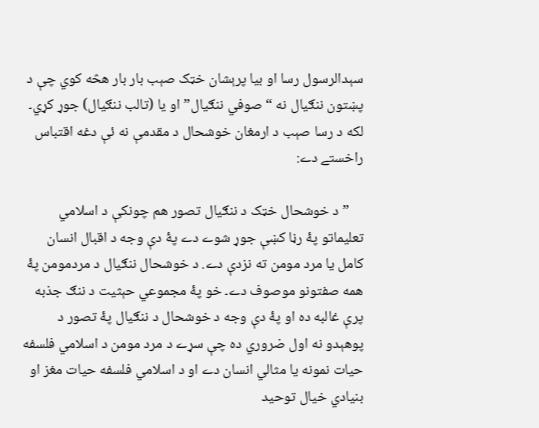سېدالرسول رسا او بيا پرېشان خټک صېب بار بار هڅه کوي چې د پښتون ننګيال نه “صوفي ننګيال” او يا (تالب ننګيال) جوړ کړي۔ لکه د رسا صېب د ارمغان خوشحال د مقدمې نه ئې دغه اقتباس راخستے دے:

    ”د خوشحال خټک د ننګيال تصور هم چونکې د اسلامي تعليماتو پۀ رڼا کښې جوړ شوے دے پۀ دې وجه د اقبال انسان کامل يا مرد مومن ته نزدې دے. د خوشحال ننګيال د مردمومن پۀ همه صفتونو موصوف دے۔ خو پۀ مجموعي حېثيت د ننګ جذبه پرې غالبه ده او پۀ دې وجه د خوشحال د ننګيال پۀ تصور د پوهېدو نه اول ضروري ده چې سړے د مرد مومن د اسلامي فلسفه حيات نمونه يا مثالي انسان دے او د اسلامي فلسفه حيات مغز او بنيادي خيال توحيد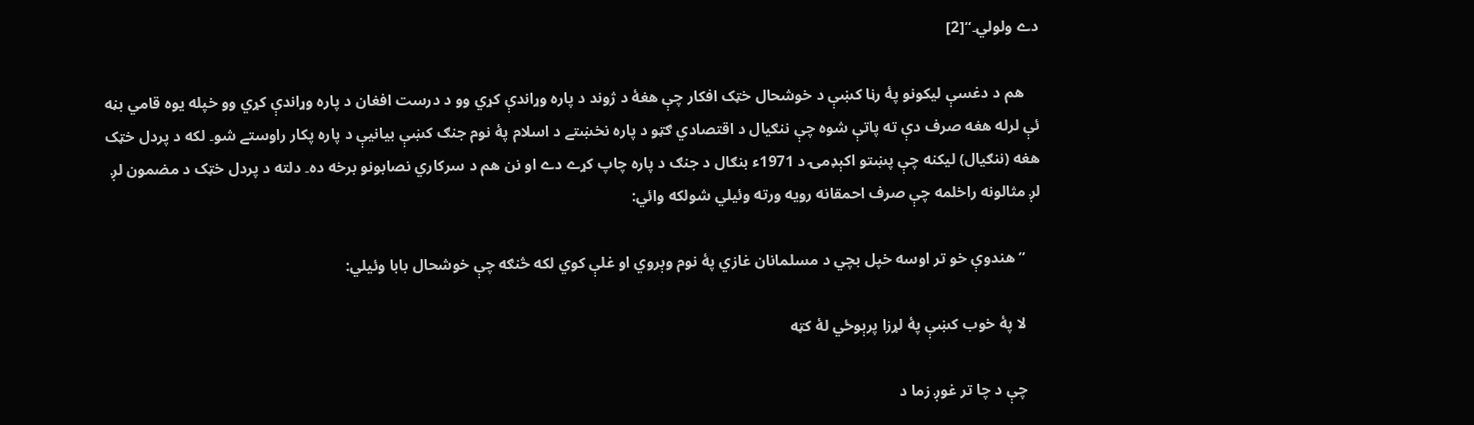دے ولولي۔“[2]

    هم د دغسې ليکونو پۀ رڼا کښې د خوشحال خټک افکار چې هغۀ د ژوند د پاره وړاندې کړي وو د درست افغان د پاره وړاندې کړي وو خپله يوه قامي بڼه ئې لرله هغه صرف دې ته پاتې شوه چې ننګيال د اقتصادي ګټو د پاره نخښتے د اسلام پۀ نوم جنګ کښې بيانيې د پاره پکار راوستے شو۔ لکه د پردل خټک هغه (ننګيال) ليکنه چې پښتو اکېډمۍ د 1971ء بنګال د جنګ د پاره چاپ کړے دے او نن هم د سرکاري نصابونو برخه ده۔ دلته د پردل خټک د مضمون لږ لږ مثالونه راخلمه چې صرف احمقانه رويه ورته وئيلي شولکه وائي:

    ”هندوې خو تر اوسه خپل بچي د مسلمانان غازي پۀ نوم وېروي او غلې کوي لکه څنګه چې خوشحال بابا وئيلي:

    لا پۀ خوب کښې پۀ لړزا پرېوځي لۀ کټه

    چې د چا تر غوږ زما د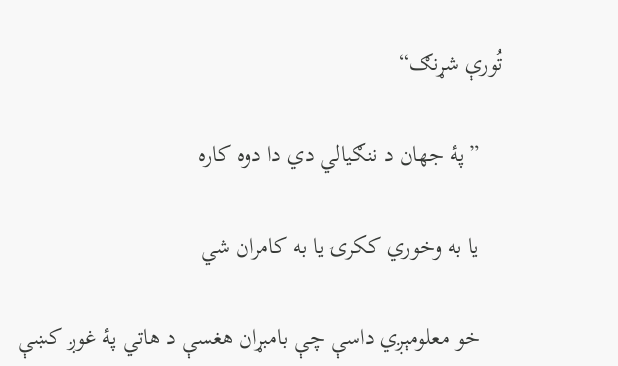تُورې شړنګ“

    ”پۀ جهان د ننګيالي دي دا دوه کاره

    يا به وخوري ککرۍ يا به کامران شي

    خو معلومېږي داسې چې بامبړان هغسې د هاتي پۀ غوږ کښې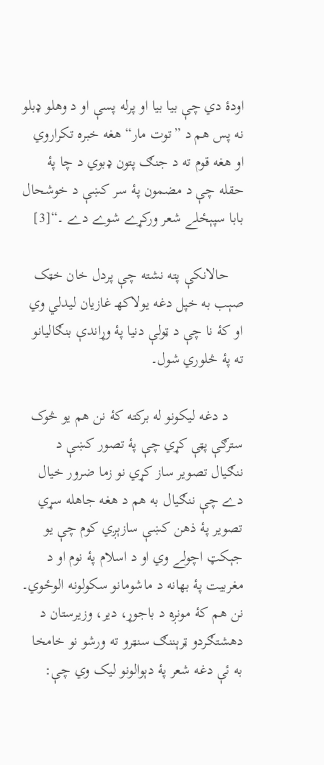اودۀ دي چې بيا بيا او پرله پسې او د وهلو ډبلو نه پس هم د ”توت مار“ هغه خبره تکراروي او هغه قوم ته د جنګ پتون ډبوي د چا پۀ حقله چې د مضمون پۀ سر کښې د خوشحال بابا سپېځلے شعر ورکړے شوے دے ۔“[3]

    حالانکې پته نشته چې پردل خان خټک صېب به خپل دغه يولاکهـ غازيان ليدلي وي او کۀ نا چې د ټولې دنيا پۀ وړاندې بنګاليانو ته پۀ څلوري شول۔

    د دغه ليکونو له برکته کۀ نن هم يو څوک سترګې پټې کړي چې پۀ تصور کښې د ننګيال تصوير ساز کړي نو زما ضرور خيال دے چې ننګيال به هم د هغه جاهله سړي تصوير پۀ ذهن کښې سازېږي کوم چې يو جېکټ اچولے وي او د اسلام پۀ نوم او د مغربيت پۀ بهانه د ماشومانو سکولونه الوځوي۔ نن هم کۀ مونږه د باجوړ، دير، وزيرستان د دهشتګردو ټرېننګ سنټرو ته ورشو نو خامخا به ئې دغه شعر پۀ دېوالونو ليک وي چې: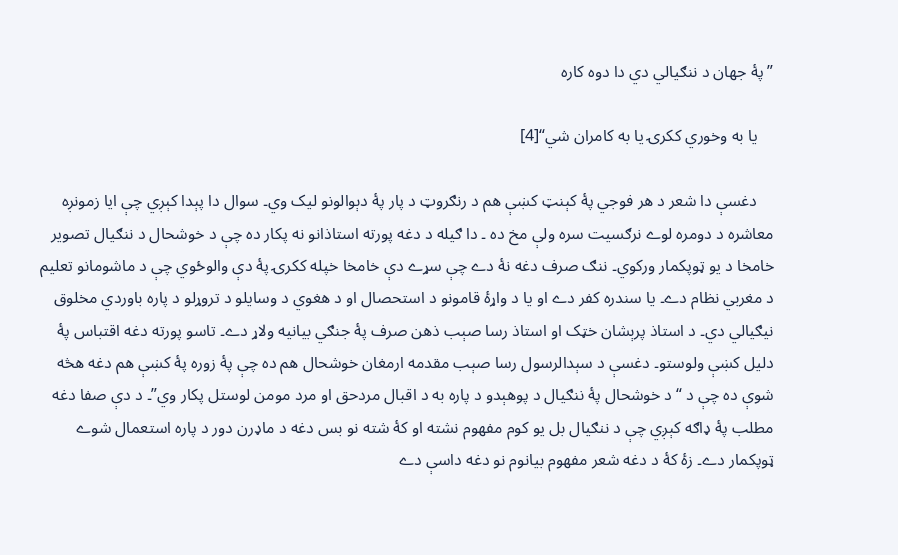”پۀ جهان د ننګيالي دي دا دوه کاره

    يا به وخوري ککرۍ يا به کامران شي“[4]

    دغسې دا شعر د هر فوجي پۀ کېنټ کښې هم د رنګروټ د پار پۀ دېوالونو ليک وي۔ سوال دا پېدا کېږي چې ايا زمونږه معاشره د دومره لوے نرګسيت سره ولې مخ ده ۔ دا ګيله د دغه پورته استاذانو نه پکار ده چې د خوشحال د ننګيال تصوير خامخا د يو ټوپکمار ورکوي۔ ننګ صرف دغه نۀ دے چې سړے دې خامخا خپله ککرۍ پۀ دې والوځوي چې د ماشومانو تعليم د مغربي نظام دے۔ يا سندره کفر دے او يا د واړۀ قامونو د استحصال او د هغوي د وسايلو د تروړلو د پاره باوردي مخلوق نيګيالي دي۔ د استاذ پرېشان خټک او استاذ رسا صېب ذهن صرف پۀ جنګي بيانيه ولاړ دے۔ تاسو پورته دغه اقتباس پۀ دليل کښې ولوستو۔ دغسې د سېدالرسول رسا صېب مقدمه ارمغان خوشحال هم ده چې پۀ زوره پۀ کښې هم دغه هڅه شوې ده چې د “د خوشحال پۀ ننګيال د پوهېدو د پاره به د اقبال مردحق او مرد مومن لوستل پکار وي”۔ د دې صفا دغه مطلب پۀ ډاګه کېږي چې د ننګيال بل يو کوم مفهوم نشته او کۀ شته نو بس دغه د ماډرن دور د پاره استعمال شوے ټوپکمار دے۔ زۀ کۀ د دغه شعر مفهوم بيانوم نو دغه داسې دے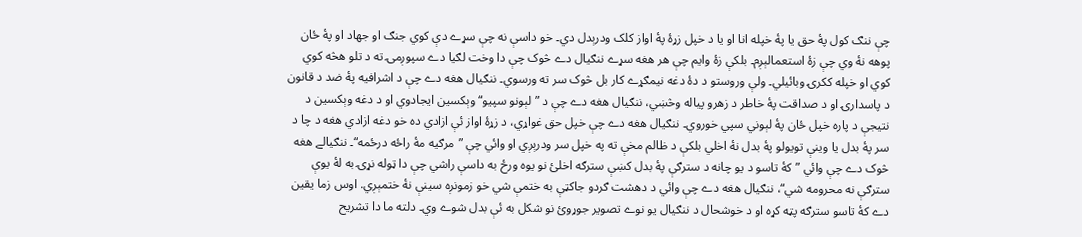چې ننګ کول پۀ حق يا پۀ خپله انا او يا د خپل زړۀ پۀ اواز کلک ودرېدل دي۔ خو داسې نه چې سړے دې کوي جنګ او جهاد او پۀ ځان پوهه نۀ وي چې زۀ استعمالېږم۔ بلکې زۀ وايم چې هر هغه سړے ننګيال دے څوک چې دا وخت لګيا دے سپوږمۍ ته د تلو هڅه کوي کوي او خپله ککرۍ وبائيلي۔ ولې وروستو د دۀ دغه نيمګړے کار بل څوک سر ته ورسوي۔ ننګيال هغه دے چې د اشرافيه پۀ ضد د قانون د پاسدارۍ او د صداقت پۀ خاطر د زهرو پياله وڅښي، ننګيال هغه دے چې د ”لېونو سپيو“ وېکسين ايجادوي او د دغه وېکسين د نتيجې د پاره خپل ځان پۀ لېوني سپي خوروي۔ ننګيال هغه دے چې خپل حق غواړي، د زړۀ اواز ئې ازادي ده خو دغه ازادي هغه د چا د سر پۀ بدل يا وينې تويولو پۀ بدل نۀ اخلي بلکې د ظالم مخې ته په خپل سر ودرېږي او وائي چې ”مرګيه مۀ راځه درځمه“۔ ننګيالے هغه څوک دے چې وائي ”کۀ تاسو د يو چانه د سترګې پۀ بدل کښې سترګه اخلئ نو يوه ورځ به داسې راشي چې دا ټوله نړۍ به لۀ يوې سترګې نه محرومه شي“، ننګيال هغه دے چې وائي د دهشت ګردو جاکټې به ختمې شي خو زمونږه سينې نۀ ختمېږي. اوس زما يقين دے کۀ تاسو سترګه پټه کړه او د خوشحال د ننګيال يو نوے تصوير جوړوئ نو شکل به ئې بدل شوے وي۔ دلته ما دا تشريح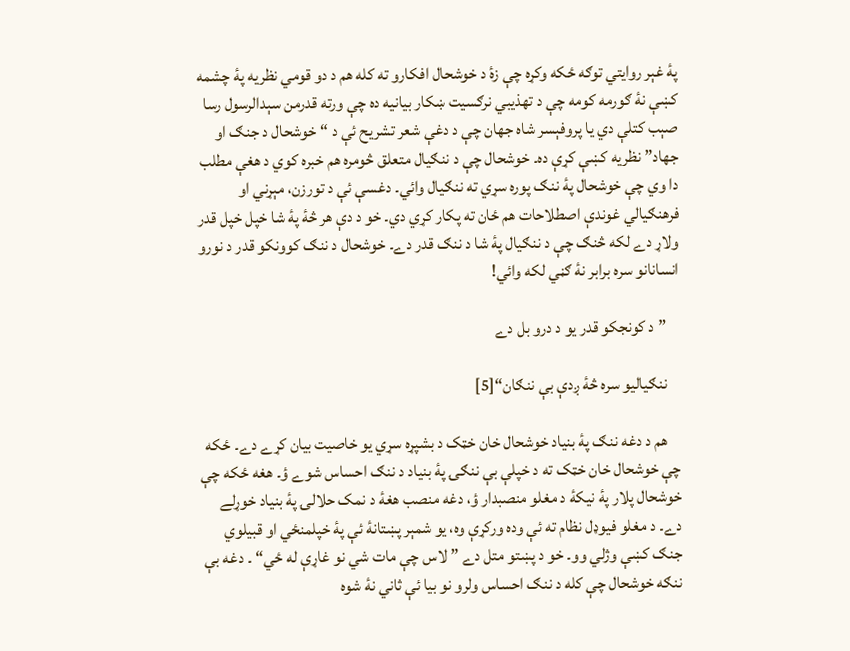پۀ غېر روايتي توګه ځکه وکړه چې زۀ د خوشحال افکارو ته کله هم د دو قومي نظريه پۀ چشمه کښې نۀ ګورمه کومه چې د تهذيبي نرګسيت ښکار بيانيه ده چې ورته قدرمن سېدالرسول رسا صېب کتلې دي يا پروفېسر شاه جهان چې د دغې شعر تشريح ئې د “خوشحال د جنګ او جهاد” نظريه کښې کړې ده۔ خوشحال چې د ننګيال متعلق څومره هم خبره کوي د هغې مطلب دا وي چې خوشحال پۀ ننګ پوره سړي ته ننګيال وائي۔ دغسې ئې د تورزن، مېړني او فرهنګيالي غوندې اصطلاحات هم ځان ته پکار کړي دي۔ خو د دې هر څۀ پۀ شا خپل خپل قدر ولاړ دے لکه څنګ چې د ننګيال پۀ شا د ننګ قدر دے۔ خوشحال د ننګ کوونکو قدر د نورو انسانانو سره برابر نۀ ګڼي لکه وائي!

    ”د کونجکو قدر يو د درو بل دے

    ننګياليو سره څۀ ږدې بې ننګان“[5]

    هم د دغه ننګ پۀ بنياد خوشحال خان خټک د بشپړه سړي يو خاصيت بيان کړے دے۔ ځکه چې خوشحال خان خټک ته د خپلې بې ننګۍ پۀ بنياد د ننګ احساس شوے ؤ۔ هغه ځکه چې خوشحال پلار پۀ نيکۀ د مغلو منصبدار ؤ، دغه منصب هغۀ د نمک حلالۍ پۀ بنياد خوړلے دے۔ د مغلو فيوډل نظام ته ئې وده ورکړې وه، يو شمېر پښتانۀ ئې پۀ خپلمنځي او قبيلوي جنګ کښې وژلي وو۔ خو د پښتو متل دے ” لاس چې مات شي نو غاړې له ځي“ ۔ دغه بې ننګه خوشحال چې کله د ننګ احساس ولرو نو بيا ئې ثاني نۀ شوه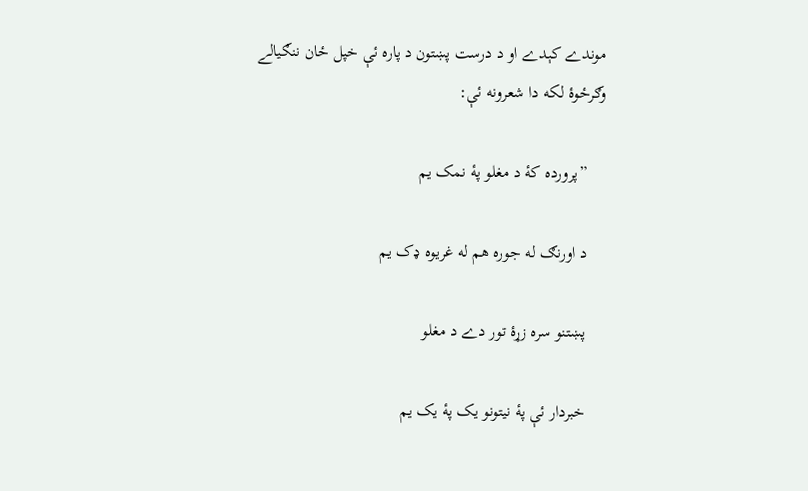موندے کېدے او د درست پښتون د پاره ئې خپل ځان ننګيالے وګرځوۀ لکه دا شعرونه ئې:

    ”پرورده کۀ د مغلو پۀ نمک يم

    د اورنګ له جوره هم له غريوه ډک يم

    پښتنو سره زړۀ تور دے د مغلو

    خبردار ئې پۀ نيتونو يک پۀ يک يم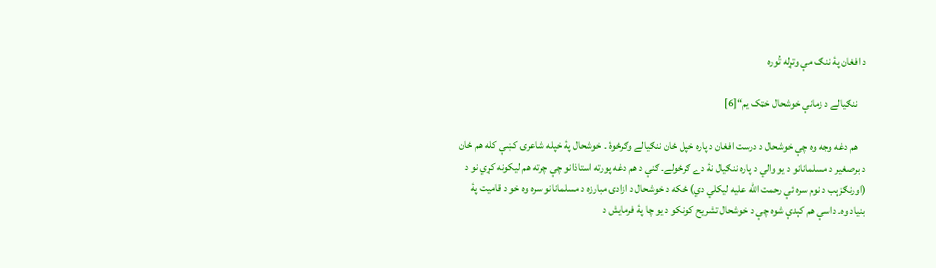د افغان پۀ ننګ مې وتړله تُوره

    ننګيالے د زمانې خوشحال خټک يم“[6]

    هم دغه وجه وه چې خوشحال د درست افغان د پاره خپل ځان ننګيالے وګرځوۀ ۔ خوشحال پۀ خپله شاعرۍ کښې کله هم ځان د برصغير د مسلمانانو د يو والي د پاره ننګيال نۀ دے ګرځولے۔ ګنې د هم دغه پورته استاذانو چې چرته هم ليکونه کړي نو د (اورنګزېب د نوم سره ئې رحمت الله عليه ليکلي دي) ځکه د خوشحال د ازادۍ مبارزه د مسلمانانو سره وه خو د قاميت پۀ بنياد وه۔ داسې هم کېدې شوه چې د خوشحال تشريح کونکو د يو چا پۀ فرمايش د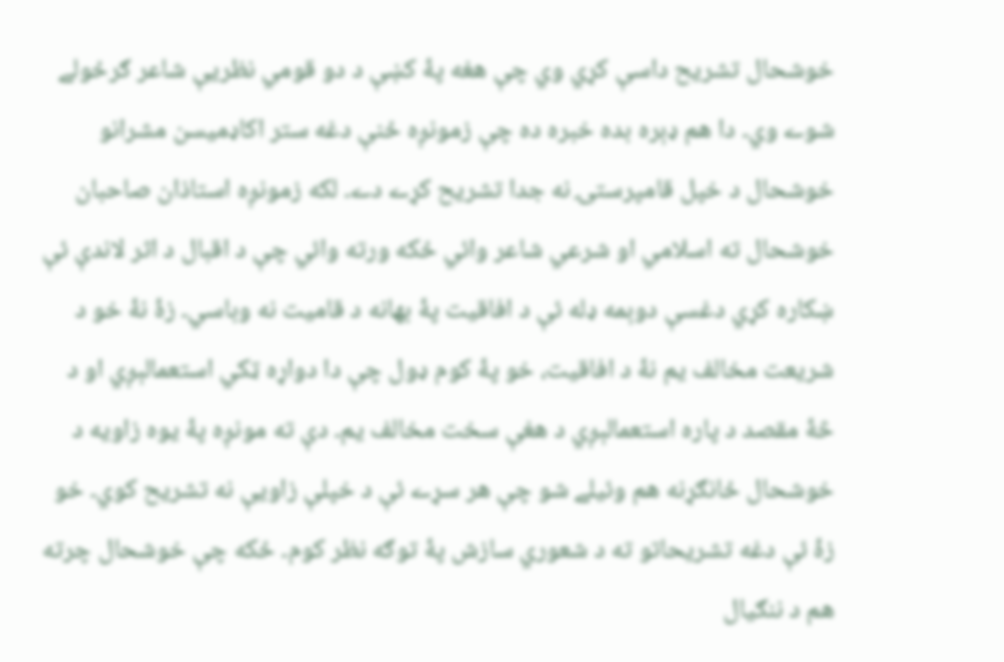خوشحال تشريح داسې کړي وي چې هغه پۀ کښې د دو قومي نظريې شاعر ګرځولے شوے وي۔ دا هم ډېره بده خبره ده چې زمونږه ځنې دغه ستر اکاډميسن مشرانو خوشحال د خپل قامپرستۍ نه جدا تشريح کړے دے۔ لکه زمونږه استاذان صاحبان خوشحال ته اسلامي او شرعي شاعر وائي ځکه ورته وائي چې د اقبال د اثر لاندې ئې ښکاره کړي دغسې دوېمه ډله ئې د افاقيت پۀ بهانه د قاميت نه وباسي۔ زۀ نۀ خو د شريعت مخالف يم نۀ د افاقيت، خو پۀ کوم ډول چې دا دواړه ټکي استعمالېږي او د څۀ مقصد د پاره استعمالېږي د هغې سخت مخالف يم۔ دې ته مونږه پۀ يوه زاويه د خوشحال ځانګړنه هم وئيلے شو چې هر سړے ئې د خپلې زاويې نه تشريح کوي۔ خو زۀ ئې دغه تشريحاتو ته د شعوري سازش پۀ توګه نظر کوم۔ ځکه چې خوشحال چرته هم د ننګيال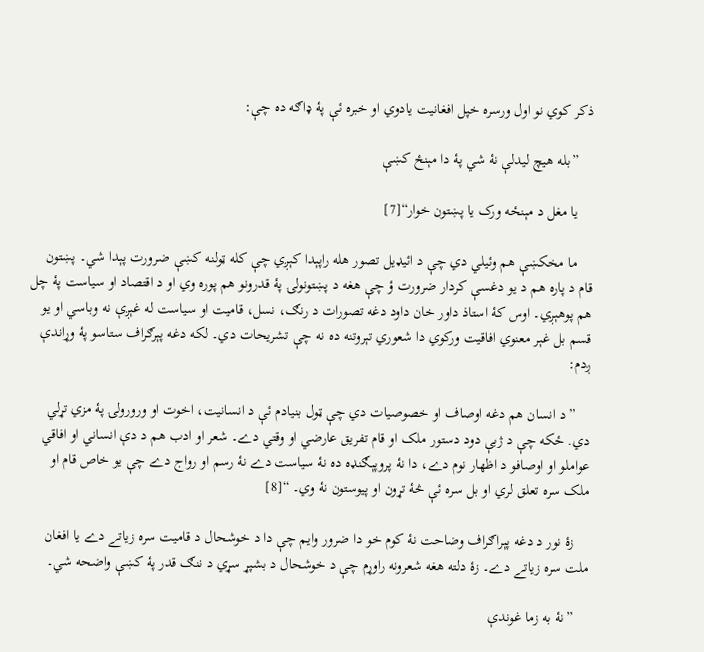ذکر کوي نو اول ورسره خپل افغانيت يادوي او خبره ئې پۀ ډاګه ده چې:

    ”بله هيچ ليدلې نۀ شي پۀ دا مېنځ کښې

    يا مغل د مېنځه ورک يا پښتون خوار“[7]

    ما مخکښې هم وئيلي دي چې د ائيډيل تصور هله راپېدا کېږي چې کله ټولنه کښې ضرورت پېدا شي۔ پښتون قام د پاره هم د يو دغسې کردار ضرورت ؤ چې هغه د پښتونولۍ پۀ قدرونو هم پوره وي او د اقتصاد او سياست پۀ چل هم پوهېږي۔ اوس کۀ استاذ داور خان داود دغه تصورات د رنګ، نسل، قاميت او سياست له غېږې نه وباسي او يو قسم بل غېر معنوي افاقيت ورکوي دا شعوري تېروتنه ده نه چې تشريحات دي۔ لکه دغه پېرګراف ستاسو پۀ وړاندې ږدم:

    ”د انسان هم دغه اوصاف او خصوصيات دي چې ټول بنيادم ئې د انسانيت، اخوت او ورورولۍ پۀ مزي تړلي دي. ځکه چې د ژبې دود دستور ملک او قام تفريق عارضي او وقتي دے۔ شعر او ادب هم د دې انساني او افاقي عواملو او اوصافو د اظهار نوم دے، دا نۀ پروپېګنډه ده نۀ سياست دے نۀ رسم او رواج دے چې يو خاص قام او ملک سره تعلق لري او بل سره ئې څۀ تړون او پيوستون نۀ وي۔ “[8]

    زۀ نور د دغه پېراګراف وضاحت نۀ کوم خو دا ضرور وايم چې دا د خوشحال د قاميت سره زياتے دے يا افغان ملت سره زياتے دے۔ زۀ دلته هغه شعرونه راوړم چې د خوشحال د بشپړ سړي د ننګ قدر پۀ کښې واضحه شي۔

    ”نۀ به زما غوندې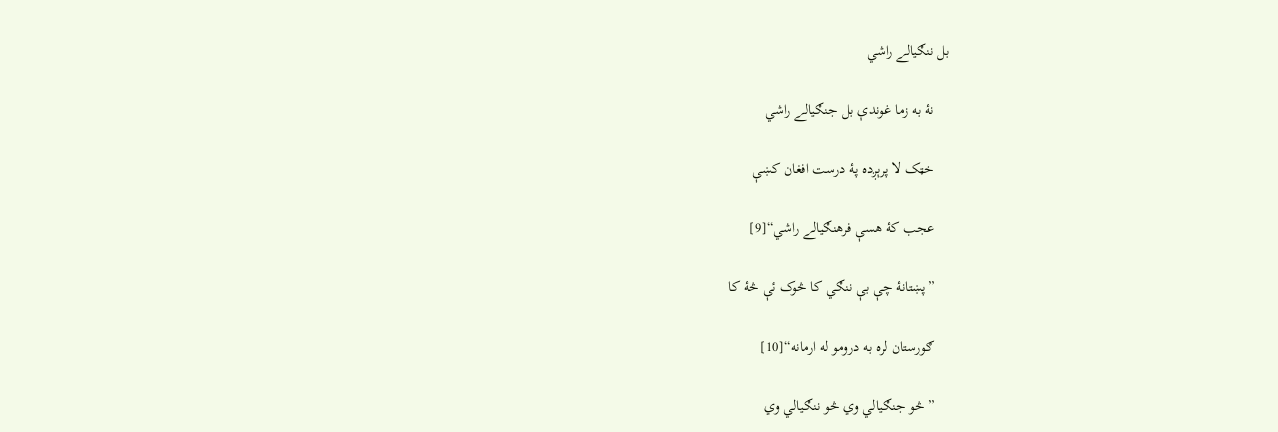بل ننګيالے راشي

    نۀ به زما غوندې بل جنګيالے راشي

    خټک لا پرېږده پۀ درست افغان کښې

    عجب کۀ هسې فرهنګيالے راشي“[9]

    ”پښتانۀ چې بې ننګي کا څوک ئې څۀ کا

    ګورستان لره به درومو له ارمانه“[10]

    ”څو جنګيالي وي څو ننګيالي وي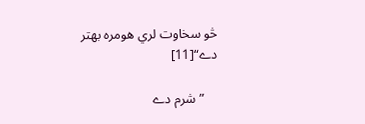څو سخاوت لري هومره بهتر دے“[11]

    ”شرم دے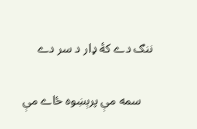ننګ دے کۀ ډار د سر دے

    سمه مې پرېښوه ځاے مې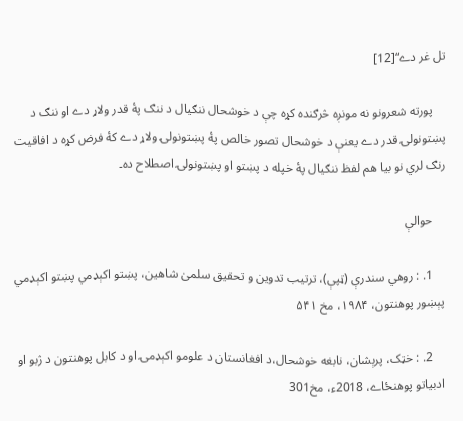تل غر دے“[12]

    پورته شعرونو نه مونږه څرګنده کړه چې د خوشحال ننګيال د ننګ پۀ قدر ولاړ دے او ننګ د پښتونولۍ قدر دے يعنې د خوشحال تصور خالص پۀ پښتونولۍ ولاړ دے کۀ فرض کړه د افاقيت رنګ لري نو بيا هم لفظ ننګيال پۀ خپله د پښتو او پښتونولۍ اصطلاح ده۔

    حوالې

    1. : روهي سندرې (ټپې)، ترتيب تدوين و تحقيق سلمیٰ شاهين، پښتو اکېډمي پښتو اکېډمي پېښور پوهنتون، ۱۹۸۴، مخ ۵۴۱

    2. : خټک، پرېشان، نابغه خوشحال،د افغانستان د علومو اکېډمۍ او د کابل پوهنتون د ژبو او ادبياتو پوهنځاے، 2018ء، مخ301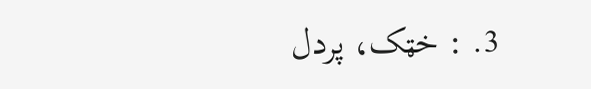3. : خټک، پردل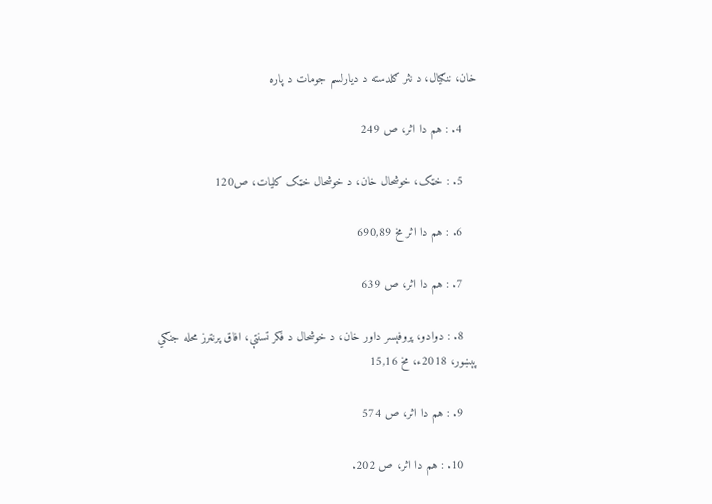خان، ننګيال، د نثر ګلدسته د ديارلسم جومات د پاره

    4. : هم دا اثر، ص 249

    5. : خټک، خوشحال خان، د خوشحال خټک کليات، ص120

    6. : هم دا اثر مخ 690,89

    7. : هم دا اثر، ص 639

    8. : دوادو، پروفېسر داور خان، د خوشحال د فکر تسنتې، افاق پرنټرز محله جنګي پېښور، 2018ء، مخ 15,16

    9. : هم دا اثر، ص 574

    10. : هم دا اثر، ص 202.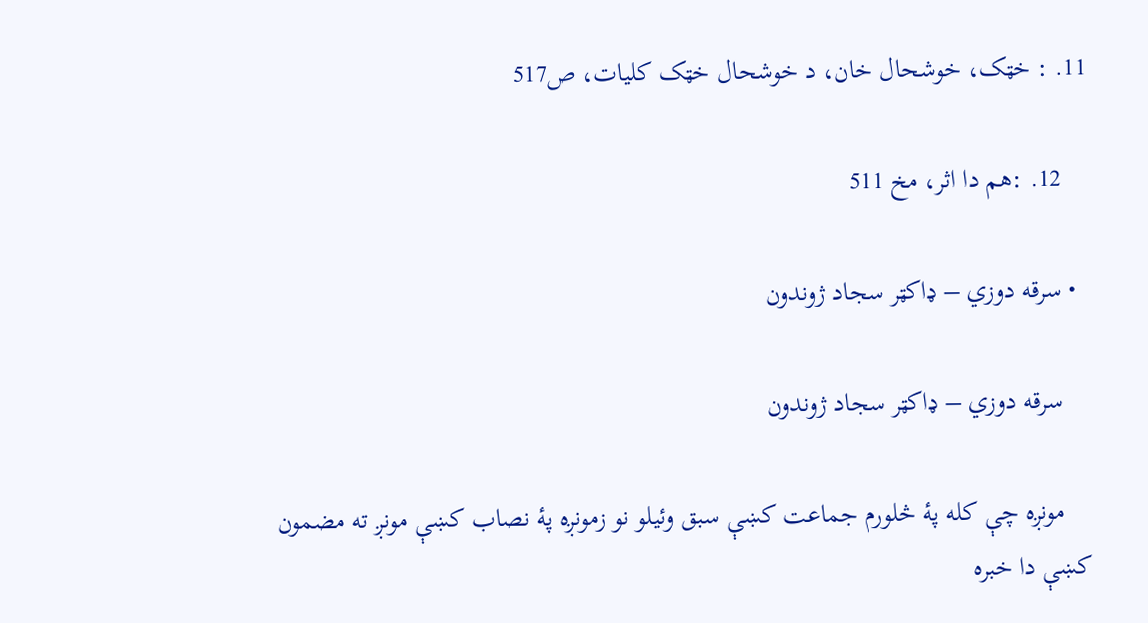11. : خټک، خوشحال خان، د خوشحال خټک کليات، ص517

    12. :هم دا اثر، مخ 511

  • سرقه دوزي – ډاکټر سجاد ژوندون

    سرقه دوزي – ډاکټر سجاد ژوندون

    مونږه چې کله پۀ څلورم جماعت کښې سبق وئيلو نو زمونږه پۀ نصاب کښې مونږ ته مضمون کښې دا خبره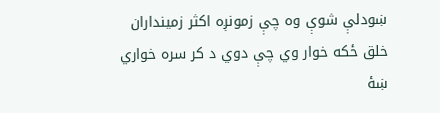ښودلې شوې وه چې زمونږه اکثر زمينداران خلق ځکه خوار وي چې دوي د کر سره خواري ښۀ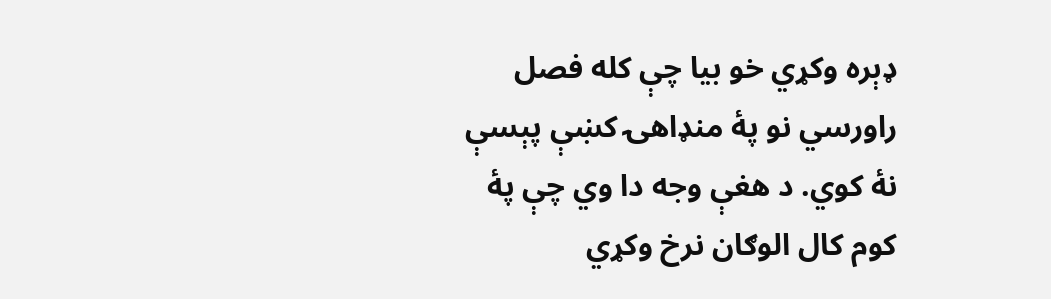ډېره وکړي خو بيا چې کله فصل راورسي نو پۀ منډاهۍ کښې پېسې نۀ کوي. د هغې وجه دا وي چې پۀ کوم کال الوګان نرخ وکړي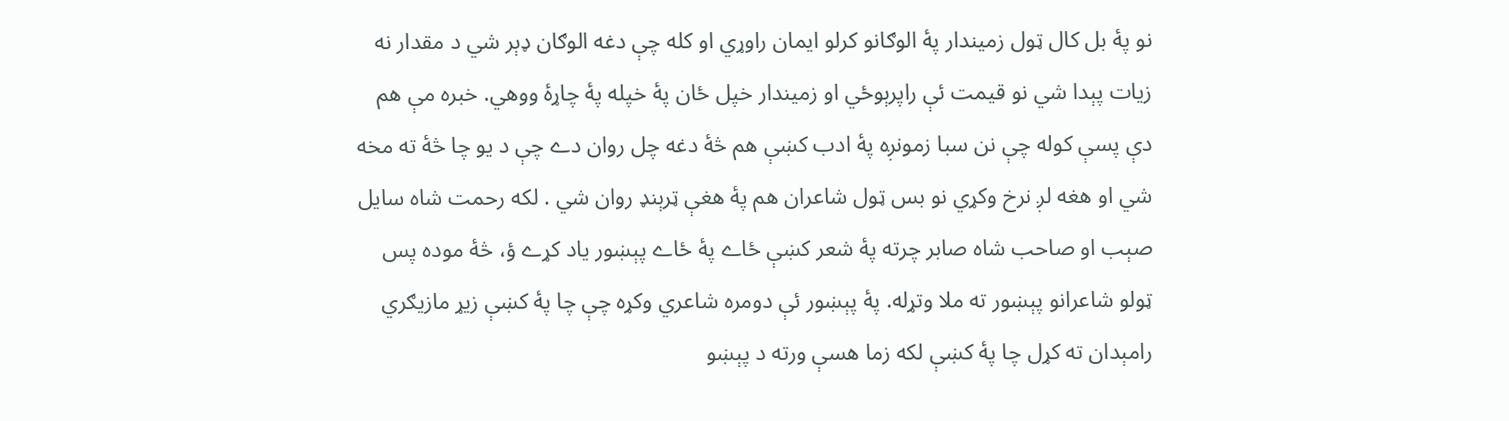نو پۀ بل کال ټول زميندار پۀ الوګانو کرلو ايمان راوړي او کله چې دغه الوګان ډېر شي د مقدار نه زيات پېدا شي نو قيمت ئې راپرېوځي او زميندار خپل ځان پۀ خپله پۀ چاړۀ ووهي. خبره مې هم دې پسې کوله چې نن سبا زمونږه پۀ ادب کښې هم څۀ دغه چل روان دے چې د يو چا څۀ ته مخه شي او هغه لږ نرخ وکړي نو بس ټول شاعران هم پۀ هغې ټرېنډ روان شي . لکه رحمت شاه سايل صېب او صاحب شاه صابر چرته پۀ شعر کښې ځاے پۀ ځاے پېښور ياد کړے ؤ، څۀ موده پس ټولو شاعرانو پېښور ته ملا وتړله. پۀ پېښور ئې دومره شاعري وکړه چې چا پۀ کښې زيړ مازيګري رامېدان ته کړل چا پۀ کښې لکه زما هسې ورته د پېښو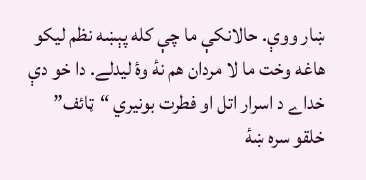ښار ووې. حالانکې ما چې کله پېښه نظم ليکو هاغه وخت ما لا مردان هم نۀ وۀ ليدلے. دا خو دې خداے د اسرار اتل او فطرت بونيري “ټائف” خلقو سره ښۀ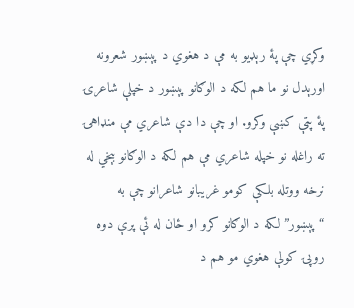وکړي چې پۀ رېډيو به مې د هغوي د پېښور شعرونه اورېدل نو ما هم لکه د الوګانو پېښور د خپلې شاعرۍ پۀ پټې کښې وکرو. او چې دا دې شاعري مې منډاهۍ ته راغله نو خپله شاعري مې هم لکه د الوګانو بېخي له نرخه ووتله بلکې کومو غريبانو شاعرانو چې به “پېښور” لکه د الوګانو کرو او ځان له ئې پرې دوه روپۍ کولې هغوي مو هم د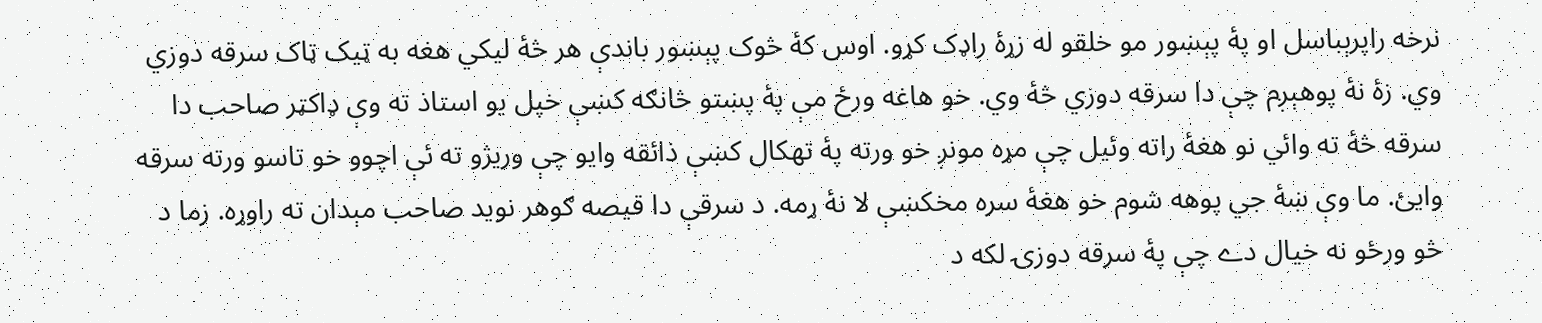نرخه راپرېباسل او پۀ پېښور مو خلقو له زړۀ راډک کړو. اوس کۀ څوک پېښور باندې هر څۀ ليکي هغه به ټيک ټاک سرقه دوزي وي. زۀ نۀ پوهېږم چې دا سرقه دوزي څۀ وي. خو هاغه ورځ مې پۀ پښتو څانګه کښې خپل يو استاذ ته وې ډاکټر صاحب دا سرقه څۀ ته وائي نو هغۀ راته وئيل چې مړه مونږ خو ورته پۀ تهکال کښې ذائقه وايو چې وريژو ته ئې اچوو خو تاسو ورته سرقه وايئ. ما وې ښۀ جي پوهه شوم خو هغۀ سره مخکښې لا نۀ ړمه. د سرقې دا قيصه ګوهر نويد صاحب مېدان ته راوړه. زما د څو ورځو نه خيال دے چې پۀ سرقه دوزۍ لکه د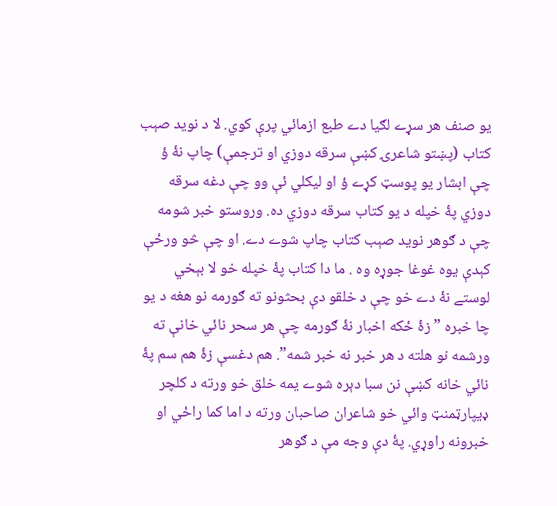يو صنف هر سړے لګيا دے طبع ازمائي پرې کوي. لا د نويد صېب کتاب (پښتو شاعرۍ کښې سرقه دوزي او ترجمې) چاپ نۀ ؤ چې ابشار يو پوسټ کړے ؤ او ليکلي ئې وو چې دغه سرقه دوزي پۀ خپله د يو کتاب سرقه دوزي ده. وروستو خبر شومه چې د ګوهر نويد صېب کتاب چاپ شوے دے. او چې څو ورځې کېدې يوه غوغا جوړه وه . ما دا کتاب پۀ خپله خو لا بېخي لوستے نۀ دے خو چې د خلقو دې بحثونو ته ګورمه نو هغه د يو چا خبره ” زۀ ځکه اخبار نۀ ګورمه چې هر سحر نائي خانې ته ورشمه نو هلته د هر خبر نه خبر شمه”. هم دغسې زۀ هم سم پۀ نائي خانه کښې نن سبا دېره شوے يمه خلق خو ورته د کلچر ډيپارټمنټ وائي خو شاعران صاحبان ورته د اما کما راځي او خبرونه راوړي. پۀ دې وجه مې د ګوهر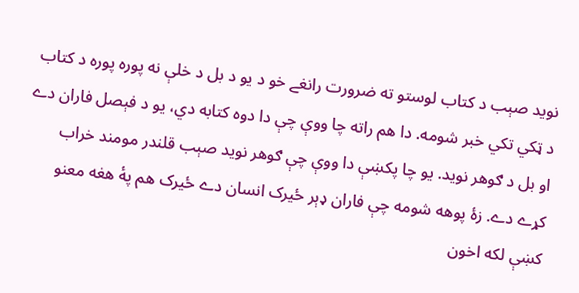نويد صېب د کتاب لوستو ته ضرورت رانغے خو د يو د بل د خلې نه پوره پوره د کتاب د ټکي تکي خبر شومه. دا هم راته چا ووې چې دا دوه کتابه دي، يو د فېصل فاران دے او بل د ګوهر نويد. يو چا پکښې دا ووې چې ګوهر نويد صېب قلندر مومند خراب کړے دے. زۀ پوهه شومه چې فاران ډېر ځيرک انسان دے ځيرک هم پۀ هغه معنو کښې لکه اخون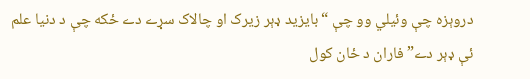دروېزه چې وئيلي وو چې “بايزيد ډېر زيرک او چالاک سړے دے ځکه چې د دنيا علم ئې ډېر دے” فاران د ځان کول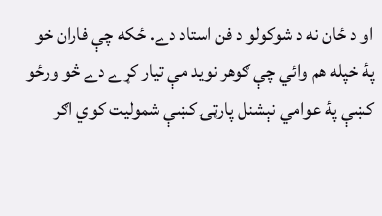او د ځان نه د شوکولو د فن استاد دے. ځکه چې فاران خو پۀ خپله هم وائي چې ګوهر نويد مې تيار کړے دے څو ورځو کښې پۀ عوامي نېشنل پارټۍ کښې شموليت کوي اګر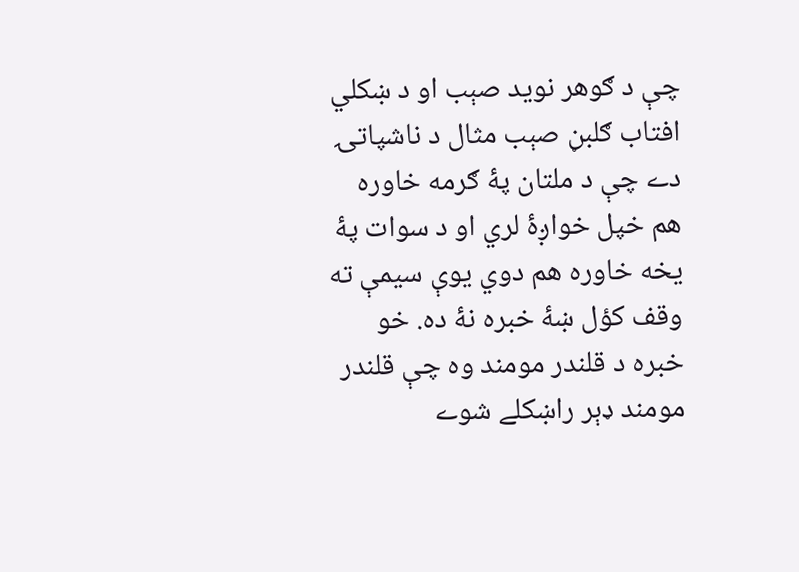چې د ګوهر نويد صېب او د ښکلي افتاب ګلبڼ صېب مثال د ناشپاتۍ دے چې د ملتان پۀ ګرمه خاوره هم خپل خواږۀ لري او د سوات پۀ يخه خاوره هم دوي يوې سيمې ته وقف کؤل ښۀ خبره نۀ ده. خو خبره د قلندر مومند وه چې قلندر مومند ډېر راښکلے شوے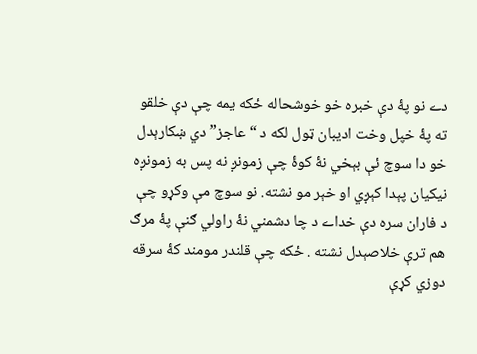دے نو پۀ دې خبره خو خوشحاله ځکه يمه چې دې خلقو ته پۀ خپل وخت اديبان ټول لکه د “عاجز” دي ښکارېدل خو دا سوچ ئې بېخي نۀ کوۀ چې زمونږ نه پس به زمونږه نيکيان پېدا کېږي او خېر مو نشته. نو سوچ مې وکړو چې د فاران سره دې خداے د چا دشمني نۀ راولي ګنې پۀ مرګ هم ترې خلاصېدل نشته . ځکه چې قلندر مومند کۀ سرقه دوزي کړې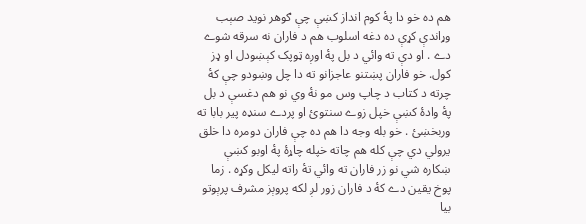هم ده خو دا پۀ کوم انداز کښې چې ګوهر نويد صېب وړاندې کړې ده دغه اسلوب هم د فاران نه سرقه شوے دے . او دې ته وائي د بل پۀ اوږه ټوپک کېښودل او ډز کول. خو فاران پښتنو عاجزانو ته دا چل وښودو چې کۀ چرته د کتاب د چاپ وس مو نۀ وي نو هم دغسې د بل پۀ وادۀ کښې خپل زوے سنتوئ او پردے سنډه پير بابا ته وربخښئ . خو بله وجه دا هم ده چې فاران دومره دا خلق يرولي دي چې کله هم چاته خپله چاړۀ پۀ اوبو کښې ښکاره شي نو زر فاران ته وائي تۀ راته ليکل وکړه . زما پوخ يقين دے کۀ د فاران زور لږ لکه پروېز مشرف پرېوتو بيا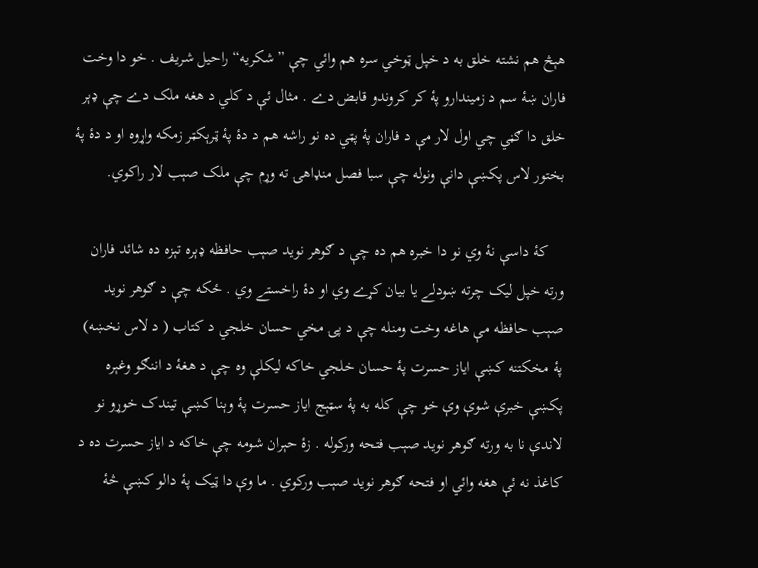هېڅ هم نشته خلق به د خپل ټوخي سره هم وائي چې ”شکريه“ راحيل شريف . خو دا وخت فاران ښۀ سم د زميندارو پۀ کر کروندو قابض دے . مثال ئې د کلي د هغه ملک دے چې ډېر خلق دا ګڼي چي اول لار مې د فاران پۀ پټي ده نو راشه هم د دۀ پۀ ټرېکټر زمکه واړوه او د دۀ پۀ بختور لاس پکښې دانې ونوله چې سبا فصل منډاهۍ ته وړم چې ملک صېب لار راکوي.

    کۀ داسې نۀ وي نو دا خبره هم ده چې د ګوهر نويد صېب حافظه ډېره تېزه ده شائد فاران ورته خپل ليک چرته ښودلے يا بيان کړے وي او دۀ راخستے وي . ځکه چې د ګوهر نويد صېب حافظه مې هاغه وخت ومنله چې د پۍ مخي حسان خلجي د کتاب ( د لاس نخښه) پۀ مخکتنه کښې اياز حسرت پۀ حسان خلجي خاکه ليکلې وه چې د هغۀ د اننګو وغېره پکښې خبرې شوې وې خو چې کله به پۀ سټېج اياز حسرت پۀ وېنا کښې تيندک خوړو نو لاندې نا به ورته ګوهر نويد صېب فتحه ورکوله . زۀ حېران شومه چې خاکه د اياز حسرت ده د کاغذ نه ئې هغه وائي او فتحه ګوهر نويد صېب ورکوي . ما وې دا ټيک پۀ دالو کښې څۀ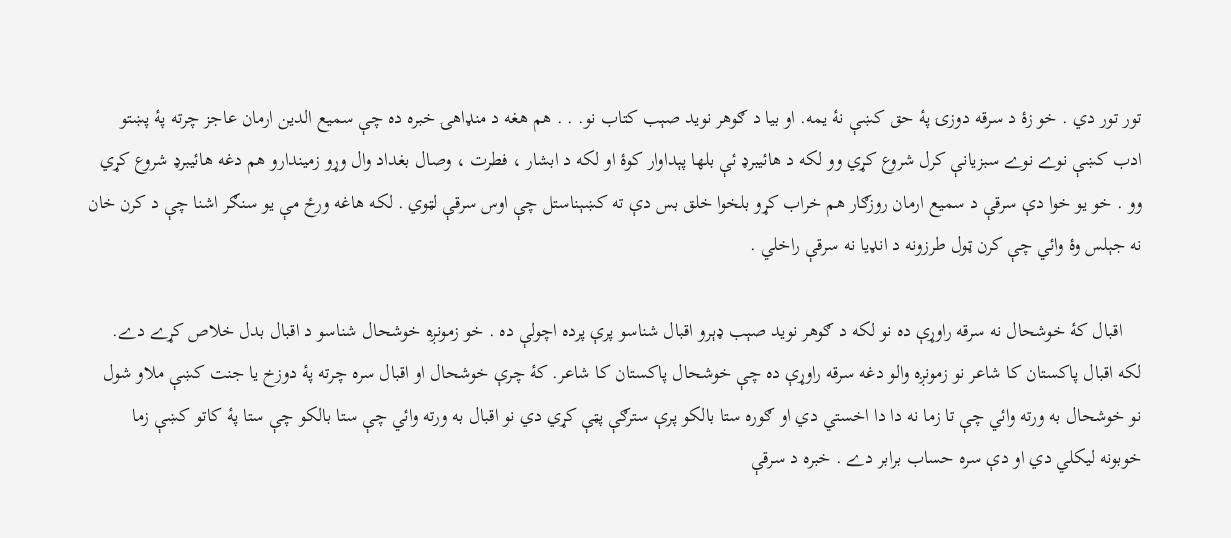تور تور دي . خو زۀ د سرقه دوزۍ پۀ حق کښې نۀ يمه. او بيا د ګوهر نويد صېب کتاب نو. . . هم هغه د منډاهۍ خبره ده چې سميع الدين ارمان عاجز چرته پۀ پښتو ادب کښې نوے نوے سبزيانې کرل شروع کړي وو لکه د هائيبرډ ئې بلها پېداوار کوۀ او لکه د ابشار ، فطرت ، وصال بغداد وال وړو زميندارو هم دغه هائيبرډ شروع کړي وو . خو يو خوا دې سرقې د سميع ارمان روزګار هم خراب کړو بلخوا خلق بس دې ته کښېناستل چې اوس سرقې لټوي . لکه هاغه ورځ مې يو سنګر اشنا چې د کرن خان نه جېلس وۀ وائي چې کرن ټول طرزونه د انډيا نه سرقې راخلي .

    اقبال کۀ خوشحال نه سرقه راوړې ده نو لکه د ګوهر نويد صېب ډېرو اقبال شناسو پرې پرده اچولې ده . خو زمونږه خوشحال شناسو د اقبال بدل خلاص کړے دے. لکه اقبال پاکستان کا شاعر نو زمونږه والو دغه سرقه راوړې ده چې خوشحال پاکستان کا شاعر. کۀ چرې خوشحال او اقبال سره چرته پۀ دوزخ يا جنت کښې ملاو شول نو خوشحال به ورته وائي چې تا زما نه دا دا اخستي دي او ګوره ستا بالکو پرې سترګې پټې کړي دي نو اقبال به ورته وائي چې ستا بالکو چې ستا پۀ کاتو کښې زما خوبونه ليکلي دي او دې سره حساب برابر دے . خبره د سرقې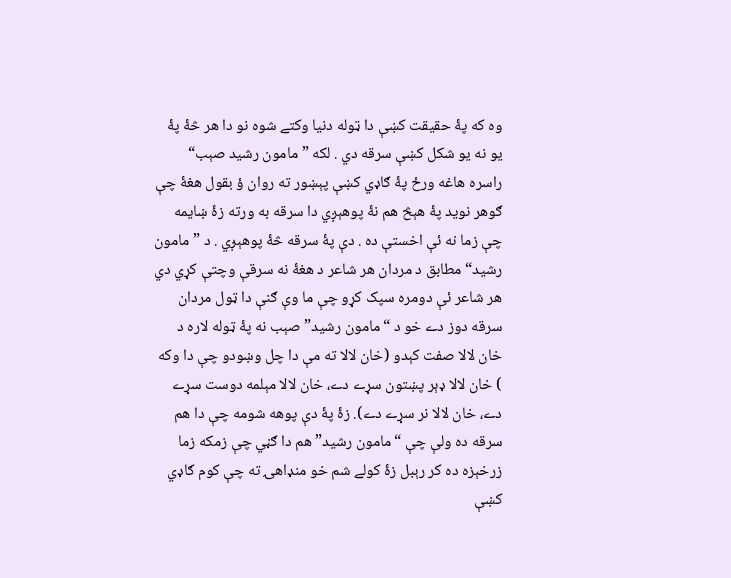وه که پۀ حقيقت کښې دا ټوله دنيا وکتے شوه نو دا هر څۀ پۀ يو نه يو شکل کښې سرقه دي . لکه ”مامون رشيد صېب“ راسره هاغه ورځ پۀ ګاډي کښې پېښور ته روان ؤ بقول هغۀ چې ګوهر نويد پۀ هېڅ هم نۀ پوهېږي دا سرقه به ورته زۀ ښايمه چې زما نه ئې اخستې ده . دې پۀ سرقه څۀ پوهېږي . د ” مامون رشيد“ مطابق د مردان هر شاعر د هغۀ نه سرقې وچتې کړي دي هر شاعر ئې دومره سپک کړو چې ما وې ګنې دا ټول مردان سرقه دوز دے خو د “مامون رشيد” صېب نه پۀ ټوله لاره د خان لالا صفت کېدو (خان لالا ته مې دا چل وښودو چې دا وکه ) خان لالا ډېر پښتون سړے دے، خان لالا مېلمه دوست سړے دے، خان لالا نر سړے دے). زۀ پۀ دې پوهه شومه چې دا هم سرقه ده ولې چې “مامون رشيد” هم دا ګڼي چې زمکه زما زرخېزه ده کر رېبل زۀ کولے شم خو منډاهۍ ته چې کوم ګاډي کښې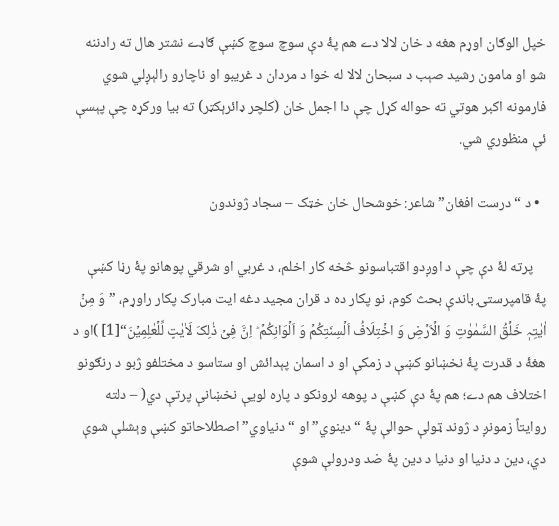خپل الوګان اوړم هغه د خان لالا دے هم پۀ دې سوچ سوچ کښې ګاډے نشتر هال ته رادننه شو او مامون رشيد صېب د سبحان لالا له خوا د مردان د غريبو او ناچارو رالېږلي شوي فارمونه اکبر هوتي ته حواله کړل چې دا اجمل خان (کلچر ډائرېکټر) ته بيا ورکړه چې پېسې ئې منظوري شي.

  • د “درست افغان” شاعر: خوشحال خان خټک – سجاد ژوندون

    پرته لۀ دې چې د اوږدو اقتباسونو څخه کار اخلم، د غربي او شرقي پوهانو پۀ رڼا کښې پۀ قامپرستۍ باندې بحث کوم، نو پکار ده د قران مجيد دغه ايت مبارک پکار راوړم، ”وَ مِنۡ اٰیٰتِہٖ خَلۡقُ السَّمٰوٰتِ وَ الۡاَرۡضِ وَ اخۡتِلَافُ اَلۡسِنَتِکُمۡ وَ اَلۡوَانِکُمۡ ؕ اِنَّ فِیۡ ذٰلِکَ لَاٰیٰتٍ لِّلۡعٰلِمِیۡنَ“[1] )او د هغۀ د قدرت پۀ نخښانو کښې د زمکې او د اسمان پېدائش او ستاسو د مختلفو ژبو د رنګونو اختلاف هم دے؛ هم پۀ دې کښې د پوهه لرونکو د پاره لويې نخښانې پرتې دي( – دلته روايتاً زمونږ د ژوند ټولې حوالې پۀ “دينوي” او “دنياوي” اصطلاحاتو کښې وېشلې شوې دي، دين د دنيا او دنيا د دين پۀ ضد ودرولې شوې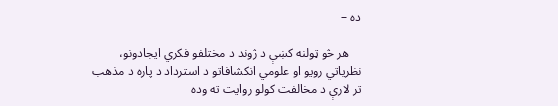ده –

    هر څو ټولنه کښې د ژوند د مختلفو فکري ایجادونو، نظرياتي رويو او علومي انکشافاتو د استرداد د پاره د مذهب تر لارې د مخالفت کولو روايت ته وده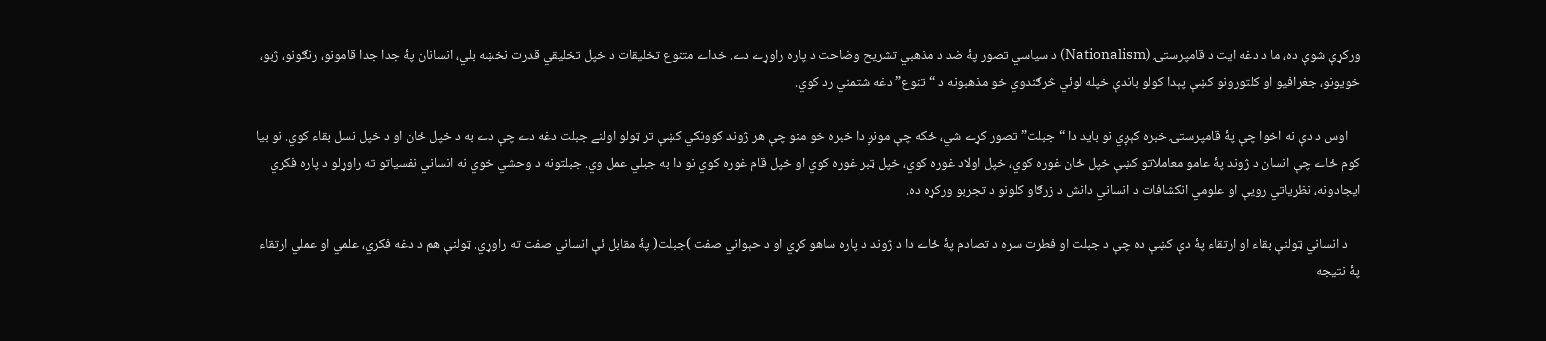ورکړې شوې ده، ما د دغه ايت د قامپرستۍ (Nationalism) د سياسي تصور پۀ ضد د مذهبي تشريح وضاحت د پاره راوړے دے. خداے متنوع تخليقات د خپل تخليقي قدرت نخښه بلي، انسانان پۀ جدا جدا قامونو، رنګونو، ژبو، خويونو، جغرافيو او کلتورونو کښې پېدا کولو باندې خپله لوئي څرګندوي خو مذهبونه د “تنوع” دغه شتمني رد کوي.

    اوس د دې نه اخوا چې پۀ قامپرستۍ خبره کېږي نو بايد دا “جبلت” تصور کړے شي، ځکه چې مونږ دا خبره خو منو چې هر ژوند کوونکي کښې تر ټولو اولنے جبلت دغه دے چې دے به د خپل ځان او د خپل نسل بقاء کوي. نو بيا کوم ځاے چې انسان د ژوند پۀ عامو معاملاتو کښې خپل ځان غوره کوي، خپل اولاد غوره کوي، خپل ټبر غوره کوي او خپل قام غوره کوي نو دا به جبلي عمل وي. جبلتونه د وحشي خوي نه انساني نفسياتو ته راوړلو د پاره فکري ايجادونه، نظرياتي رويې او علومي انکشافات د انساني دانش د زرګاو کلونو د تجربو ورکړه ده.

    د انساني ټولنې بقاء او ارتقاء پۀ دې کښې ده چې د جبلت او فطرت سره د تصادم پۀ ځاے دا د ژوند د پاره ساهو کړي او د حېواني صفت )جبلت( پۀ مقابل ئې انساني صفت ته راوړي. ټولنې هم د دغه فکري، علمي او عملي ارتقاء پۀ نتيجه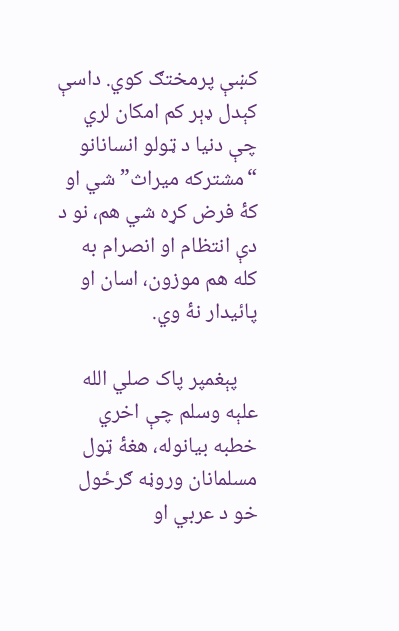کښې پرمختګ کوي. داسې کېدل ډېر کم امکان لري چې دنيا د ټولو انسانانو “مشترکه ميراث” شي او کۀ فرض کړه شي هم، نو د دې انتظام او انصرام به کله هم موزون، اسان او پائيدار نۀ وي.

    پېغمپر پاک صلي الله علېه وسلم چې اخري خطبه بيانوله، هغۀ ټول مسلمانان وروڼه ګرځول خو د عربي او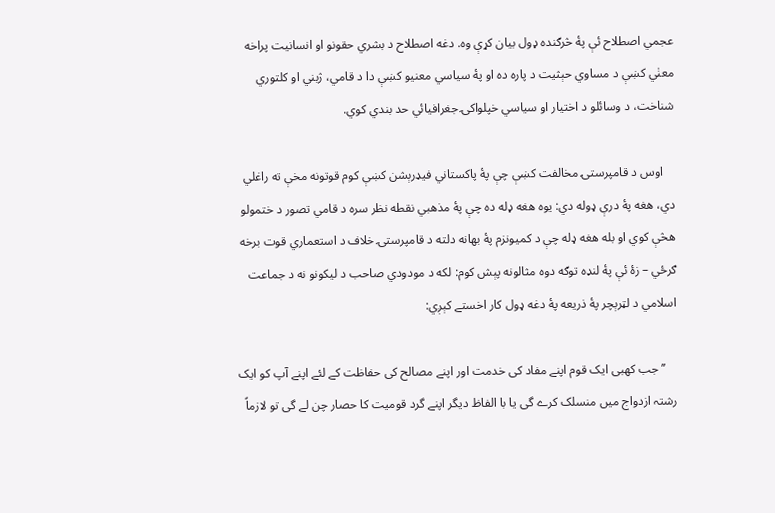عجمي اصطلاح ئې پۀ څرګنده ډول بيان کړې وه. دغه اصطلاح د بشري حقونو او انسانيت پراخه معنٰي کښې د مساوي حېثيت د پاره ده او پۀ سياسي معنيو کښې دا د قامي، ژبني او کلتوري شناخت، د وسائلو د اختيار او سياسي خپلواکۍ جغرافيائي حد بندي کوي.

    اوس د قامپرستۍ مخالفت کښې چې پۀ پاکستاني فيډرېشن کښې کوم قوتونه مخې ته راغلي دي، هغه پۀ درې ډوله دي: يوه هغه ډله ده چې پۀ مذهبي نقطه نظر سره د قامي تصور د ختمولو هڅې کوي او بله هغه ډله چې د کميونزم پۀ بهانه دلته د قامپرستۍ خلاف د استعماري قوت برخه ګرځي – زۀ ئې پۀ لنډه توګه دوه مثالونه پېش کوم: لکه د مودودي صاحب د ليکونو نه د جماعت اسلامي د لټرېچر پۀ ذريعه پۀ دغه ډول کار اخستے کېږي:

    ’’جب کھبی ایک قوم اپنے مفاد کی خدمت اور اپنے مصالح کی حفاظت کے لئے اپنے آپ کو ایک رشتہ ازدواج میں منسلک کرے گی یا با الفاظ دیگر اپنے گرد قومیت کا حصار چن لے گی تو لازماً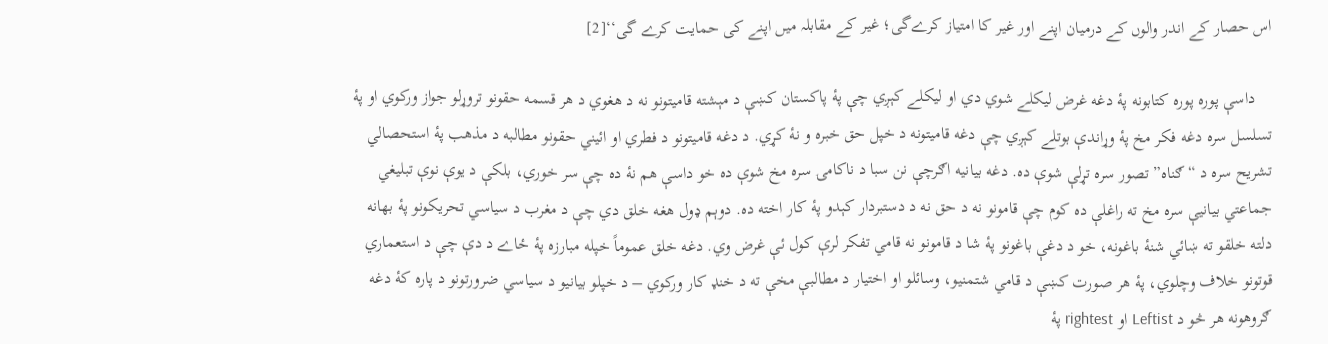اس حصار کے اندر والوں کے درمیان اپنے اور غیر کا امتیاز کرےگی؛ غیر کے مقابلہ میں اپنے کی حمایت کرے گی‘‘[2]

    داسې پوره پوره کتابونه پۀ دغه غرض ليکلے شوي دي او ليکلے کېږي چې پۀ پاکستان کښې د مېشته قاميتونو نه د هغوي د هر قسمه حقونو تروړلو جواز ورکوي او پۀ تسلسل سره دغه فکر مخ پۀ وړاندې بوتلے کېږي چې دغه قاميتونه د خپل حق خبره و نۀ کړي. د دغه قاميتونو د فطري او ائيني حقونو مطالبه د مذهب پۀ استحصالي تشريح سره د “ګناه” تصور سره تړلې شوې ده. دغه بيانيه اګرچې نن سبا د ناکامۍ سره مخ شوې ده خو داسې هم نۀ ده چې سر خوري، بلکې د يوې نوې تبليغي جماعتي بيانيې سره مخ ته راغلې ده کوم چې قامونو نه د حق نه د دستبردار کېدو پۀ کار اخته ده. دوېم ډول هغه خلق دي چې د مغرب د سياسي تحريکونو پۀ بهانه دلته خلقو ته ښائي شنۀ باغونه، خو د دغې باغونو پۀ شا د قامونو نه قامي تفکر لرې کول ئې غرض وي. دغه خلق عموماً خپله مبارزه پۀ ځاے د دې چې د استعماري قوتونو خلاف وچلوي، پۀ هر صورت کښې د قامي شتمنيو، وسائلو او اختيار د مطالبې مخې ته د خنډ کار ورکوي – د خپلو بيانيو د سياسي ضرورتونو د پاره کۀ دغه ګروهونه هر څو د Leftist او rightest پۀ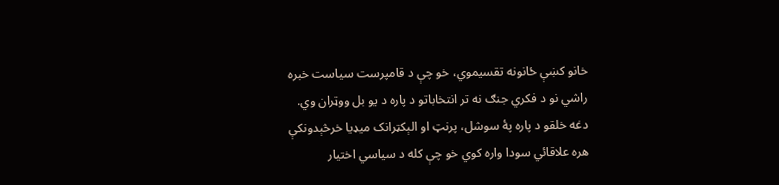خانو کښې ځانونه تقسيموي، خو چې د قامپرست سياست خبره راشي نو د فکري جنګ نه تر انتخاباتو د پاره د يو بل ووټران وي. دغه خلقو د پاره پۀ سوشل، پرنټ او الېکټرانک ميډيا خرڅېدونکې هره علاقائي سودا واره کوي خو چې کله د سياسي اختيار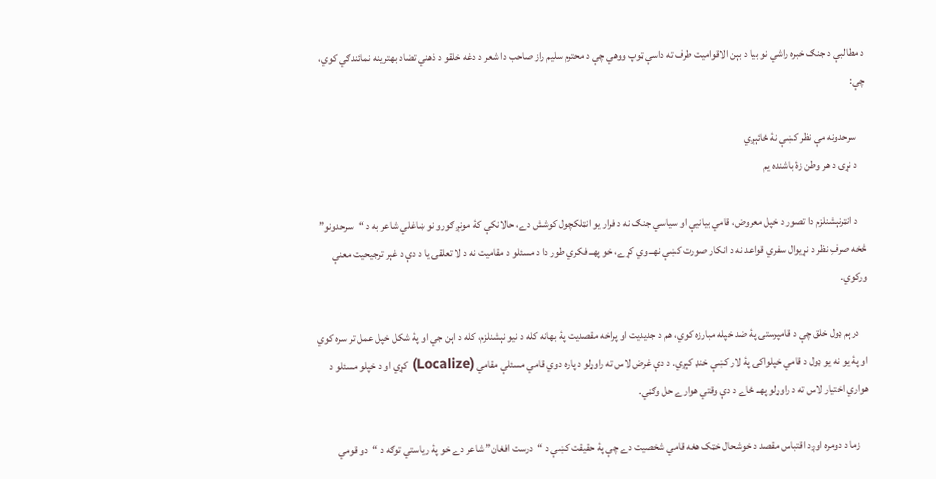د مطالبې د جنګ خبره راشي نو بيا د بېن الاقواميت طرف ته داسې ټوپ ووهي چې د محترم سليم راز صاحب دا شعر د دغه خلقو د ذهني تضاد بهترينه نمائندګي کوي، چې:

    سرحدونه مې نظر کښې نۀ ځائېږي
    د نړۍ د هر وطن زۀ باشنده يم

    د انټرنېشنلزم دا تصور د خپل معروض، قامي بيانيې او سياسي جنګ نه د فرار يو انټلکچول کوشش دے، حالانکې کۀ مونږ ګورو نو ښاغلي شاعر به د “سرحدونو” څخه صرفِ نظر د نړيوال سفري قواعد نه د انکار صورت کښې نهــ وي کړے، خو پهــ فکري طور دا د مسئلو د مقاميت نه د لا تعلقۍ يا د دې د غېر ترجيحيت معنې ورکوي.

    درېم ډول خلق چې د قامپرستۍ پۀ ضد خپله مبارزه کوي، هم د جديديت او پراخه مقصديت پۀ بهانه کله د نيو نېشنلزم، کله د اېن جي او پۀ شکل خپل عمل تر سره کوي او پۀ يو نه يو ډول د قامي خپلواکۍ پۀ لار کښې خنډ کېږي. د دې غرض لاس ته راوړلو د پاره دوي قامي مسئلې مقامي (Localize) کړي او د خپلو مسئلو د هواري اختيار لاس ته د راوړلو پهــ ځاے د دې وقتي هوارے حل وګڼي.

    زما د دومره اوږد اقتباس مقصد د خوشحال خټک هغه قامي شخصيت دے چې پۀ حقيقت کښې د “درست افغان” شاعر دے خو پۀ رياستي توګه د “دو قومي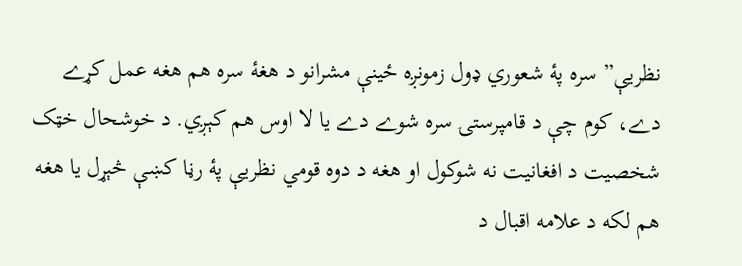نظريې” سره پۀ شعوري ډول زمونږه ځينې مشرانو د هغۀ سره هم هغه عمل کړے دے، کوم چې د قامپرستۍ سره شوے دے يا لا اوس هم کېږي. د خوشحال خټک شخصيت د افغانيت نه شوکول او هغه د دوه قومي نظريې پۀ رڼا کښې څېړل يا هغه هم لکه د علامه اقبال د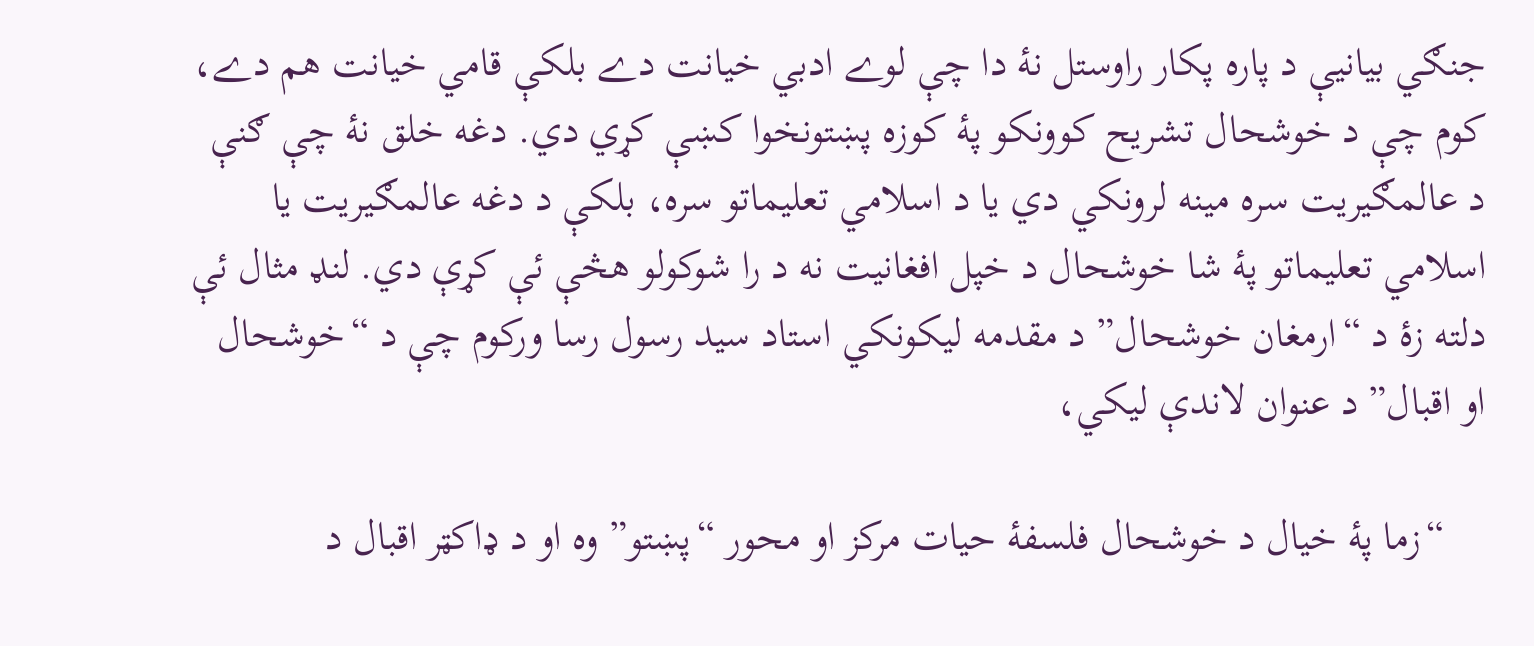جنګي بيانيې د پاره پکار راوستل نۀ دا چې لوے ادبي خيانت دے بلکې قامي خيانت هم دے، کوم چې د خوشحال تشريح کوونکو پۀ کوزه پښتونخوا کښې کړي دي. دغه خلق نۀ چې ګنې د عالمګيريت سره مينه لرونکي دي يا د اسلامي تعليماتو سره، بلکې د دغه عالمګيريت يا اسلامي تعليماتو پۀ شا خوشحال د خپل افغانيت نه د را شوکولو هڅې ئې کړې دي. لنډ مثال ئې دلته زۀ د “ارمغان خوشحال” د مقدمه ليکونکي استاد سيد رسول رسا ورکوم چې د “خوشحال او اقبال” د عنوان لاندې ليکي،

    “زما پۀ خيال د خوشحال فلسفۀ حيات مرکز او محور “پښتو” وه او د ډاکټر اقبال د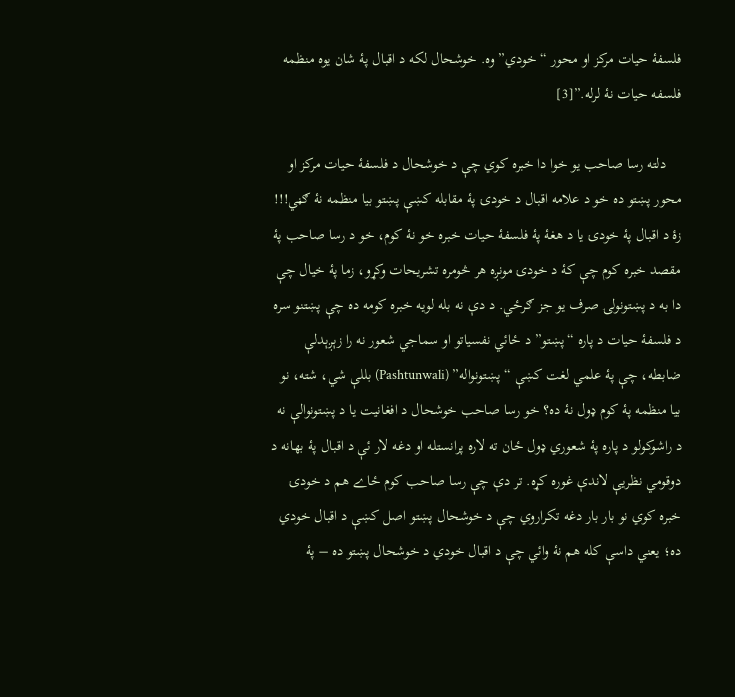فلسفۀ حيات مرکز او محور “خودي” وه. خوشحال لکه د اقبال پۀ شان يوه منظمه فلسفه حيات نۀ لرله.”[3]

    دلته رسا صاحب يو خوا دا خبره کوي چې د خوشحال د فلسفۀ حيات مرکز او محور پښتو ده خو د علامه اقبال د خودۍ پۀ مقابله کښې پښتو بيا منظمه نۀ ګڼي!!! زۀ د اقبال پۀ خودۍ يا د هغۀ پۀ فلسفۀ حيات خبره خو نۀ کوم، خو د رسا صاحب پۀ مقصد خبره کوم چې کۀ د خودۍ مونږه هر څومره تشريحات وکړو، زما پۀ خيال چې دا به د پښتونولۍ صرف يو جز ګرځي. د دې نه بله لويه خبره کومه ده چې پښتنو سره د فلسفۀ حيات د پاره “پښتو” د ځائي نفسياتو او سماجي شعور نه را زېږېدلې ضابطه، چې پۀ علمي لغت کښې “پښتونواله” (Pashtunwali) بللې شي، شته، نو بيا منظمه پۀ کوم ډول نۀ ده؟ خو رسا صاحب خوشحال د افغانيت يا د پښتونوالې نه د راشوکولو د پاره پۀ شعوري ډول ځان ته لاره پرانستله او دغه لار ئې د اقبال پۀ بهانه د دوقومي نظريې لاندې غوره کړه. تر دې چې رسا صاحب کوم ځاے هم د خودۍ خبره کوي نو بار بار دغه تکراروي چې د خوشحال پښتو اصل کښې د اقبال خودي ده؛ يعني داسې کله هم نۀ وائي چې د اقبال خودي د خوشحال پښتو ده – پۀ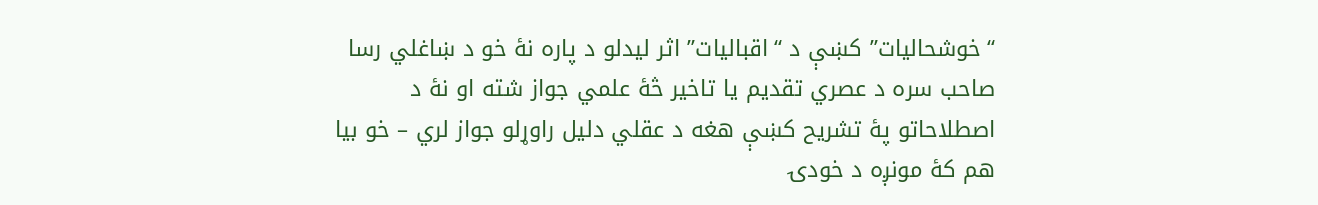“خوشحاليات” کښې د “اقباليات” اثر ليدلو د پاره نۀ خو د ښاغلي رسا صاحب سره د عصري تقديم يا تاخير څۀ علمي جواز شته او نۀ د اصطلاحاتو پۀ تشريح کښې هغه د عقلي دليل راوړلو جواز لري – خو بيا هم کۀ مونږه د خودۍ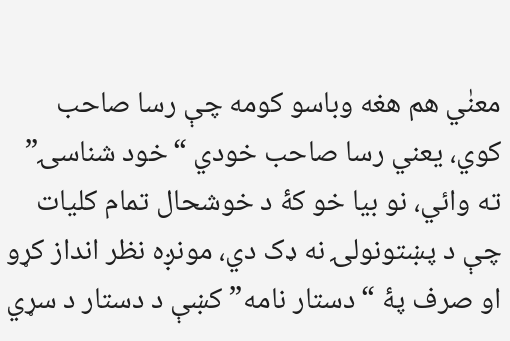معنٰي هم هغه وباسو کومه چې رسا صاحب کوي، يعني رسا صاحب خودي “خود شناسۍ” ته وائي، نو بيا خو کۀ د خوشحال تمام کليات چې د پښتونولۍ نه ډک دي، مونږه نظر انداز کړو او صرف پۀ “دستار نامه” کښې د دستار د سړي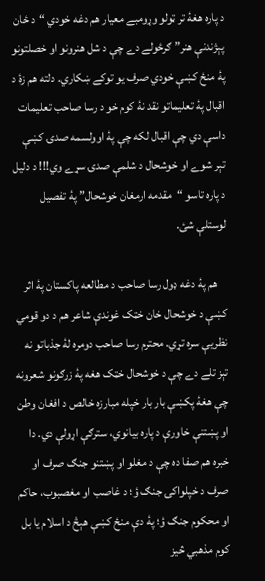د پاره هغۀ تر ټولو وړومبے معيار هم دغه خودي “د ځان پېژندنې هنر” ګرځولے دے چې د شل هنرونو او خصلتونو پۀ منځ کښې خودي صرف يو توکے ښکاري. دلته هم زۀ د اقبال پۀ تعليماتو نقد نۀ کوم خو د رسا صاحب تعليمات داسې دي چې اقبال لکه چې پۀ اوولسمه صدۍ کښې تېر شوے او خوشحال د شلمې صدۍ سړے وي!!! د دليل د پاره تاسو “مقدمه ارمغان خوشحال” پۀ تفصيل لوستلې شئ.

    هم پۀ دغه ډول رسا صاحب د مطالعه پاکستان پۀ اثر کښې د خوشحال خان خټک غوندې شاعر هم د دو قومي نظريې سره تړي. محترم رسا صاحب دومره لۀ جذباتو نه تېز تلے دے چې د خوشحال خټک هغه پۀ زرګونو شعرونه چې هغۀ پکښې بار بار خپله مبارزه خالص د افغان وطن او پښتنې خاورې د پاره بيانوي، سترګې اړولې دي. دا خبره هم صفا ده چې د مغلو او پښتنو جنګ صرف او صرف د خپلواکۍ جنګ ؤ؛ د غاصب او مغصبوب، حاکم او محکوم جنګ ؤ؛ پۀ دې منځ کښې هېڅ د اسلام يا بل کوم مذهبي څيز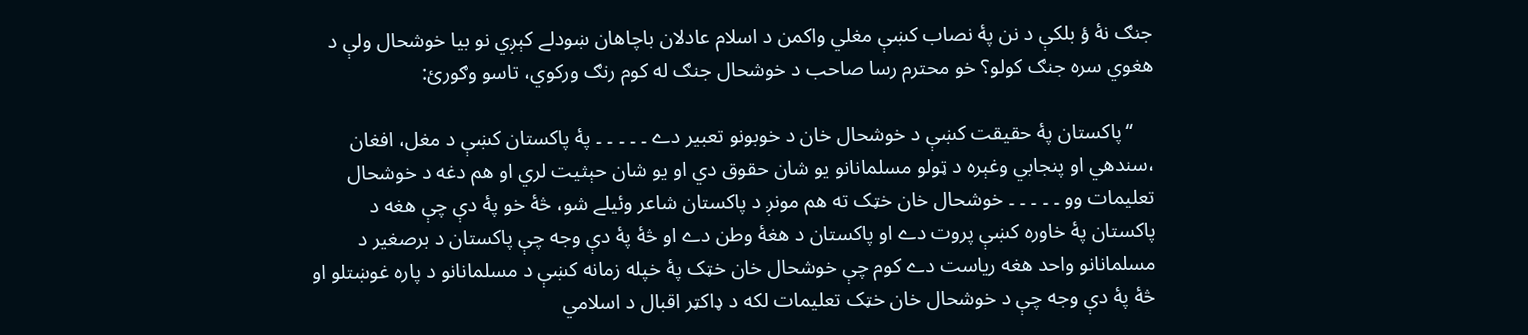جنګ نۀ ؤ بلکې د نن پۀ نصاب کښې مغلي واکمن د اسلام عادلان باچاهان ښودلے کېږي نو بيا خوشحال ولې د هغوي سره جنګ کولو؟ خو محترم رسا صاحب د خوشحال جنګ له کوم رنګ ورکوي، تاسو وګورئ:

    “پاکستان پۀ حقيقت کښې د خوشحال خان د خوبونو تعبير دے ۔ ۔ ۔ ۔ ۔ پۀ پاکستان کښې د مغل، افغان ،سندهي او پنجابي وغېره د ټولو مسلمانانو يو شان حقوق دي او يو شان حېثيت لري او هم دغه د خوشحال تعليمات وو ۔ ۔ ۔ ۔ ۔ خوشحال خان خټک ته هم مونږ د پاکستان شاعر وئيلے شو، څۀ خو پۀ دې چې هغه د پاکستان پۀ خاوره کښې پروت دے او پاکستان د هغۀ وطن دے او څۀ پۀ دې وجه چې پاکستان د برصغير د مسلمانانو واحد هغه رياست دے کوم چې خوشحال خان خټک پۀ خپله زمانه کښې د مسلمانانو د پاره غوښتلو او څۀ پۀ دې وجه چې د خوشحال خان خټک تعليمات لکه د ډاکټر اقبال د اسلامي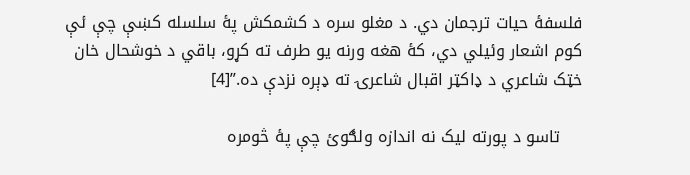فلسفۀ حيات ترجمان دي. د مغلو سره د کشمکش پۀ سلسله کښې چې ئې کوم اشعار وئيلي دي، کۀ هغه ورنه يو طرف ته کړو، باقي د خوشحال خان خټک شاعري د ډاکټر اقبال شاعرۍ ته ډېره نزدې ده.”[4]

    تاسو د پورته ليک نه اندازه ولګوئ چې پۀ څومره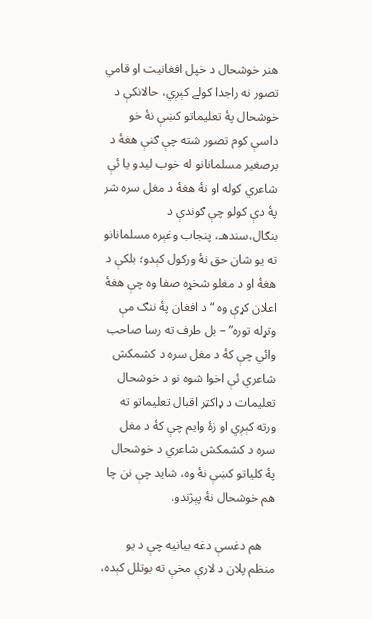هنر خوشحال د خپل افغانيت او قامي تصور نه راجدا کولے کېږي، حالانکې د خوشحال پۀ تعليماتو کښې نۀ خو داسې کوم تصور شته چې ګنې هغۀ د برصغير مسلمانانو له خوب ليدو يا ئې شاعري کوله او نۀ هغۀ د مغل سره شر پۀ دې کولو چې ګوندې د بنګال،سندهـ، پنجاب وغېره مسلمانانو ته يو شان حق نۀ ورکول کېدو؛ بلکې د هغۀ او د مغلو شخړه صفا وه چې هغۀ اعلان کړې وه “د افغان پۀ ننګ مې وتړله توره” – بل طرف ته رسا صاحب وائي چې کۀ د مغل سره د کشمکش شاعري ئې اخوا شوه نو د خوشحال تعليمات د ډاکټر اقبال تعليماتو ته ورته کېږي او زۀ وايم چې کۀ د مغل سره د کشمکش شاعري د خوشحال پۀ کلياتو کښې نۀ وه، شايد چې نن چا هم خوشحال نۀ پېژندو.

    هم دغسې دغه بيانيه چې د يو منظم پلان د لارې مخې ته بوتلل کېده،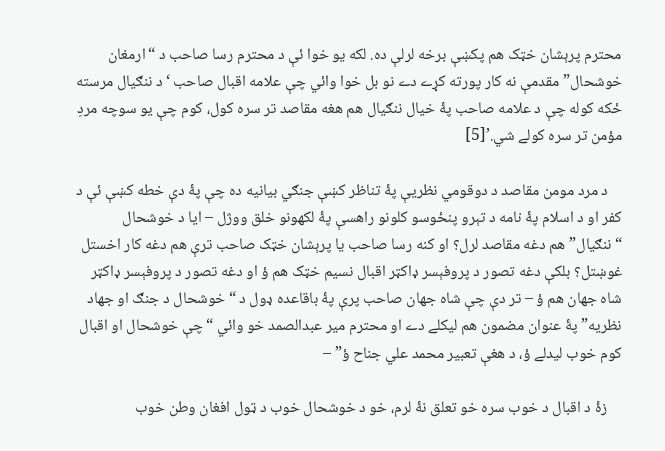محترم پرېشان خټک هم پکښې برخه لرلې ده. لکه يو خوا ئې د محترم رسا صاحب د “ارمغان خوشحال” مقدمې نه کار پورته کړے دے نو بل خوا وائي چې علامه اقبال صاحب ‘د ننګيال مرسته ځکه کوله چې د علامه صاحب پۀ خيال ننګيال هم هغه مقاصد تر سره کول، کوم چې يو سوچه مردِ مؤمن تر سره کولے شي.’[5]

    د مرد مومن مقاصد د دوقومي نظريې پۀ تناظر کښې جنګي بيانيه ده چې پۀ دې خطه کښې ئې د کفر او د اسلام پۀ نامه د تېرو پنځوسو کلونو راهسې پۀ لکهونو خلق ووژل – ايا د خوشحال “ننګيال” هم دغه مقاصد لرل؟ او کنه رسا صاحب يا پرېشان خټک صاحب ترې هم دغه کار اخستل غوښتل؟ بلکې دغه تصور د پروفېسر ډاکټر اقبال نسيم خټک هم ؤ او دغه تصور د پروفېسر ډاکټر شاه جهان هم ؤ – تر دې چې شاه جهان صاحب پرې پۀ باقاعده ډول د “خوشحال د جنګ او جهاد نظريه” پۀ عنوان مضمون هم ليکلے دے او محترم مير عبدالصمد خو وائي “چې خوشحال او اقبال کوم خوب ليدلے ؤ، د هغې تعبير محمد علي جناح ؤ” –

    زۀ د اقبال د خوب سره خو تعلق نۀ لرم، خو د خوشحال خوب د ټول افغان وطن خوب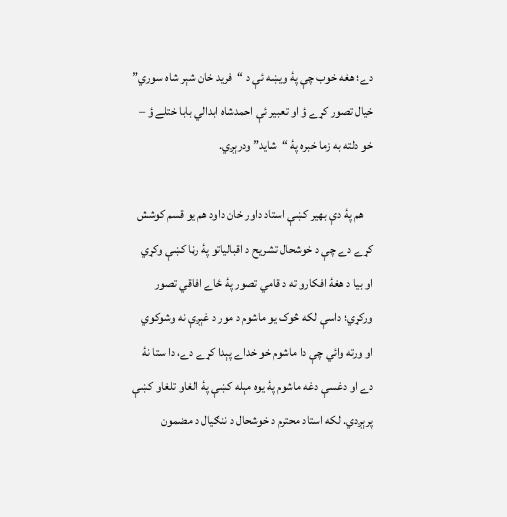دے؛ هغه خوب چې پۀ ويښه ئې د “فريد خان شېر شاه سوري” خيال تصور کړے ؤ او تعبير ئې احمدشاه ابدالي بابا ختلے ؤ – خو دلته به زما خبره پۀ “شايد” ودرېږي.

    هم پۀ دې بهير کښې استاد داور خان داود هم يو قسم کوشش کړے دے چې د خوشحال تشريح د اقبالياتو پۀ رڼا کښې وکړي او بيا د هغۀ افکارو ته د قامي تصور پۀ ځاے افاقي تصور ورکړي؛ داسې لکه څوک يو ماشوم د مور د غېږې نه وشوکوي او ورته وائي چې دا ماشوم خو خداے پېدا کړے دے، دا ستا نۀ دے او دغسې دغه ماشوم پۀ يوه مېله کښې پۀ الغاو تلغاو کښې پرېږدي. لکه استاد محترم د خوشحال د ننګيال د مضمون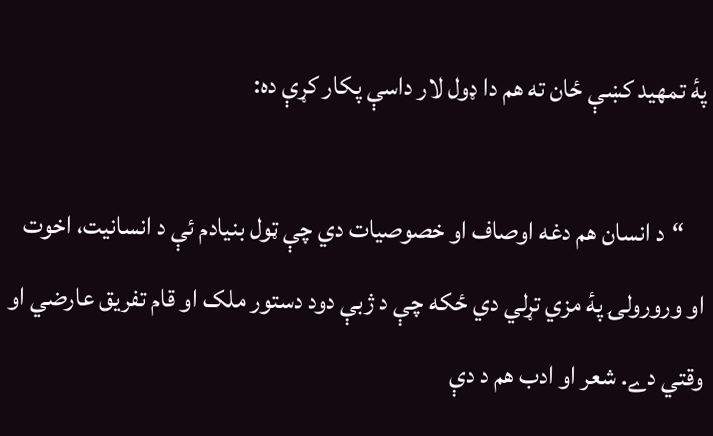پۀ تمهيد کښې ځان ته هم دا ډول لار داسې پکار کړې ده:

    “د انسان هم دغه اوصاف او خصوصيات دي چې ټول بنيادم ئې د انسانيت، اخوت او ورورولۍ پۀ مزي تړلي دي ځکه چې د ژبې دود دستور ملک او قام تفريق عارضي او وقتي دے. شعر او ادب هم د دې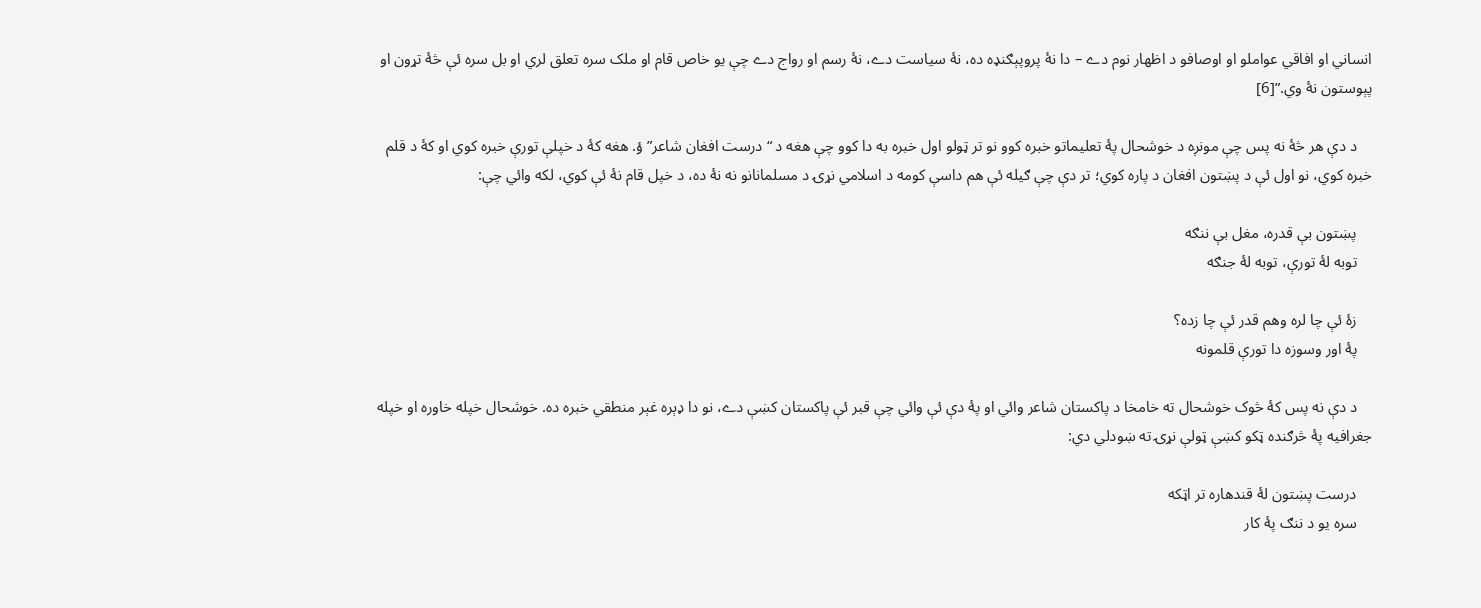انساني او افاقي عواملو او اوصافو د اظهار نوم دے – دا نۀ پروپېګنډه ده، نۀ سياست دے، نۀ رسم او رواج دے چې يو خاص قام او ملک سره تعلق لري او بل سره ئې څۀ تړون او پېوستون نۀ وي.”[6]

    د دې هر څۀ نه پس چې مونږه د خوشحال پۀ تعليماتو خبره کوو نو تر ټولو اول خبره به دا کوو چې هغه د “درست افغان شاعر” ؤ. هغه کۀ د خپلې تورې خبره کوي او کۀ د قلم خبره کوي، نو اول ئې د پښتون افغان د پاره کوي؛ تر دې چې ګيله ئې هم داسې کومه د اسلامي نړۍ د مسلمانانو نه نۀ ده، د خپل قام نۀ ئې کوي، لکه وائي چې:

    پښتون بې قدره، مغل بې ننګه
    توبه لۀ تورې، توبه لۀ جنګه

    زۀ ئې چا لره وهم قدر ئې چا زده؟
    پۀ اور وسوزه دا تورې قلمونه

    د دې نه پس کۀ څوک خوشحال ته خامخا د پاکستان شاعر وائي او پۀ دې ئې وائي چې قبر ئې پاکستان کښې دے، نو دا ډېره غېر منطقي خبره ده. خوشحال خپله خاوره او خپله جغرافيه پۀ څرګنده ټکو کښې ټولې نړۍ ته ښودلي دي:

    درست پښتون لۀ قندهاره تر اټکه
    سره يو د ننګ پۀ کار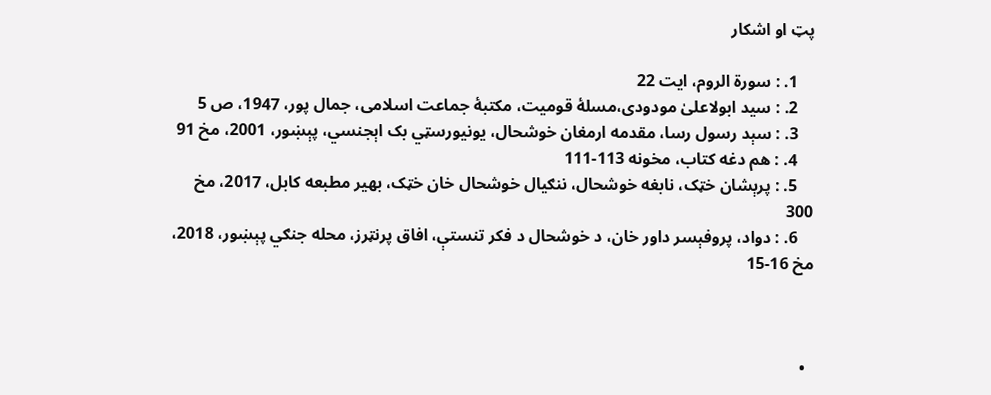پټ او اشکار

    1. : سورة الروم، ايت 22
    2. : سيد ابولاعلیٰ مودودی،مسلۀ قومیت، مکتبۀ جماعت اسلامی، جمال پور، 1947، ص 5
    3. : سېد رسول رسا، مقدمه ارمغان خوشحال، يونيورسټي بک اېجنسي، پېښور، 2001، مخ 91
    4. : هم دغه کتاب، مخونه 113-111
    5. : پرېشان خټک، نابغه خوشحال، ننګيال خوشحال خان خټک، بهير مطبعه کابل، 2017، مخ 300
    6. : دواد، پروفېسر داور خان، د خوشحال د فکر تنستې، افاق پرنټرز، محله جنګي پېښور، 2018، مخ 16-15



  •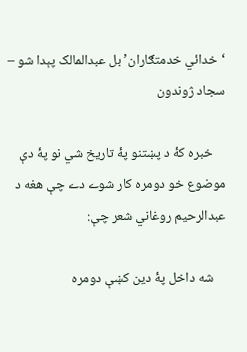‘خدائي خدمتګاران’ بل عبدالمالک پېدا شو – سجاد ژوندون

    خبره کۀ د پښتنو پۀ تاريخ شي نو پۀ دې موضوع خو دومره کار شوے دے چې هغه د عبدالرحيم روغاني شعر چې:

    شه داخل پۀ دين کښې دومره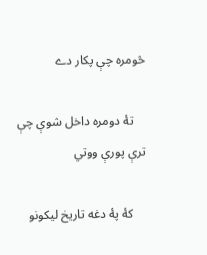څومره چې پکار دے

    تۀ دومره داخل شوې چې ترې پورې ووتي

    کۀ پۀ دغه تاريخ ليکونو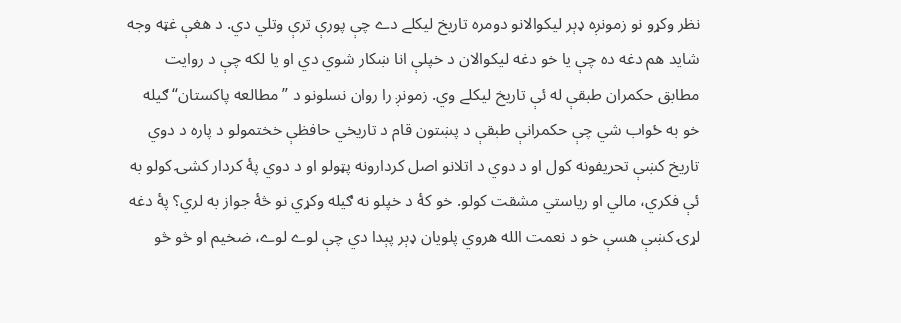نظر وکړو نو زمونږه ډېر ليکوالانو دومره تاريخ ليکلے دے چې پورې ترې وتلي دي. د هغې غټه وجه شايد هم دغه ده چې يا خو دغه ليکوالان د خپلې انا ښکار شوي دي او يا لکه چې د روايت مطابق حکمران طبقې له ئې تاريخ ليکلے وي. زمونږ را روان نسلونو د ”مطالعه پاکستان“ ګيله خو به ځواب شي چې حکمرانې طبقې د پښتون قام د تاریخي حافظې خختمولو د پاره د دوي تاریخ کښې تحریفونه کول او د دوي د اتلانو اصل کردارونه پټولو او د دوي پۀ کردار کشۍ کولو به ئې فکري، مالي او ریاستي مشقت کولو. خو کۀ د خپلو نه ګيله وکړي نو څۀ جواز به لري؟ پۀ دغه لړۍ کښې هسې خو د نعمت الله هروي پلويان ډېر پېدا دي چې لوے لوے، ضخیم او څو څو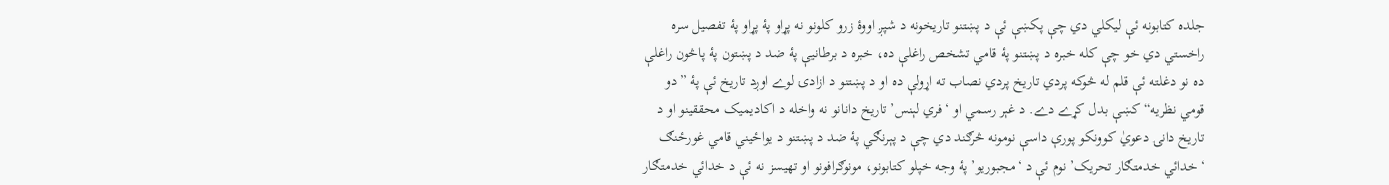جلده کتابونه ئې ليکلي دي چې پکښې ئې د پښتنو تاریخونه د شپږ اووۀ زرو کلونو نه پړاو پۀ پړاو پۀ تفصيل سره راخستي دي خو چې کله خبره د پښتنو پۀ قامي تشخص راغلې ده، خبره د برطانیې پۀ ضد د پښتون پۀ پاڅون راغلې ده نو دغلته ئې قلم له څوکه پردي تاريخ پردي نصاب ته اړولې ده او د پښتنو د ازادۍ لوے اوږد تاريخ ئې پۀ ”دو قومي نظريه“ کښې بدل کړے دے. د غېر رسمي او ‘فري لېنس’ تاریخ دانانو نه واخله د اکادیمیک محققینو او د تاریخ دانۍ دعويٰ کوونکو پورې داسې نومونه څرګند دي چې د پېرنګي پۀ ضد د پښتنو د یواځیني قامي غورځنګ ‘خدائي خدمتګار تحریک’ نوم ئې د ‘مجبوریو’ پۀ وجه خپلو کتابونو، مونوګرافونو او تهیسز نه ئې د خدائي خدمتګار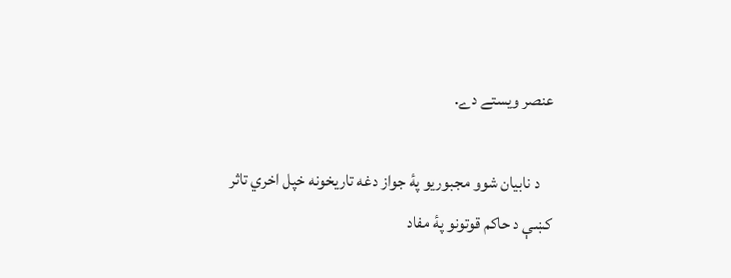عنصر ویستے دے.

    د نابیان شوو مجبوریو پۀ جواز دغه تاریخونه خپل اخري تاثر کښې د حاکم قوتونو پۀ مفاد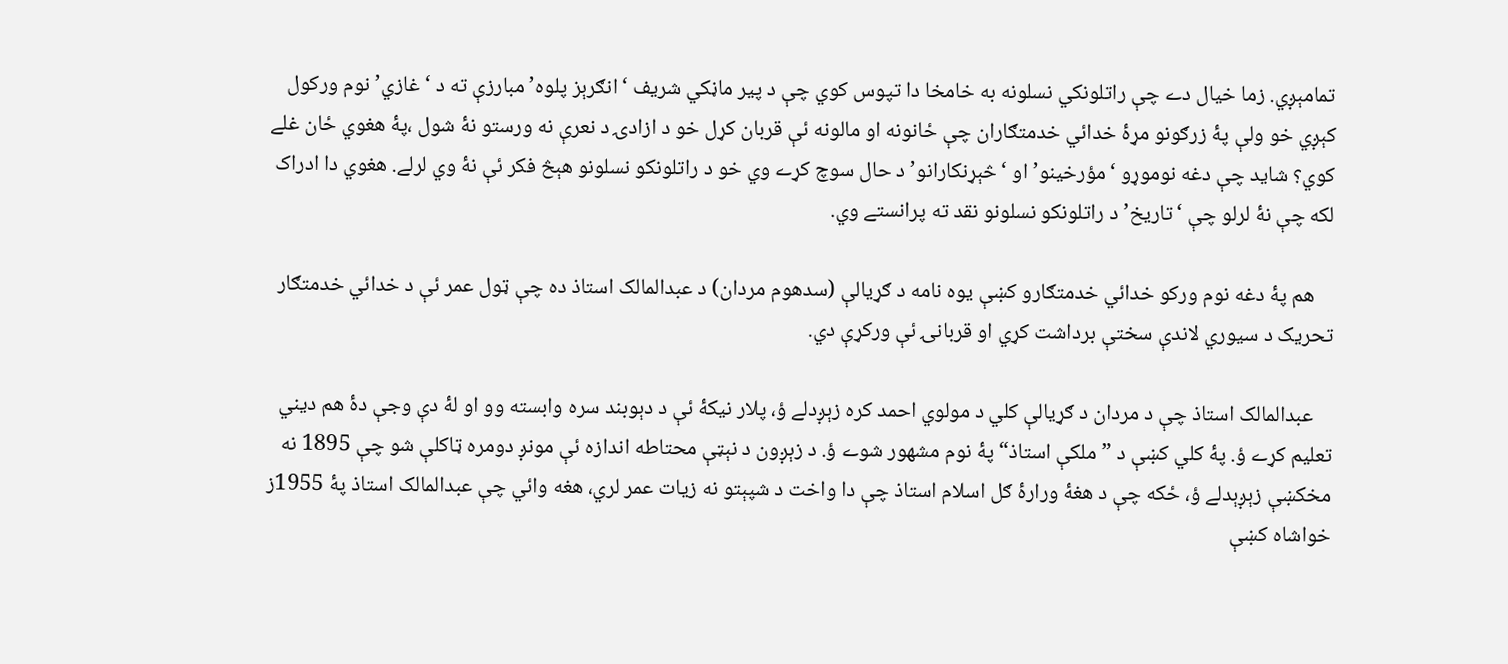تمامېږي. زما خيال دے چې راتلونکي نسلونه به خامخا دا تپوس کوي چې د پير ماڼکي شريف ‘انګرېز پلوه’ مبارزې ته د ‘غازي’ نوم ورکول کېږي خو ولې پۀ زرګونو مړۀ خدائي خدمتګاران چې ځانونه او مالونه ئې قربان کړل خو د ازادۍ د نعرې نه ورستو نۀ شول ،پۀ هغوي ځان غلے کوي؟ شايد چې دغه نوموړو ‘مؤرخينو’ او ‘څېړنکارانو’ د حال سوچ کړے وي خو د راتلونکو نسلونو هېڅ فکر ئې نۀ وي لرلے. هغوي دا ادراک لکه چې نۀ لرلو چې ‘تاریخ’ د راتلونکو نسلونو نقد ته پرانستے وي.

    هم پۀ دغه نوم ورکو خدائي خدمتګارو کښې يوه نامه د ګړيالې (سدهوم مردان) د عبدالمالک استاذ ده چې ټول عمر ئې د خدائي خدمتګار تحريک د سیوري لاندې سختې برداشت کړي او قربانۍ ئې ورکړې دي.

    عبدالمالک استاذ چې د مردان د ګړيالې کلي د مولوي احمد کره زېږدلے ؤ، پلار نيکۀ ئې د دېوبند سره وابسته وو او لۀ دې وجې دۀ هم ديني تعليم کړے ؤ. پۀ کلي کښې د ”ملکې استاذ“ پۀ نوم مشهور شوے ؤ. د زېږون د نېټې محتاطه اندازه ئې مونږ دومره ټاکلې شو چې 1895 نه مخکښې زېږېدلے ؤ، ځکه چې د هغۀ ورارۀ ګل اسلام استاذ چې دا واخت د شپېتو نه زيات عمر لري، هغه وائي چې عبدالمالک استاذ پۀ 1955ز خواشاه کښې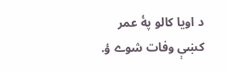د اويا کالو پۀ عمر کښې وفات شوے ؤ.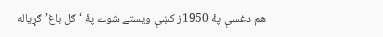هم دغسې پۀ 1950ز کښې ويستے شوے پۀ ‘ګل باغ’ ګړياله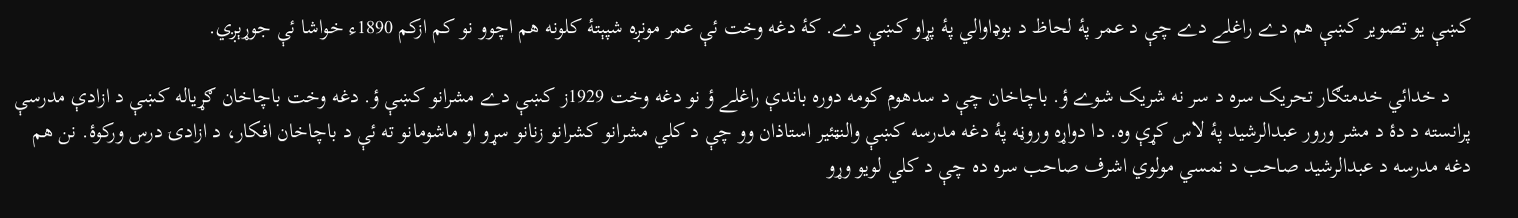کښې يو تصوير کښې هم دے راغلے دے چې د عمر پۀ لحاظ د بوډاوالي پۀ پړاو کښې دے. کۀ دغه وخت ئې عمر مونږه شپېتۀ کلونه هم اچوو نو کم ازکم 1890ء خواشا ئې جوړېږي.

    د خدائي خدمتګار تحريک سره د سر نه شريک شوے ؤ. باچاخان چې د سدهوم کومه دوره باندې راغلے ؤ نو دغه وخت 1929ز کښې دے مشرانو کښې ؤ. دغه وخت باچاخان ګړیاله کښې د ازادې مدرسې پرانسته د دۀ د مشر ورور عبدالرشيد پۀ لاس کړې وه. دا دواړه وروڼه پۀ دغه مدرسه کښې والنټئیر استاذان وو چې د کلي مشرانو کشرانو زنانو سړو او ماشومانو ته ئې د باچاخان افکار، د ازادۍ درس ورکوۀ. نن هم دغه مدرسه د عبدالرشيد صاحب د نمسي مولوي اشرف صاحب سره ده چې د کلي لويو وړو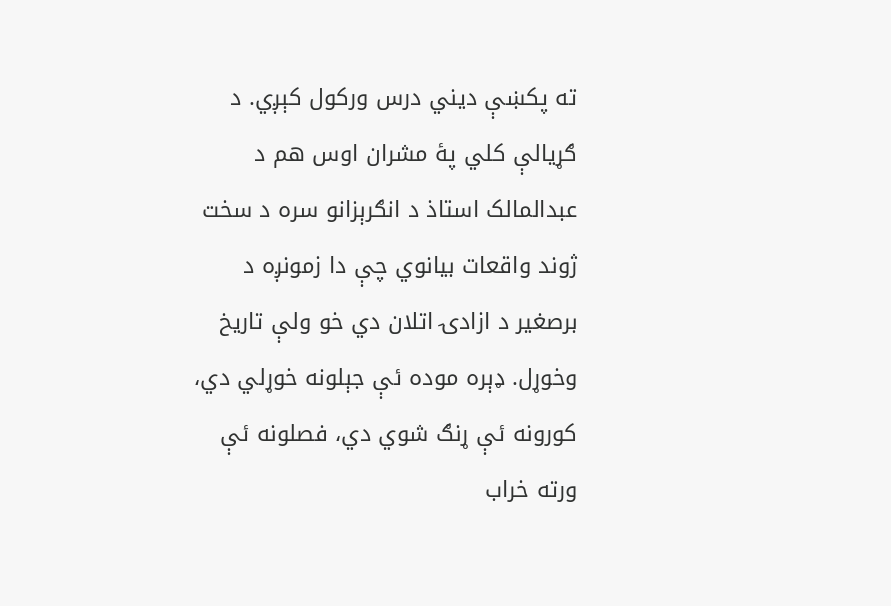ته پکښې ديني درس ورکول کېږي. د ګړيالې کلي پۀ مشران اوس هم د عبدالمالک استاذ د انګرېزانو سره د سخت ژوند واقعات بيانوي چې دا زمونږه د برصغير د ازادۍ اتلان دي خو ولې تاريخ وخوړل. ډېره موده ئې جېلونه خوړلي دي، کورونه ئې ړنګ شوي دي، فصلونه ئې ورته خراب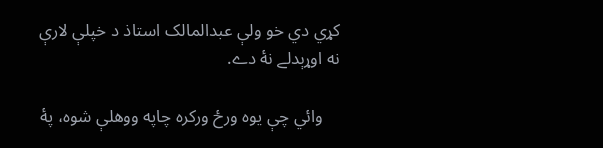کړي دي خو ولې عبدالمالک استاذ د خپلې لارې نه اوړېدلے نۀ دے.

    وائي چې يوه ورځ ورکره چاپه ووهلې شوه، پۀ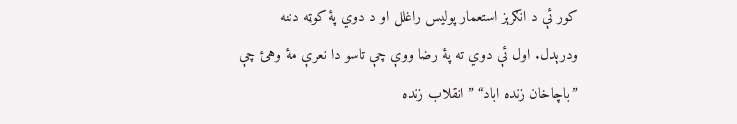کور ئې د انګرېز استعمار پوليس راغلل او د دوي پۀ کوټه دننه ودرېدل. اول ئې دوي ته پۀ رضا ووې چې تاسو دا نعرې مۀ وهئ چې ”باچاخان زنده اباد“ ”انقلاب زنده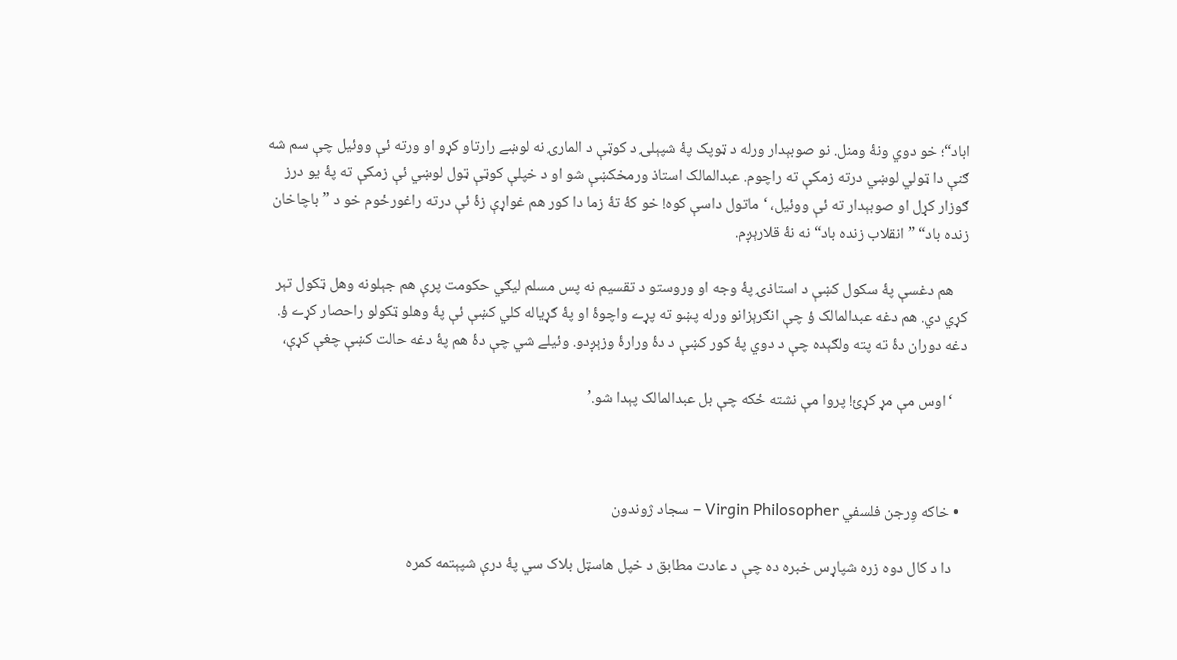اباد“؛ خو دوي ونۀ ومنل. نو صوبېدار ورله د ټوپک پۀ شپېلۍ د کوټې د المارۍ نه لوښے رارتاو کړو او ورته ئې ووئيل چې سم شه ګنې دا ټولي لوښي درته زمکې ته راچوم. عبدالمالک استاذ ورمخکښې شو او د خپلې کوټې ټول لوښي ئې زمکې ته پۀ يو درز ګوزار کړل او صوبېدار ته ئې ووئيل، ‘ماتول داسې کوه! خو کۀ تۀ زما دا کور هم غواړې زۀ ئې درته راغورځوم خو د ”باچاخان زنده باد“ ”انقلاب زنده باد“ نه نۀ قلارېږم.

    هم دغسې پۀ سکول کښې د استاذۍ پۀ وجه او وروستو د تقسيم نه پس مسلم ليګي حکومت پرې هم جېلونه وهل ټکول تېر کړي دي. هم دغه عبدالمالک ؤ چې انګرېزانو ورله پښو ته پړے واچوۀ او پۀ ګړياله کلي کښې ئې پۀ وهلو ټکولو راحصار کړے ؤ. دغه دوران دۀ ته پته ولګېده چې د دوي پۀ کور کښې د دۀ ورارۀ وزېږدو. وئيلے شي چې دۀ هم پۀ دغه حالت کښې چغې کړې،

    ‘اوس مې مړ کړئ! پروا مې نشته ځکه چې بل عبدالمالک پېدا شو.’



  • خاکه وِرجن فلسفي Virgin Philosopher – سجاد ژوندون

    دا د کال دوه زره شپاړس خبره ده چې د عادت مطابق د خپل هاسټل بلاک سي پۀ درې شپېتمه کمره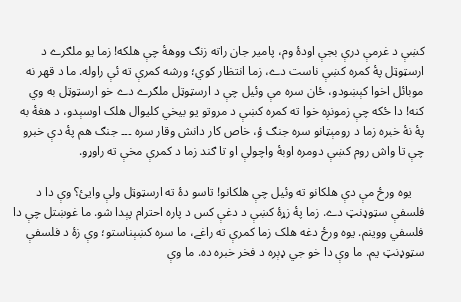کښې د غرمې درې بجې اودۀ وم، پامير جان راته زنګ ووهۀ چې هلکه! زما يو ملګرے د ارسټوټل پۀ کمره کښې ناست دے، زما انتظار کوي؛ ورشه کمرې ته ئې راوله. ما د قهر نه موبائل اخوا کېښودو، ځان سره مې وئيل چې د ارسټوټل ملګرے دے خو ارسټوټل به وي کنه! دا ځکه چې زمونږه خوا ته کمره کښې د مروتو يو بیخي کليوال هلک اوسېدو، د هغۀ به پۀ نۀ خبره زما د رومېټانو سره جنګ ؤ، خاص کار دانش وقار سره ۔۔۔ جنګ هم پۀ دې خبرو چې تا واش روم کښې دومره اوبۀ واچولې او تا ګند زما د کمرې مخې ته راوړو.

    يوه ورځ مې دې هلکانو ته وئيل چې هلکانو! تاسو دۀ ته ارسټوټل ولې وايئ؟ وې دا د فلسفې سټوډنټ دے. زما پۀ زړۀ کښې د دغې کس د پاره احترام پېدا شو. ما غوښتل چې دا فلسفي ووينم. يوه ورځ دغه هلک زما کمرې ته راغے، ما سره کښېناستو؛ وې زۀ د فلسفې سټوډنټ يم. ما وې دا خو جي ډېره د فخر خبره ده. ما وې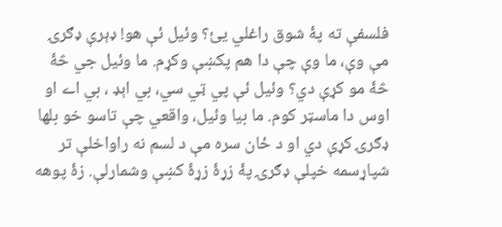فلسفې ته پۀ شوق راغلي يئ؟ وئيل ئې هو! ډېرې ډګرۍ مې وې، ما وې چې دا هم پکښې وکړم. ما وئيل جي څۀ څۀ مو کړې دي؟ وئيل ئې پي ټي سي، بي اېډ ، بي اے او اوس دا ماسټر کوم. ما بيا وئيل، واقعي چې تاسو خو بلها ډګرۍ کړې دي او د ځان سره مې د لسم نه راواخلې تر شپاړسمه خپلې ډګرۍ پۀ زړۀ زړۀ کښې وشمارلې. زۀ پوهه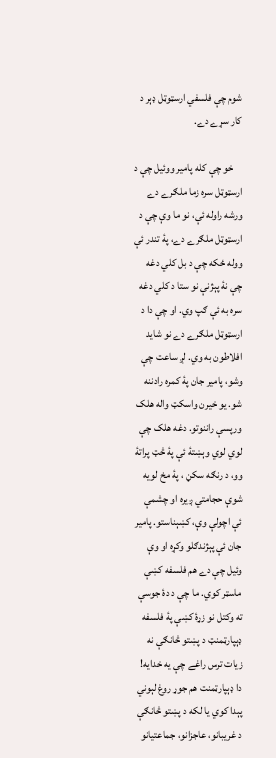شوم چې فلسفي ارسټوټل ډېر د کار سړے دے.

    خو چې کله پامير ووئيل چې د ارسټوټل سره زما ملګرے دے ورشه راوله ئې، نو ما وې چې د ارسټوټل ملګرے دے، پۀ تندر ئې ووله ځکه چې د بل کلي دغه چې نۀ پېژنې نو ستا د کلي دغه سره به ئې ګپ وي. او چې دا د ارسټوټل ملګرے دے نو شايد افلاطون به وي. لږ ساعت چې وشو، پامير جان پۀ کمره رادننه شو. يو خيرن واسکټ واله هلک ورپسې راننوتو. دغه هلک چې لوي لوي وېښتۀ ئې پۀ څټ پراتۀ وو، د رنګه سکڼ ، پۀ مخ لویه شوې حجامتي ږيره او چشمې ئې اچولې وې، کښېناستو. پامير جان ئې پېژندګلو وکړه او وې وئيل چې دے هم فلسفه کښې ماسټر کوي. ما چې د دۀ جوسې ته وکتل نو زړۀ کښې پۀ فلسفه ډېپارټمنټ د پښتو څانګې نه زيات ترس راغے چې یه خدايه! دا ډېپارټمنت هم جوړ روغ لېوني پېدا کوي يا لکه د پښتو څانګې د غريبانو، عاجزانو، جماعتيانو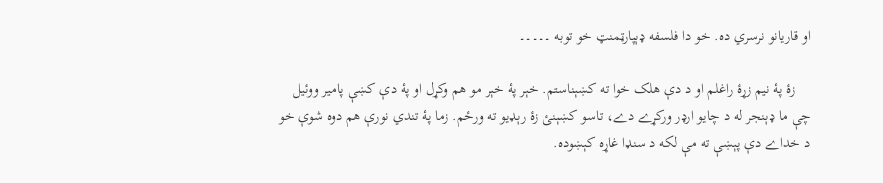او قاريانو نرسري ده. خو دا فلسفه ډېپارټمنټ خو توبه ۔۔۔۔۔

    زۀ پۀ نيم زړۀ راغلم او د دې هلک خوا ته کښېناستم. خېر پۀ خېر مو هم وکړل او پۀ دې کښې پامير ووئيل چې ما ډېنجر له د چايو ارډر ورکړے دے، تاسو کښېنئ زۀ رېډيو ته ورځم. زما پۀ تندي نورې هم دوه شوې خو د خداے دې پېښې ته مې لکه د سنډا غاړه کېښوده.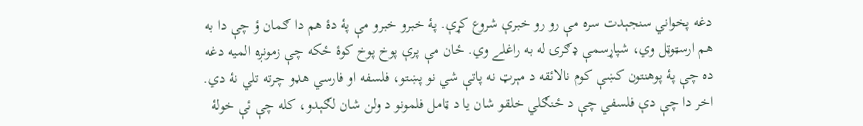دغه پخواني سنجېدت سره مې رو رو خبرې شروع کړې. پۀ خبرو خبرو مې پۀ دۀ هم دا ګمان ؤ چې دا به هم ارسټوټل وي، شپاړسمې ډګرۍ له به راغلے وي. ځان مې پرې پوخ پوخ کوۀ ځکه چې زمونږه الميه دغه ده چې پۀ پوهنتون کښې کوم نالائقه د مېرټ نه پاتې شي نو پښتو، فلسفه او فارسي هډو چرته تلي نۀ دي. اخر دا چې دې فلسفي چې د ځنګلي خلقو شان يا د ټامل فلمونو د ولن شان لګېدو، کله چې ئې خولۀ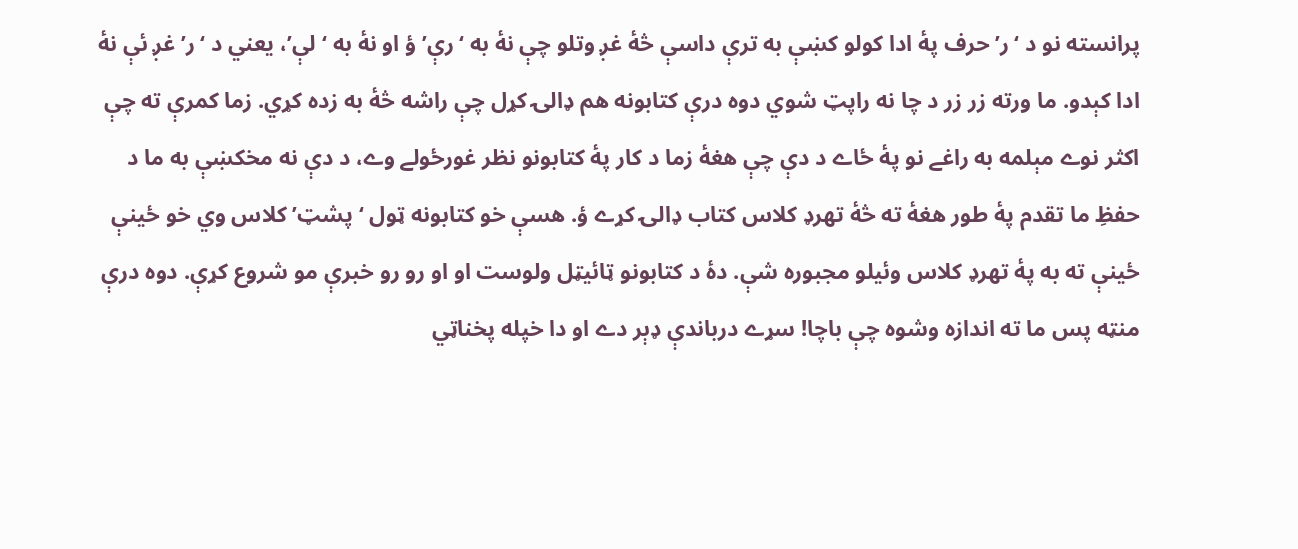پرانسته نو د ‘ر’ حرف پۀ ادا کولو کښې به ترې داسې څۀ غږ وتلو چې نۀ به ‘رې’ ؤ او نۀ به ‘لې’، يعني د ‘ر’ غږ ئې نۀ ادا کېدو. ما ورته زر زر د چا نه راپټ شوي دوه درې کتابونه هم ډالۍ کړل چې راشه څۀ به زده کړي. زما کمرې ته چې اکثر نوے مېلمه به راغے نو پۀ ځاے د دې چې هغۀ زما د کار پۀ کتابونو نظر غورځولے وے، د دې نه مخکښې به ما د حفظِ ما تقدم پۀ طور هغۀ ته څۀ تهرډ کلاس کتاب ډالۍ کړے ؤ. هسې خو کتابونه ټول ‘پشټ’ کلاس وي خو ځينې ځينې ته به پۀ تهرډ کلاس وئيلو مجبوره شې. دۀ د کتابونو ټائيټل ولوست او او رو رو خبرې مو شروع کړې. دوه درې منټه پس ما ته اندازه وشوه چې باچا! سړے درباندې ډېر دے او دا خپله پخناټي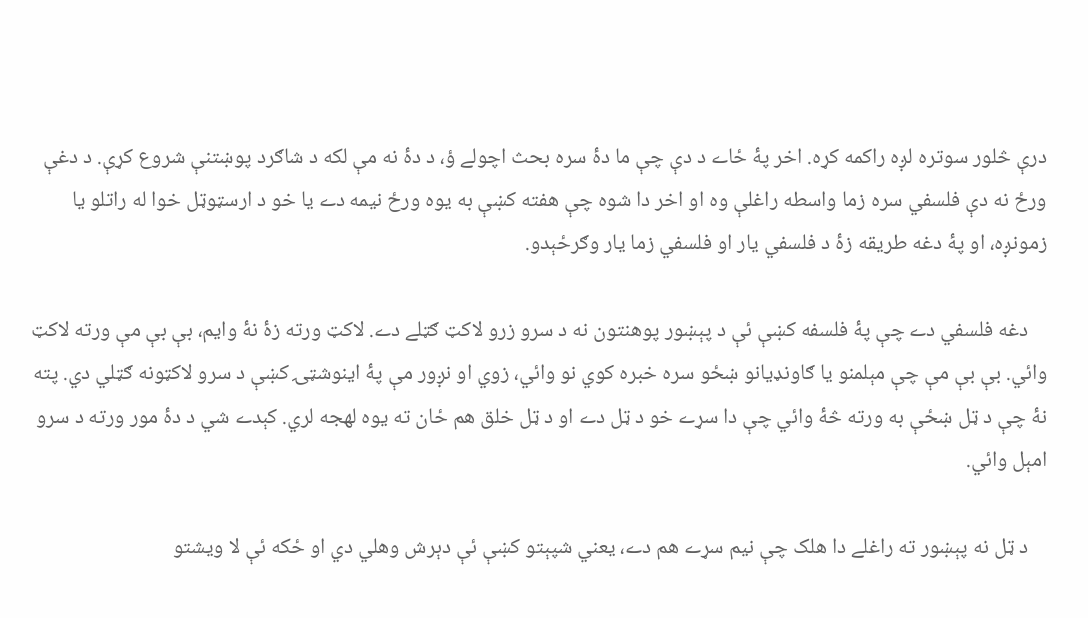درې څلور سوتره لږه راکمه کړه. اخر پۀ ځاے د دې چې ما دۀ سره بحث اچولے ؤ، د دۀ نه مې لکه د شاګرد پوښتنې شروع کړې. د دغې ورځ نه دې فلسفي سره زما واسطه راغلې وه او اخر دا شوه چې هفته کښې به يوه ورځ نيمه دے يا خو د ارسټوټل خوا له راتلو يا زمونږه، او پۀ دغه طريقه زۀ د فلسفي يار او فلسفي زما يار وګرځېدو.

    دغه فلسفي دے چې پۀ فلسفه کښې ئې د پېښور پوهنتون نه د سرو زرو لاکټ ګټلے دے. لاکټ ورته زۀ نۀ وايم، بې بې مې ورته لاکټ وائي. بې بې مې چې مېلمنو یا ګاونډیانو ښځو سره خبره کوي نو وائي، زوي او نږور مې پۀ اينوشټۍ کښې د سرو لاکټونه ګټلي دي. پته نۀ چې د ټل ښځې به ورته څۀ وائي چې دا سړے خو د ټل دے او د ټل خلق هم ځان ته يوه لهجه لري. کېدے شي د دۀ مور ورته د سرو امېل وائي.

    د ټل نه پېښور ته راغلے دا هلک چې نيم سړے هم دے، يعني شپېتو کښې ئې دېرش وهلي دي او ځکه ئې لا ویشتو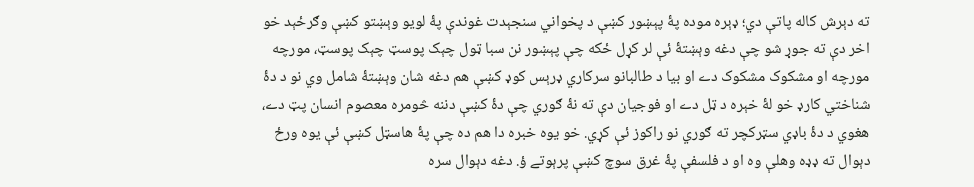ته دېرش کاله پاتې دي؛ ډېره موده پۀ پېښور کښې د پخواني سنجېدت غوندې پۀ لويو وېښتو کښې وګرځېد خو اخر دې ته جوړ شو چې دغه وېښتۀ ئې لر کړل ځکه چې پېښور نن سبا ټول چېک پوسټ چېک پوسټ، مورچه مورچه او مشکوک مشکوک دے او بيا د طالبانو سرکاري ډرېس کوډ کښې هم دغه شان وېښتۀ شامل وي نو د دۀ شناختي کارډ خو لۀ خېره د ټل دے او فوجيان دې ته نۀ ګوري چې دۀ کښې دننه څومره معصوم انسان پټ دے، هغوي د دۀ باډي سټرکچر ته ګوري نو راکوز ئې کړي. خو يوه خبره دا هم ده چې پۀ هاسټل کښې ئې يوه ورځ دېوال ته ډډه وهلې وه او د فلسفې پۀ غرق سوچ کښې پرېوتے ؤ. دغه دېوال سره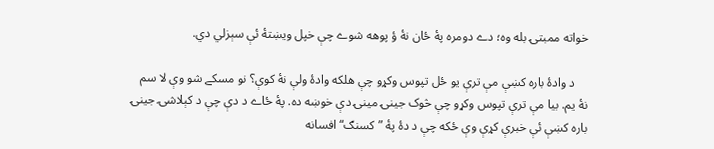خواته ممبتۍ بله وه؛ دے دومره پۀ ځان نۀ ؤ پوهه شوے چې خپل ويښتۀ ئې سېزلي دي.

    د وادۀ باره کښې مې ترې يو ځل تپوس وکړو چې هلکه وادۀ ولې نۀ کوې؟ نو مسکے شو وې لا سم نۀ يم. بيا مې ترې تپوس وکړو چې څوک جينۍ مینۍ دې خوښه ده. پۀ ځاے د دې چې د کېلاشۍ جينۍ باره کښې ئې خبرې کړې وې ځکه چې د دۀ پۀ ”کسنګ“ افسانه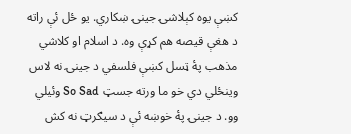کښې يوه کېلاشۍ جينۍ ښکاري. يو ځل ئې راته د هغې قيصه هم کړې وه. د اسلام او کلاشي مذهب پۀ ټسل کښې فلسفي د جينۍ نه لاس وينځلي دي خو ما ورته جسټ So Sad وئيلي وو. د جينۍ پۀ خوښه ئې د سيګرټ نه کش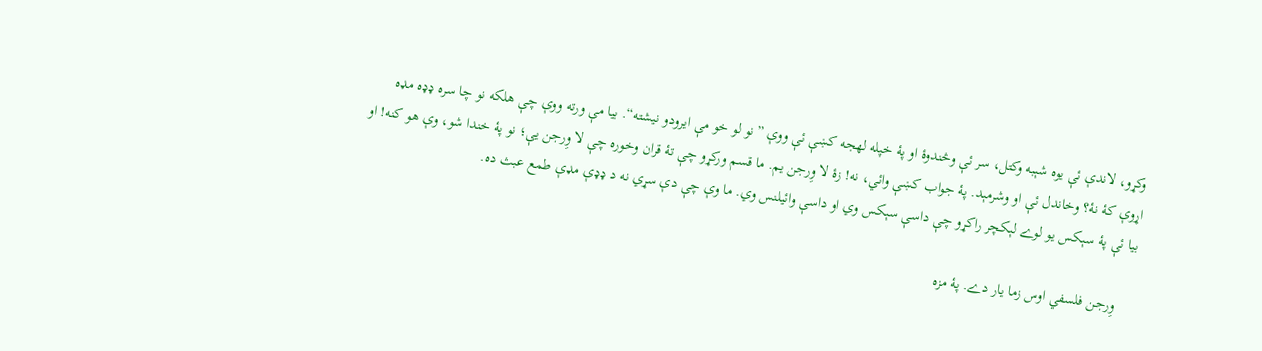وکړو، لاندې ئې يوه شېبه وکتل، سر ئې وڅندوۀ او پۀ خپله لهجه کښې ئې ووې ”نو لو خو مې ایرودو نیشته“. بيا مې ورته ووې چې هلکه نو چا سره ډډه مډه اړوې کۀ نۀ؟ وخاندل ئې او وشرمېد. پۀ جواب کښې وائي، نه! زۀ لا وِرجن يم. ما قسم ورکړو چې تۀ قران وخوره چې لا وِرجن یې؛ نو پۀ خندا شو، وې هو کنه! او بيا ئې پۀ سېکس يو لوے لېکچر راکړو چې داسې سېکس وي او داسې وائيلنس وي. ما وې چې دې سړي نه د ډډې مډې طمع عبث ده.

    وِرجن فلسفي اوس زما يار دے. پۀ مزه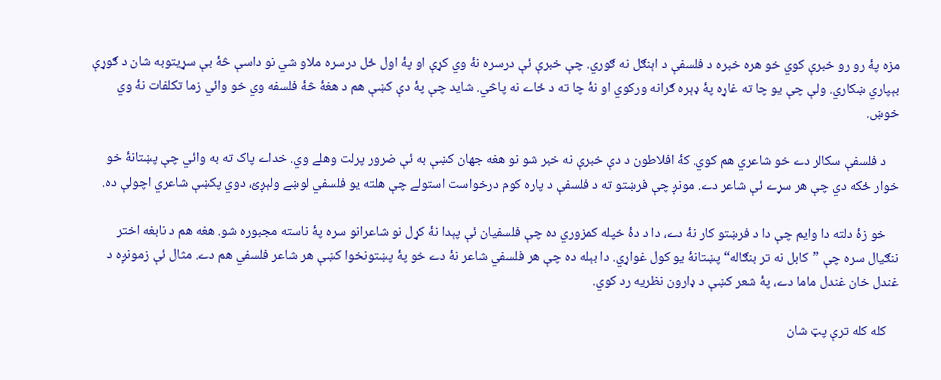مزه پۀ رو رو خبرې کوي خو هره خبره د فلسفې د اېنګل نه ګوري. چې خبرې ئې درسره نۀ وي کړې او پۀ اول ځل درسره ملاو شي نو داسې څۀ بې سړيتوبه شان د ګوړې بېپاري ښکاري. ولې چې يو چا ته غاړه پۀ ډېره ګرانه ورکوي او نۀ چا ته د ځاے نه پاڅي. شايد چې پۀ دې کښې هم د هغۀ څۀ فلسفه وي خو وائي زما تکلفات نۀ وي خوښ.

    د فلسفې سکالر دے خو شاعري هم کوي. کۀ افلاطون د دې خبرې نه خبر شو نو هغه جهان کښې به ئې ضرور پرلت وهلے وي. خداے پاک ته به وائي چې پښتانۀ خو خوار ځکه دي چې هر سړے ئې شاعر دے. مونږ چې فرښتو ته د فلسفې د پاره کوم درخواست استولے چې هلته يو فلسفي لوښے ولېږئ، دوي پکښې شاعري اچولې ده.

    خو زۀ دلته دا وايم چې دا د فرښتو کار نۀ دے، دا د دۀ خپله کمزوري ده چې فلسفيان ئې پېدا نۀ کړل نو شاعرانو سره پۀ ناسته مجبوره شو. هغه هم د نابغه اختر ننګيال سره چې ”کابل نه تر بنګاله“ پښتانۀ يو کول غواړي. دا بېله ده چې هر فلسفي شاعر نۀ دے خو پۀ پښتونخوا کښې هر شاعر فلسفي هم دے. مثال ئې زمونږه د غندل خان غندل ماما دے، پۀ شعر کښې د ډارون نظريه رد کوي.

    کله کله ترې پټ شان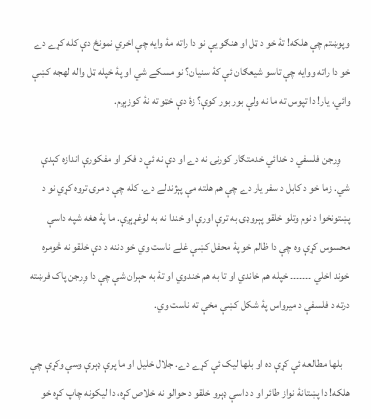وپوښتم چې هلکه! تۀ خو د ټل او هنګو یې نو دا راته مۀ وايه چې اخري نمونځ دې کله کړے دے خو دا راته ووايه چې تاسو شيعګان ئې کۀ سنيان؟ نو مسکے شي او پۀ خپله ټل واله لهجه کښې وائي، يار! دا تپوس ته ما نه ولې بور بور کوې؟ زۀ دې خټو ته نۀ کوزېږم.

    وِرجن فلسفي د خدائي خدمتګار کورنۍ نه دے او دې نه ئې د فکر او مفکورې اندازه کېدې شي. زما خو د کابل د سفر يار دے چې هم هلته مې پېژندلے دے. کله چې د مرۍ تروه کړي نو د پښتونخوا د نوم وتلو خلقو پېروډۍ به ترې اورې او خندا نه به لوغړېږې. ما پۀ هغه شپه داسې محسوس کړې وه چې دا ظالم خو پۀ محفل کښې غلے ناست وي خو دننه د دې خلقو نه څومره خوند اخلي ۔۔۔۔۔۔۔ خپله هم خاندي او تا به هم خندوي او تۀ به حېران شې چې دا وِرجن پاک فرښته درته د فلسفې د ميرواس پۀ شکل کښې مخې ته ناست وي.

    بلها مطالعه ئې کړې ده او بلها ليک ئې کړے دے. جلال خليل او ما پرې ډېرې وسې وکړې چې هلکه! دا پښتانۀ نواز طائر او د داسې ډېرو خلقو د حوالو نه خلاص کړه، دا ليکونه چاپ کړه خو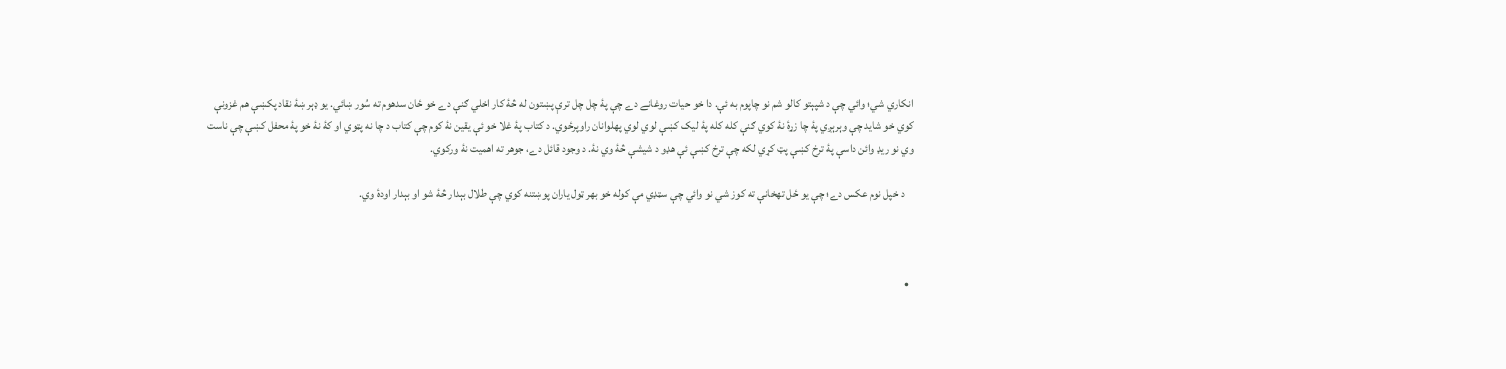انکاري شي؛ وائي چې د شپېتو کالو شم نو چاپوم به ئې. دا خو حيات روغانے دے چې پۀ چل چل ترې پښتون له څۀ کار اخلي ګنې دے خو ځان سدهوم ته سُور ښائي. يو ډېر ښۀ نقاد پکښې هم غزونې کوي خو شايد چې وېرېږي پۀ چا زړۀ نۀ کوي ګنې کله کله پۀ ليک کښې لوي لوي پهلوانان راوپرځوي. د کتاب پۀ غلا خو ئې يقين نۀ کوم چې کتاب د چا نه پټوي او کۀ نۀ خو پۀ محفل کښې چې ناست وي نو ريډ وائن داسې پۀ ترخ کښې پټ کړي لکه چې ترخ کښې ئې هډو د شیشې څۀ وي نۀ. د وجود قائل دے، جوهر ته اهميت نۀ ورکوي.

    د خپل نوم عکس دے؛ چې یو ځل تهخانې ته کوز شي نو وائي چې سټډي مې کوله خو بهر ټول یاران پوښتنه کوي چې طلال بېدار څۀ شو او بېدار اودۀ وي.



  •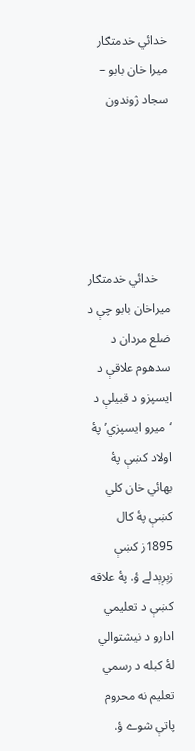خدائي خدمتګار میرا خان بابو – سجاد ژوندون





    خدائي خدمتګار ميراخان بابو چې د ضلع مردان د سدهوم علاقې د ایسپزو د قبيلې د ‘ميرو ایسپزي’ پۀ اولاد کښې پۀ بهائي خان کلي کښې پۀ کال 1895ز کښې زېږېدلے ؤ. پۀ علاقه کښې د تعليمي ادارو د نیشتوالي لۀ کبله د رسمي تعليم نه محروم پاتې شوے ؤ.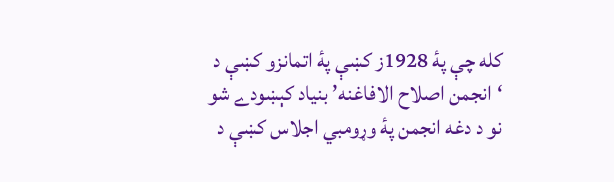کله چې پۀ 1928ز کښې پۀ اتمانزو کښې د ‘انجمن اصلاح الافاغنه’ بنياد کېښودے شو نو د دغه انجمن پۀ وړومبي اجلاس کښې د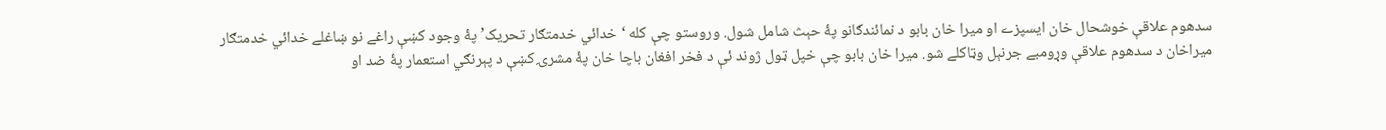سدهوم علاقې خوشحال خان ایسپزے او ميرا خان بابو د نمائندګانو پۀ حېث شامل شول. وروستو چې کله ‘خدائي خدمتګار تحريک’ پۀ وجود کښې راغے نو ښاغلے خدائي خدمتګار ميراخان د سدهوم علاقې وړومبے جرنېل وټاکلے شو. ميرا خان بابو چې خپل ټول ژوند ئې د فخر افغان باچا خان پۀ مشرۍ کښې د پېرنګي استعمار پۀ ضد او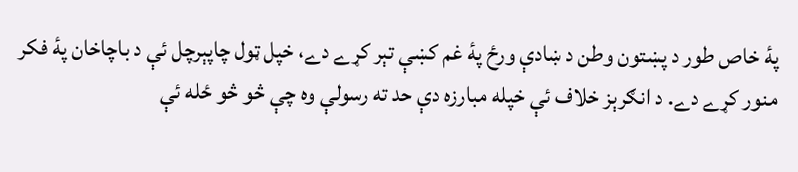پۀ خاص طور د پښتون وطن د ښادې ورځ پۀ غم کښې تېر کړے دے، خپل ټول چاپېرچل ئې د باچاخان پۀ فکر منور کړے دے. د انګرېز خلاف ئې خپله مبارزه دې حد ته رسولې وه چې څو څو ځله ئې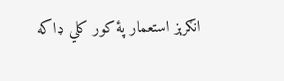انګرېز استعمار پۀ کور کلي ډاکه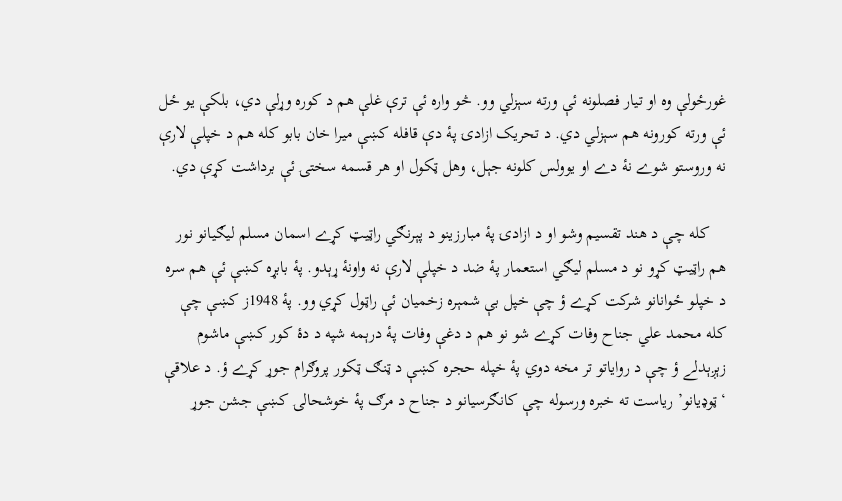غورځولې وه او تيار فصلونه ئې ورته سېزلي وو. څو واره ئې ترې غلې هم د کوره وړلې دي، بلکې يو ځل ئې ورته کورونه هم سېزلي دي. د تحريک ازادۍ پۀ دې قافله کښې ميرا خان بابو کله هم د خپلې لارې نه وروستو شوے نۀ دے او يوولس کلونه جېل، وهل ټکول او هر قسمه سختۍ ئې برداشت کړې دي.

    کله چې د هند تقسيم وشو او د ازادۍ پۀ مبارزینو د پېرنګي راټیټ کړے اسمان مسلم لیګیانو نور هم راټیټ کړو نو د مسلم ليګي استعمار پۀ ضد د خپلې لارې نه واونۀ ړېدو. پۀ بابړه کښې ئې هم سره د خپلو ځوانانو شرکت کړے ؤ چې خپل بې شمېره زخميان ئې راټول کړي وو. پۀ 1948ز کښې چې کله محمد علي جناح وفات کړے شو نو هم د دغې وفات پۀ درېمه شپه د دۀ کور کښې ماشوم زېږېدلے ؤ چې د رواياتو تر مخه دوي پۀ خپله حجره کښې د ټنګ ټکور پروګرام جوړ کړے ؤ. د علاقې ‘ټوډیانو’ رياست ته خبره ورسوله چې کانګرسيانو د جناح د مرګ پۀ خوشحالۍ کښې جشن جوړ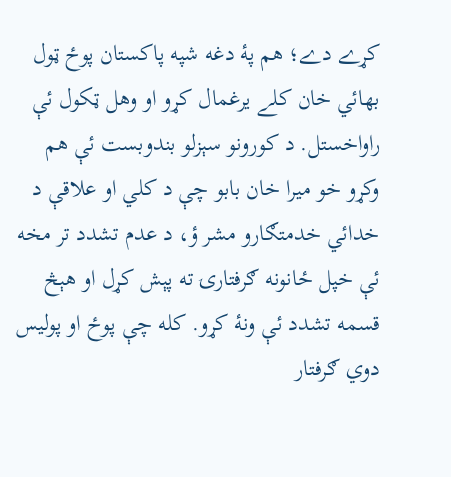کړے دے؛ هم پۀ دغه شپه پاکستان پوځ ټول بهائي خان کلے يرغمال کړو او وهل ټکول ئې راواخستل. د کورونو سېزلو بندوبست ئې هم وکړو خو ميرا خان بابو چې د کلي او علاقې د خدائي خدمتګارو مشر ؤ، د عدم تشدد تر مخه ئې خپل ځانونه ګرفتارۍ ته پېش کړل او هېڅ قسمه تشدد ئې ونۀ کړو. کله چې پوځ او پوليس دوي ګرفتار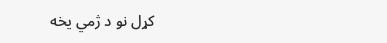کړل نو د ژمي يخه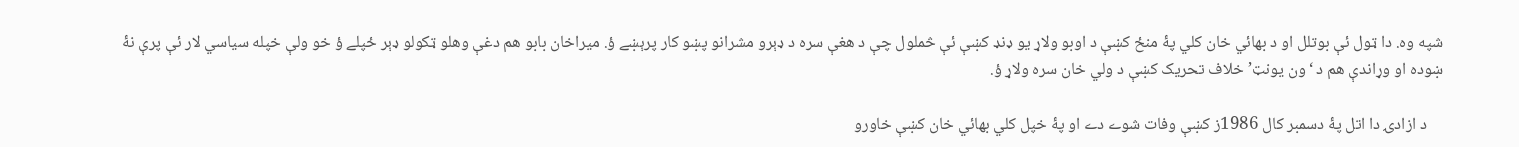شپه وه. دا ټول ئې بوتلل او د بهائي خان کلي پۀ منځ کښې د اوبو ولاړ يو ډنډ کښې ئې څملول چې د هغې سره د ډېرو مشرانو پښو کار پرېښے ؤ. ميراخان بابو هم دغې وهلو ټکولو ډېر ځپلے ؤ خو ولې خپله سياسي لار ئې پرې نۀ ښوده او وړاندې هم د ‘ون يونټ’ خلاف تحريک کښې د ولي خان سره ولاړ ؤ.

    د ازادۍ دا اتل پۀ دسمبر کال 1986ز کښې وفات شوے دے او پۀ خپل کلي بهائي خان کښې خاورو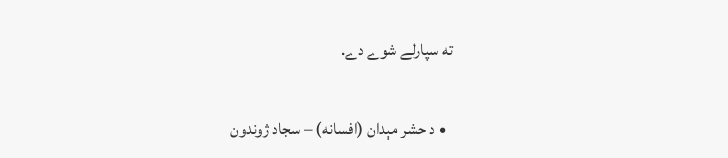ته سپارلے شوے دے.

  • د حشر مېدان (افسانه) – سجاد ژوندون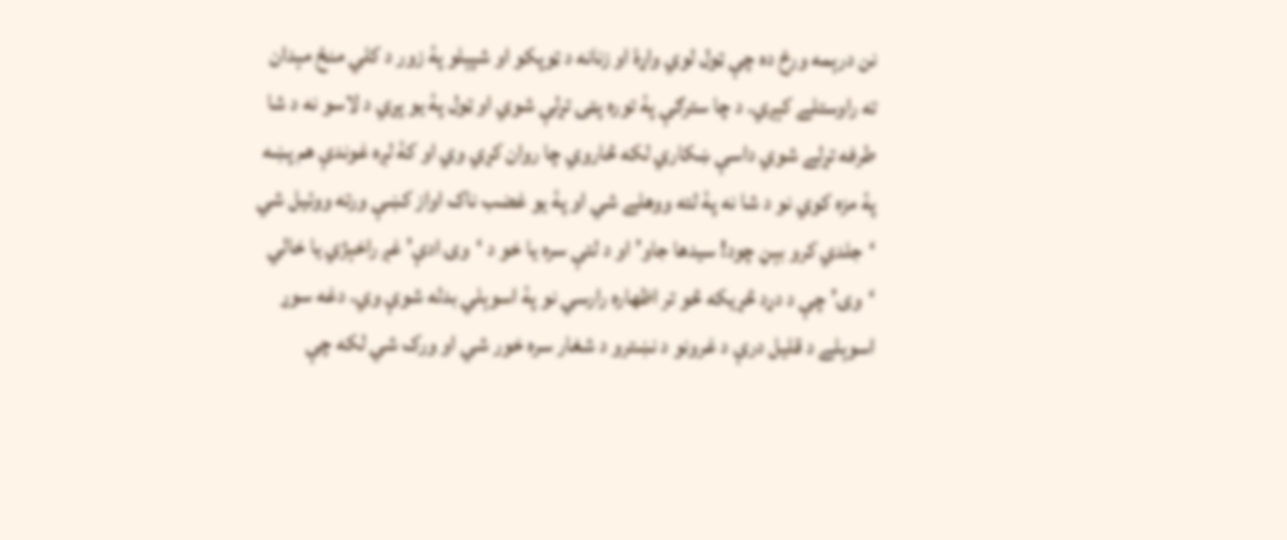نن درېمه ورځ ده چې ټول لوي واړۀ او زنانه د ټوپکو او شپېلو پۀ زور د کلي منځ مېدان ته راوستلے کېږي. د چا سترګې پۀ توره پټۍ تړلې شوي او ټول پۀ يو پړي د لاسو نه د شا طرفه تړلے شوي داسې ښکاري لکه څاروي چا روان کړي وي او کۀ لږه غوندې هم پښه پۀ مزه کوي نو د شا نه پۀ لته ووهلے شي او پۀ يو غضب ناک اواز کښې ورته ووئيل شي ‘جلدي کرو بېڼ چود! سيدها جاو’ او د لتې سره يا خو د ‘وۍ ادې’ غږ راخېژي يا خالي ‘وۍ’ چې د دړد څړيکه څو تر اظهاره رارسي نو پۀ اسوېلي بدله شوې وي. دغه سوړ اسوېلے د قليل درې د غرونو د نښترو د شغار سره خور شي او ورک شي لکه چې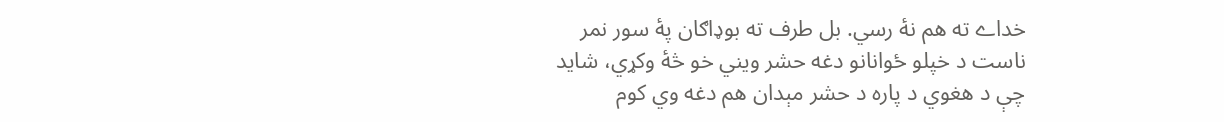خداے ته هم نۀ رسي. بل طرف ته بوډاګان پۀ سور نمر ناست د خپلو ځوانانو دغه حشر ويني خو څۀ وکړي، شايد چې د هغوي د پاره د حشر مېدان هم دغه وي کوم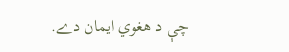چې د هغوي ايمان دے.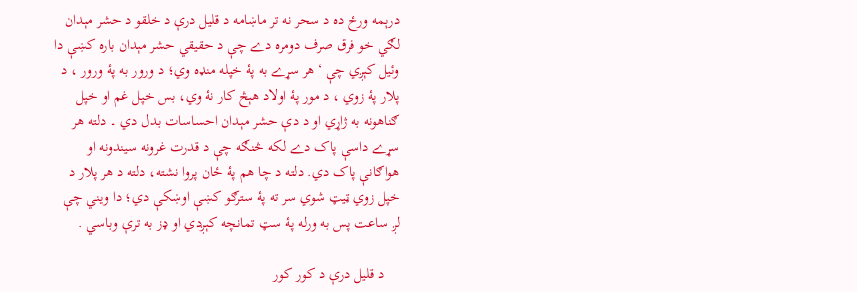درېمه ورځ ده د سحر نه تر ماښامه د قليل درې د خلقو د حشر مېدان لګي خو فرق صرف دومره دے چې د حقيقي حشر مېدان باره کښې دا وئيل کېږي چې ‘هر سړے به پۀ خپله منډه وي؛ د ورور به پۀ ورور ، د پلار پۀ زوي ، د مور پۀ اولاد هېڅ کار نۀ وي، بس خپل غم او خپل ګناهونه به ژاړي او د دې حشر مېدان احساسات بدل دي ۔ دلته هر سړے داسې پاک دے لکه څنګه چې د قدرت غرونه سيندونه او هواګانې پاک دي. دلته د چا هم پۀ ځان پروا نشته، دلته د هر پلار د خپل زوي ټيټ شوي سر ته پۀ سترګو کښې اوښکې دي؛ دا ويني چې لږ ساعت پس به ورله پۀ سټ تمانچه کېږدي او ډز به ترې وباسي .

    د قليل درې د کور کور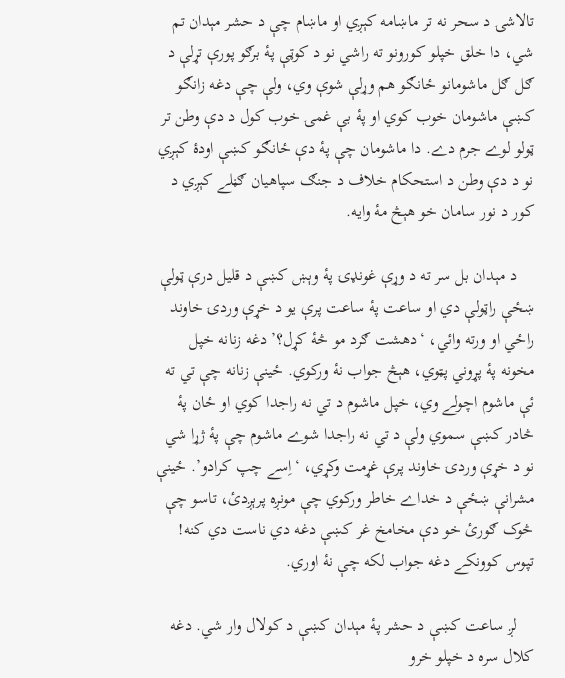تالاشۍ د سحر نه تر ماښامه کېږي او ماښام چې د حشر مېدان تم شي، دا خلق خپلو کورونو ته راشي نو د کوټې پۀ برګو پورې تړلې د ګل ګل ماشومانو ځانګو هم وړلې شوې وي، ولې چې دغه زانګو کښې ماشومان خوب کوي او پۀ بې غمۍ خوب کول د دې وطن تر ټولو لوے جرم دے. دا ماشومان چې پۀ دې ځانګو کښې اودۀ کېږي نو د دې وطن د استحکام خلاف د جنګ سپاهيان ګڼلے کېږي د کور د نور سامان خو هېڅ مۀ وايه.

    د مېدان بل سر ته د وړې غونډۍ پۀ وېښ کښې د قليل درې ټولې ښځې راټولې دي او ساعت پۀ ساعت پرې يو د خړې وردۍ خاوند راځي او ورته وائي، ‘دهشت ګرد مو څۀ کړل؟’ دغه زنانه خپل مخونه پۀ پړوني پټوي، هېڅ جواب نۀ ورکوي. ځينې زنانه چې تي ته ئې ماشوم اچولے وي، خپل ماشوم د تي نه راجدا کوي او ځان پۀ څادر کښې سموي ولې د تي نه راجدا شوے ماشوم چې پۀ ژړا شي نو د خړې وردۍ خاوند پرې غړمت وکړي، ‘اِسے چپ کرادو’. ځينې مشرانې ښځې د خداے خاطر ورکوي چې مونږه پرېږدئ، تاسو چې څوک ګورئ خو دې مخامخ غر کښې دغه دي ناست دي کنه! تپوس کوونکے دغه جواب لکه چې نۀ اوري.

    لږ ساعت کښې د حشر پۀ مېدان کښې د کولال وار شي. دغه کلال سره د خپلو خرو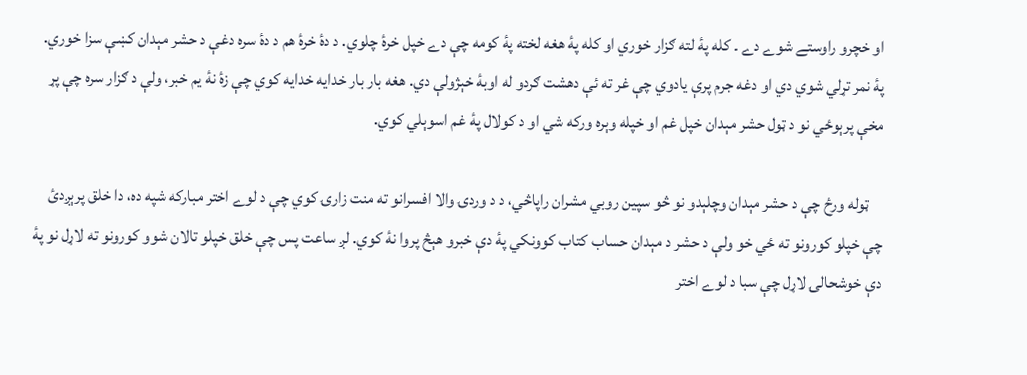او خچرو راوستے شوے دے ۔ کله پۀ لته ګزار خوري او کله پۀ هغه لخته پۀ کومه چې دے خپل خرۀ چلوي. د دۀ خرۀ هم د دۀ سره دغې د حشر مېدان کښې سزا خوري. پۀ نمر تړلي شوي دي او دغه جرم پرې يادوي چې غر ته ئې دهشت ګردو له اوبۀ خېژولې دي. هغه بار بار خدايه خدايه کوي چې زۀ نۀ يم خبر، ولې د ګزار سره چې پړ مخې پرېوځي نو د ټول حشر مېدان خپل غم او خپله وېره ورکه شي او د کولال پۀ غم اسوېلي کوي.

    ټوله ورځ چې د حشر مېدان وچلېدو نو څو سپين روبي مشران راپاڅي، د د وردۍ والا افسرانو ته منت زارۍ کوي چې د لوے اختر مبارکه شپه ده، دا خلق پرېږدئ چې خپلو کورونو ته ځي خو ولې د حشر د مېدان حساب کتاب کوونکي پۀ دې خبرو هېڅ پروا نۀ کوي. لږ ساعت پس چې خلق خپلو تالان شوو کورونو ته لاړل نو پۀ دې خوشحالۍ لاړل چې سبا د لوے اختر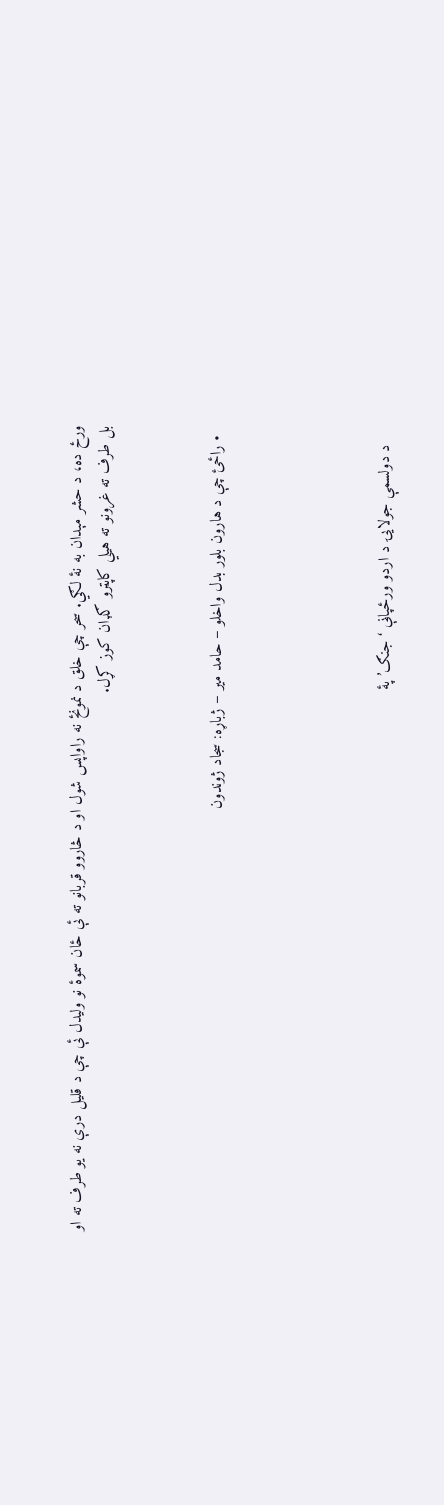ورځ ده، د حشر مېدان به نۀ لګي. سحر چې خلق د نمونځ نه راواپس شول او د څاروو قربانو ته ئې ځان سموۀ نو وليدل ئې چې د قليل درې نه يو طرف ته او بل طرف ته غرونو ته هيلي کاپټرو ګډان کوز کړل.



  • راځئ چې د هارون بلور بدل واخلو – حامد میر – ژباړه: سجاد ژوندون





    د دولسمې جولایۍ د اردو ورځپاڼې ‘جنګ’ پۀ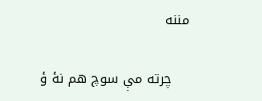مننه

    چرته مې سوچ هم نۀ ؤ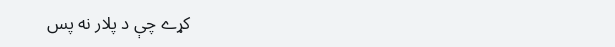کړے چې د پلار نه پس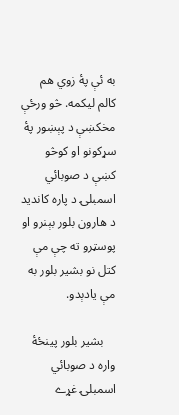به ئې پۀ زوي هم کالم ليکمه. څو ورځې مخکښې د پېښور پۀ سړکونو او کوڅو کښې د صوبائي اسمبلۍ د پاره کاندید د هارون بلور بېنرو او پوسټرو ته چې مې کتل نو بشير بلور به مې يادېدو.

    بشير بلور پينځۀ واره د صوبائي اسمبلۍ غړے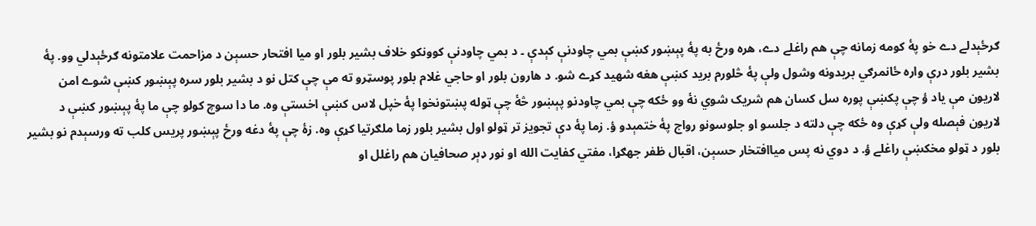ګرځېدلے دے خو پۀ کومه زمانه چې هم راغلے دے، هره ورځ به پۀ پېښور کښې بمي چاودنې کېدې ۔ د بمي چاودنې کوونکو خلاف بشير بلور او ميا افتحار حسېن د مزاحمت علامتونه ګرځېدلي وو. پۀ بشير بلور درې واره ځانمرګي بريدونه وشول ولې پۀ څلورم بريد کښې هغه شهيد کړے شو. د هارون بلور او حاجي غلام بلور پوسټرو ته مې چې کتل نو د بشير بلور سره پېښور کښې شوے امن لاريون مې ياد ؤ چې پکښې پوره سل کسان هم شريک شوي نۀ وو ځکه چې بمي چاودنو پېښور څۀ چې ټوله پښتونخوا پۀ خپل لاس کښې اخستې وه. ما دا سوچ کولو چې ما پۀ پېښور کښې د لاريون فېصله ولې کړې وه ځکه چې دلته د جلسو او جلوسونو رواج پۀ ختمېدو ؤ. زما پۀ دې تجويز تر ټولو اول بشير بلور زما ملګرتيا کړې وه. زۀ چې پۀ دغه ورځ پېښور پريس کلب ته ورسېدم نو بشير بلور د ټولو مخکښې راغلے ؤ. د دوي نه پس مياافتخار حسېن، اقبال ظفر جهګړا، مفتي کفايت الله او نور ډېر صحافيان هم راغلل او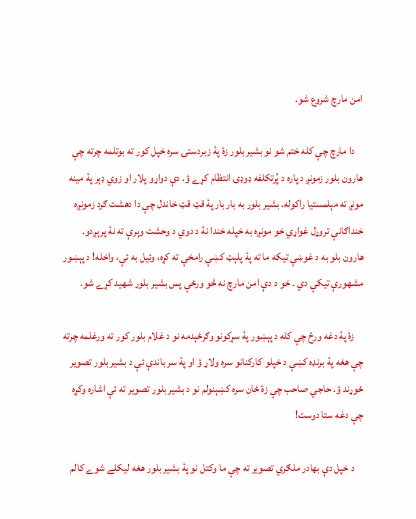امن مارچ شروع شو.

    دا مارچ چې کله ختم شو نو بشير بلور زۀ پۀ زبردستۍ سره خپل کور ته بوتلمه چرته چې هارون بلور زمونږ د پاره د پُرتکلفه ډوډۍ انتظام کړے ؤ. دې دواړو پلار او زوي ډېر پۀ مينه مونږ ته مېلمستيا راکوله. بشير بلور به بار بار پۀ قټ قټ خاندل چې دا دهشت ګرد زمونږه خنداګانې تروړل غواړي خو مونږه به خپله خندا نۀ د دوي د وحشت وېرې ته نۀ پرېږدو. هارون بلو به د غوښې تيکه ما ته پۀ پلېټ کښې رامخې ته کړه، وئيل به ئې، واخله! د پېښور مشهورې تيکې دي ۔ خو د دې امن مارچ نه څو ورځې پس بشير بلور شهيد کړے شو.

    زۀ پۀ دغه ورځ چې کله د پېښور پۀ سړکونو وګرځېدمه نو د غلام بلور کور ته ورغلمه چرته چې هغه پۀ برنډه کښې د خپلو کارکنانو سره ولاړ ؤ او پۀ سر باندې ئې د بشير بلور تصوير ځوړند ؤ. حاجي صاحب چې زۀ ځان سره کښېنولم نو د بشير بلور تصوير ته ئې اشاره وکړه چې دغه ستا دوست!

    د خپل دې بهادر ملګري تصوير ته چې ما وکتل نو پۀ بشير بلور هغه ليکلے شوے کالم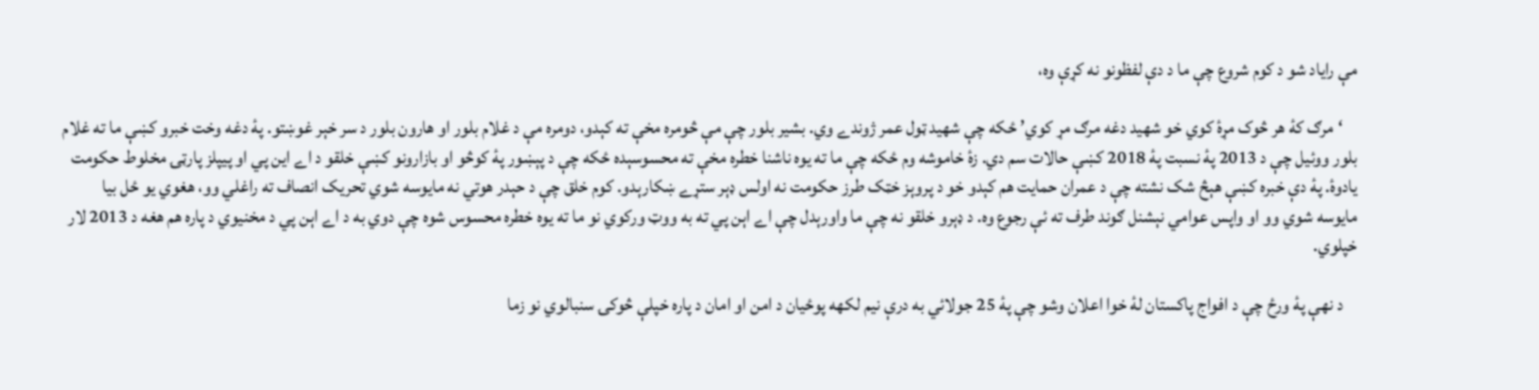مې راياد شو د کوم شروع چې ما د دې لفظونو نه کړې وه،

    ‘مرګ کۀ هر څوک مړۀ کوي خو شهيد دغه مرګ مړ کوي’ ځکه چې شهيد ټول عمر ژوندے وي. بشير بلور چې مې څومره مخې ته کېدو، دومره مې د غلام بلور او هارون بلور د سر خېر غوښتو. پۀ دغه وخت خبرو کښې ما ته غلام بلور ووئيل چې د 2013 پۀ نسبت پۀ 2018 کښې حالات سم دي. زۀ خاموشه وم ځکه چې ما ته يوه ناشنا خطره مخې ته محسوسېده ځکه چې د پېښور پۀ کوڅو او بازارونو کښې خلقو د اے اين پي او پيپلز پارټۍ مخلوط حکومت يادوۀ. پۀ دې خبره کښې هېڅ شک نشته چې د عمران حمايت هم کېدو خو د پروېز خټک طرز حکومت نه اولس ډېر ستړے ښکارېدو. کوم خلق چې د حېدر هوتي نه مايوسه شوي تحريک انصاف ته راغلي وو، هغوي يو ځل بيا مايوسه شوي وو او واپس عوامي نېشنل ګوند طرف ته ئې رجوع وه. د ډېرو خلقو نه چې ما واورېدل چې اے اېن پي ته به ووټ ورکوي نو ما ته يوه خطره محسوس شوه چې دوي به د اے اېن پي د مخنیوي د پاره هم هغه د 2013 لار خپلوي.

    د نهې پۀ ورځ چې د افواج پاکستان لۀ خوا اعلان وشو چې پۀ 25 جولائي به درې نيم لکهه پوځيان د امن او امان د پاره خپلې څوکۍ سنبالوي نو زما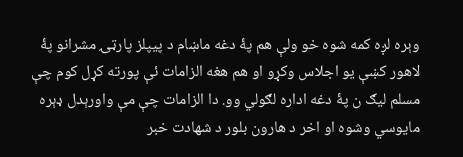وېره لږه کمه شوه خو ولې هم پۀ دغه ماښام د پيپلز پارټۍ مشرانو پۀ لاهور کښې يو اجلاس وکړو او هم هغه الزامات ئې پورته کړل کوم چې مسلم ليګ ن پۀ دغه اداره لګولي وو. دا الزامات چې مې واورېدل ډېره مايوسي وشوه او اخر د هارون بلور د شهادت خبر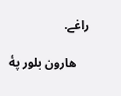راغے.

    هارون بلور پۀ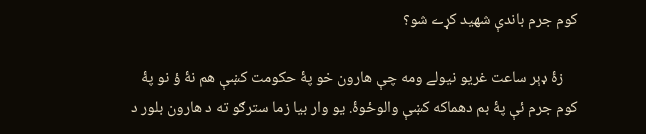کوم جرم باندې شهيد کړے شو؟

    زۀ ډېر ساعت غريو نيولے ومه چې هارون خو پۀ حکومت کښې هم نۀ ؤ نو پۀ کوم جرم ئې پۀ بم دهماکه کښې والوځوۀ. يو وار بيا زما سترګو ته د هارون بلور د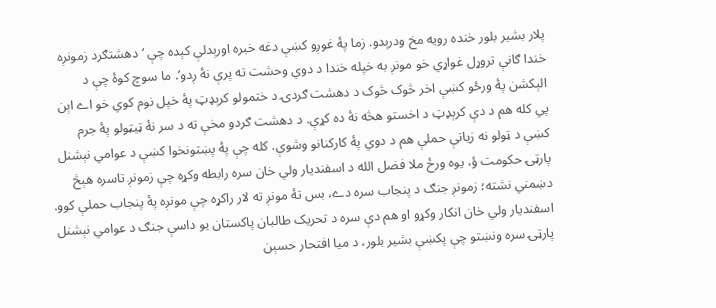پلار بشير بلور خنده رويه مخ ودرېدو. زما پۀ غوږو کښې دغه خبره اورېدلې کېده چې ‘دهشتګرد زمونږه خندا ګانې تروړل غواړي خو مونږ به خپله خندا د دوي وحشت ته پرې نۀ ږدو’. ما سوچ کوۀ چې د الېکشن پۀ ورځو کښې اخر څوک څوک د دهشت ګردۍ د ختمولو کرېډټ پۀ خپل نوم کوي خو اے اېن پي کله هم د دې کرېډټ د اخستو هڅه نۀ ده کړې. د دهشت ګردو مخې ته د سر نۀ ټيټولو پۀ جرم کښې د ټولو نه زياتې حملې هم د دوي پۀ کارکنانو وشوې. کله چې پۀ پښتونخوا کښې د عوامي نېشنل پارټۍ حکومت ؤ، يوه ورځ ملا فضل الله د اسفنديار ولي خان سره رابطه وکړه چې زمونږ تاسره هېڅ دښمني نشته؛ زمونږ جنګ د پنجاب سره دے، بس تۀ مونږ ته لار راکړه چې مونږه پۀ پنجاب حملې کوو. اسفنديار ولي خان انکار وکړو او هم دې سره د تحريک طالبان پاکستان يو داسې جنګ د عوامي نېشنل پارټۍ سره ونښتو چې پکښې بشير بلور، د ميا افتحار حسېن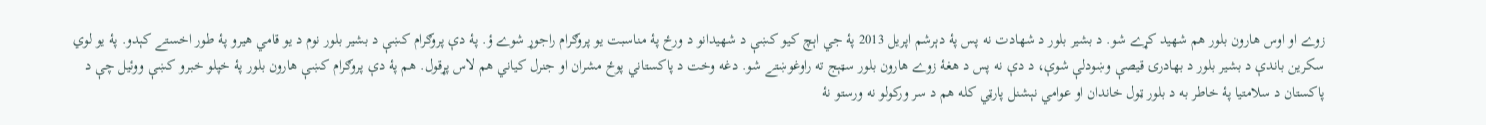زوے او اوس هارون بلور هم شهيد کړے شو. د بشير بلور د شهادت نه پس پۀ دېرشم اپريل 2013 پۀ جي اېچ کيو کښې د شهيدانو د ورځ پۀ مناسبت يو پروګرام راجوړ شوے ؤ. پۀ دې پروګرام کښې د بشير بلور نوم د يو قامي هيرو پۀ طور اخستے کېدو. پۀ يو لوي سکرين باندې د بشير بلور د بهادرۍ قيصې وښودلې شوې، د دې نه پس د هغۀ زوے هارون بلور سټېج ته راوغوښتے شو. دغه وخت د پاکستاني پوځ مشران او جنرل کياني هم لاس پړقول. هم پۀ دې پروګرام کښې هارون بلور پۀ خپلو خبرو کښې ووئيل چې د پاکستان د سلامتيا پۀ خاطر به د بلور ټول خاندان او عوامي نېشنل پارټي کله هم د سر ورکولو نه ورستو نۀ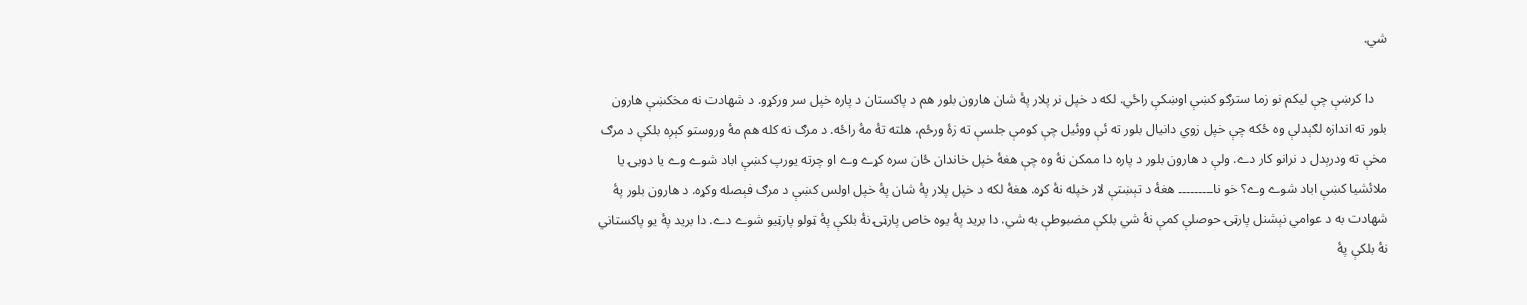شي.

    دا کرښې چې ليکم نو زما سترګو کښې اوښکې راځي. لکه د خپل نر پلار پۀ شان هارون بلور هم د پاکستان د پاره خپل سر ورکړو. د شهادت نه مخکښې هارون بلور ته اندازه لګېدلې وه ځکه چې خپل زوي دانيال بلور ته ئې ووئيل چې کومې جلسې ته زۀ ورځم، هلته تۀ مۀ راځه. د مرګ نه کله هم مۀ وروستو کېږه بلکې د مرګ مخې ته ودرېدل د نرانو کار دے. ولې د هارون بلور د پاره دا ممکن نۀ وه چې هغۀ خپل خاندان ځان سره کړے وے او چرته يورپ کښې اباد شوے وے يا دوبۍ يا ملائشيا کښې اباد شوے وے؟ خو نا۔۔۔۔۔۔۔۔۔ هغۀ د تېښتې لار خپله نۀ کړه. هغۀ لکه د خپل پلار پۀ شان پۀ خپل اولس کښې د مرګ فېصله وکړه. د هارون بلور پۀ شهادت به د عوامي نېشنل پارټۍ حوصلې کمې نۀ شي بلکې مضبوطې به شي. دا بريد پۀ يوه خاص پارټۍ نۀ بلکې پۀ ټولو پارټیو شوے دے. دا بريد پۀ يو پاکستاني نۀ بلکې پۀ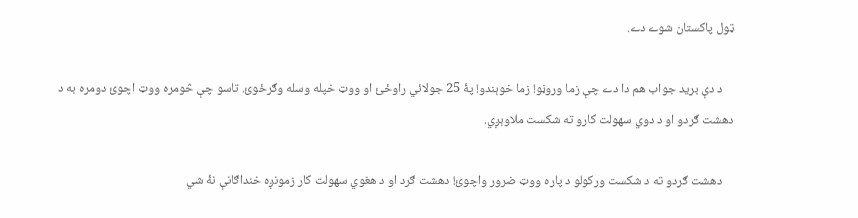ټول پاکستان شوے دے.

    د دې بريد جواب هم دا دے چې زما وروڼو! زما خوېندو! پۀ 25 جولائي راوځئ او ووټ خپله وسله وګرځوئ. تاسو چې څومره ووټ اچوئ دومره به د دهشت ګردو او د دوي سهولت کارو ته شکست ملاوېږي.

    دهشت ګردو ته د شکست ورکولو د پاره ووټ ضرور واچوئ! دهشت ګرد او د هغوي سهولت کار زمونږه خنداګانې نۀ شي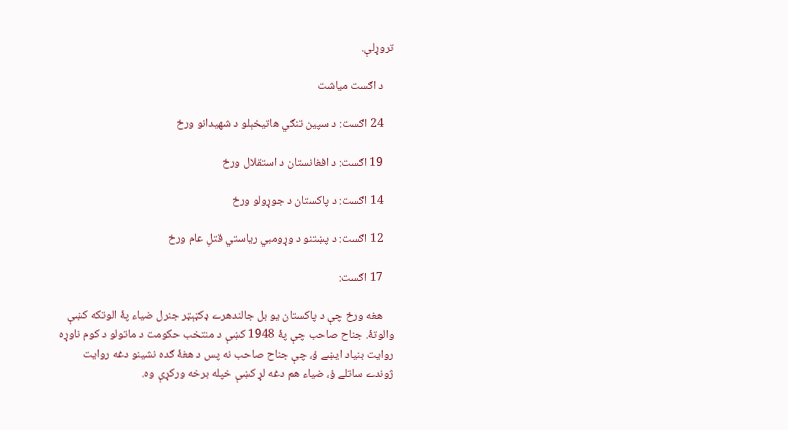تروړلې.

    د اګست میاشت

    24 اګست: د سپین تنګي هاتیخېلو د شهیدانو ورځ

    19 اګست: د افغانستان د استقلال ورځ

    14 اګست: د پاکستان د جوړولو ورځ

    12 اګست: د پښتنو د وړومبي ریاستي قتلِ عام ورځ

    17 اګست:

    هغه ورځ چې د پاکستان یو بل جالندهرے ډکټېټر جنرل ضیاء پۀ الوتکه کښې والوتۀ. جناح صاحب چې پۀ 1948 کښې د منتخب حکومت د ماتولو د کوم ناوړه روایت بنیاد ايښے ؤ، چې جناح صاحب نه پس د هغۀ ګده نشینو دغه روایت ژوندے ساتلے ؤ، ضیاء هم دغه لړ کښې خپله برخه ورکړې وه.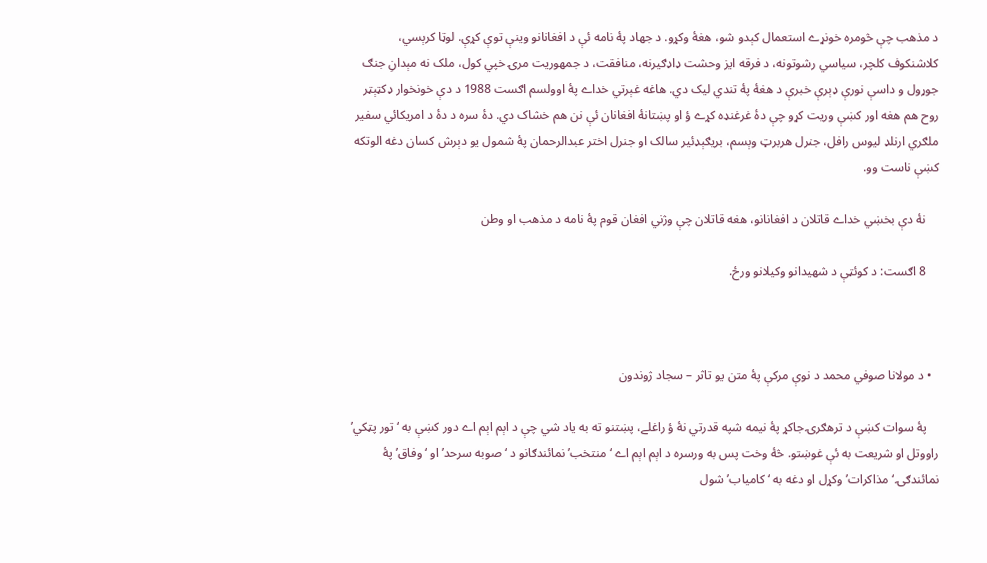د مذهب چې څومره خونړے استعمال کېدو شو، هغۀ وکړو. د جهاد پۀ نامه ئې د افغانانو وینې توې کړې. لوټا کرېسي، کلاشنکوف کلچر، سیاسي رشوتونه، د فرقه ایز وحشت ډاډګیرنه، منافقت، د جمهوریت مرۍ خپي کول، ملک نه مېدانِ جنګ جوړول و داسې نورې ډېرې خبرې د هغۀ پۀ تندي لیک دي. هاغه غېرتي خداے پۀ اوولسم اګست 1988 د دې خونخوار ډکټېټر روح هم هغه اور کښې وریت کړو چې دۀ غرغنډه کړے ؤ او پښتانۀ افغانان ئې نن هم خشاک دي. دۀ سره د دۀ د امریکائي سفیر ملګري ارنلډ لیوس رافل، جنرل هربرټ وېسم، بریګېډئیر سالک او جنرل اختر عبدالرحمان پۀ شمول یو دېرش کسان دغه الوتکه کښې ناست وو.

    نۀ دې بخښي خداے قاتلان د افغانانو، هغه قاتلان چې وژني افغان قوم پۀ نامه د مذهب او وطن

    8 اګست: د کوئټې د شهیدانو وکیلانو ورځ.



  • د مولانا صوفي محمد د نوې مرکې پهٔ متن یو تاثر – سجاد ژوندون

    پۀ سوات کښې د ترهګرۍ جاکړ پۀ نیمه شپه قدرتي نۀ ؤ راغلے، پښتنو ته به یاد شي چې د اېم اېم اے دور کښې به ‘تور پټکي’ راووتل او شریعت به ئې غوښتو. څۀ وخت پس به ورسره د اېم اېم اے ‘منتخب’ نمائندګانو د ‘صوبه سرحد’ او ‘وفاق’ پۀ نمائندګۍ ‘مذاکرات’ وکړل او دغه به ‘کامیاب’ شول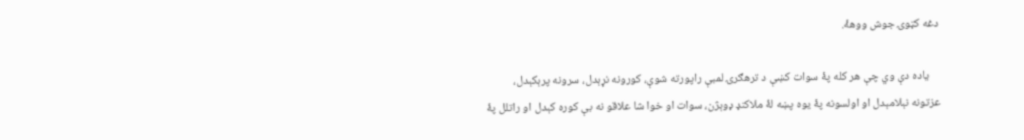دغه کټوۍ جوش ووهۀ.

    ياده دې وي چې هر کله پۀ سوات کښې د ترهګرۍ لمبې راپورته شوې، کورونه نړېدل، سرونه پرېکېدل، عزتونه نېلامېدل او اولسونه پۀ يوه پښه لۀ ملاکنډ ډوېژن، سوات او خوا شا علاقو نه بې کوره کېدل او راتلل پۀ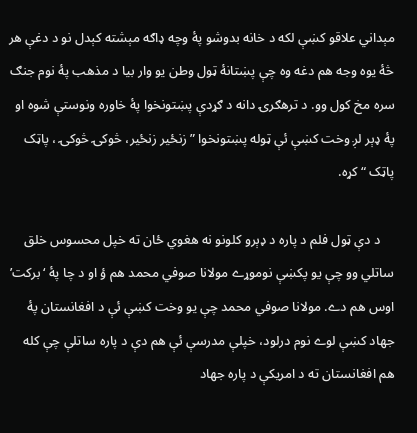مېداني علاقو کښې لکه د خانه بدوشو پۀ وچه ډاګه مېشته کېدل نو د دغې هر څۀ يوه وجه هم دغه وه چې پښتانۀ ټول وطن يو وار بيا د مذهب پۀ نوم جنګ سره مخ کول وو. د ترهګرۍ دانه د ګړدې پښتونخوا پۀ خاوره ونوستې شوه او پۀ ډېر لږ وخت کښې ئې ټوله پښتونخوا ”زنځير زنځير، څوکۍ څوکۍ ، پاټک پاټک “ کړه.

    د دې ټول فلم د پاره د ډېرو کلونو نه هغوي ځان ته خپل محسوس خلق ساتلي وو چې يو پکښې نوموړے مولانا صوفي محمد هم ؤ او د چا پۀ ‘برکت’ اوس هم دے. مولانا صوفي محمد چې يو وخت کښې ئې د افغانستان پۀ جهاد کښې لوے نوم درلود، خپلې مدرسې ئې هم دې د پاره ساتلې چې کله هم افغانستان ته د امريکې د پاره جهاد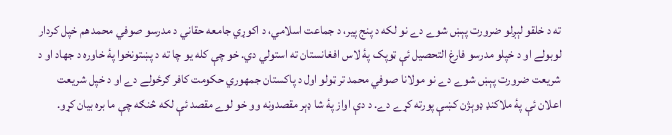ته د خلقو لېږلو ضرورت پېښ شوے دے نو لکه د پنج پير، د جماعت اسلامي، د اکوړي جامعه حقاني د مدرسو صوفي محمد هم خپل کردار لوبولے او د خپلو مدرسو فارغ التحصيل ئې ټوپک پۀ لاس افغانستان ته استولي دي. خو چې کله يو چا ته د پښتونخوا پۀ خاوره د جهاد او د شريعت ضرورت پېښ شوے دے نو مولانا صوفي محمد تر ټولو اول د پاکستان جمهوري حکومت کافر ګرځولے دے او د خپل شريعت اعلان ئې پۀ ملاکنډ ډوېژن کښې پورته کړے دے. د دې اواز پۀ شا ډېر مقصدونه وو خو لوے مقصد ئې لکه څنګه چې ما بره بيان کړو.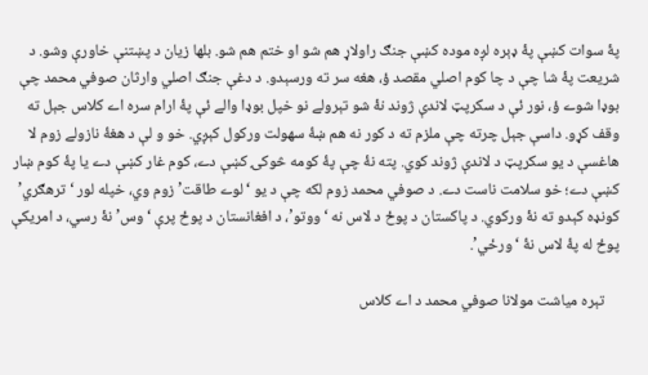پۀ سوات کښې پۀ ډېره لږه موده کښې جنګ راولاړ هم شو او ختم هم شو. بلها زيان د پښتنې خاورې وشو. د شريعت پۀ شا چې د چا کوم اصلي مقصد ؤ، هغه سر ته ورسېدو. د دغې جنګ اصلي وارثان صوفي محمد چې بوډا شوے ؤ، نور ئې د سکرپټ لاندې ژوند نۀ شو تېرولے نو خپل بوډا والے ئې پۀ ارام سره اے کلاس جېل ته وقف کړو. داسې جېل چرته چې ملزم ته د کور نه هم ښۀ سهولت ورکول کېږي. خو و لې د هغۀ نازولے زوم لا هاغسې د يو سکرپټ د لاندې ژوند کوي. پته نۀ چې پۀ کومه څوکۍ کښې دے، کوم غار کښې دے يا پۀ کوم ښار کښې دے؛ خو سلامت ناست دے. د صوفي محمد زوم لکه چې د یو ‘لوے طاقت’ زوم وي، خپله لور ‘ترهګري’ کونډه کېدو ته نۀ ورکوي. د پاکستان د پوځ د لاس نه ‘ووتو’، د افغانستان د پوځ پرې ‘وس’ نۀ رسي، د امریکې پوځ له پۀ لاس نۀ ‘ورځي’.

    تېره میاشت مولانا صوفي محمد د اے کلاس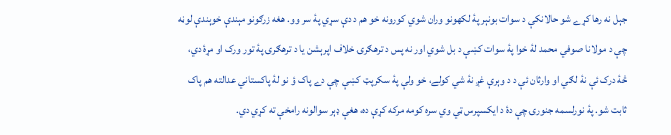جېل نه رها کړے شو حالانکې د سوات بونېر پۀ لکهونو وران شوي کورونه خو هم د دې سړي پۀ سر وو. هغه زرګونو مېندې خوېندې لوڼه چې د مولانا صوفي محمد لۀ خوا پۀ سوات کښې د بل شوي اور نه پس د ترهګرۍ خلاف اپرېشن یا د ترهګرۍ پۀ تور ورک او مړۀ دي، څۀ درک ئې نۀ لګي او وارثان ئې د د وېرې غږ نۀ شي کولے، خو ولې پۀ سکرپټ کښې چې دے پاک ؤ نو لۀ پاکستاني عدالته هم پاک ثابت شو. پۀ نورلسمه جنورۍ چې دۀ د ايکسپرس ټي وي سره کومه مرکه کړې ده، هغې ډېر سوالونه رامخې ته کړي دي.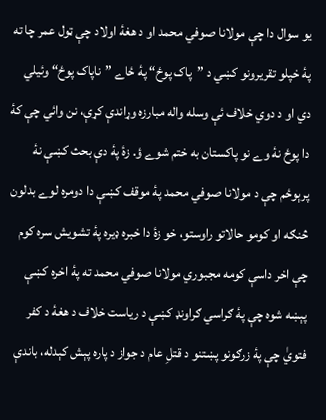يو سوال دا چې مولانا صوفي محمد او د هغۀ اولاد چې ټول عمر چا ته پۀ خپلو تقريرونو کښي د ”پاک پوځ“ پۀ ځاے ”ناپاک پوځ“ وئيلي دي او د دوي خلاف ئې وسله واله مبارزه وړاندې کړې، نن وائي چې کۀ دا پوځ نۀ وے نو پاکستان به ختم شوے ؤ. زۀ پۀ دې بحث کښې نۀ پرېوځم چې د مولانا صوفي محمد پۀ موقف کښې دا دومره لوے بدلون څنګه او کومو حالاتو راوستو، خو زۀ دا خبره ډيره پۀ تشويش سره کوم چې اخر داسې کومه مجبوري مولانا صوفي محمد ته پۀ اخره کښې پېښه شوه چې پۀ ګراسي ګراونډ کښې د ریاست خلاف د هغۀ د کفر فتويٰ چې پۀ زرګونو پښتنو د قتلِ عام د جواز د پاره پېش کېدله، باندې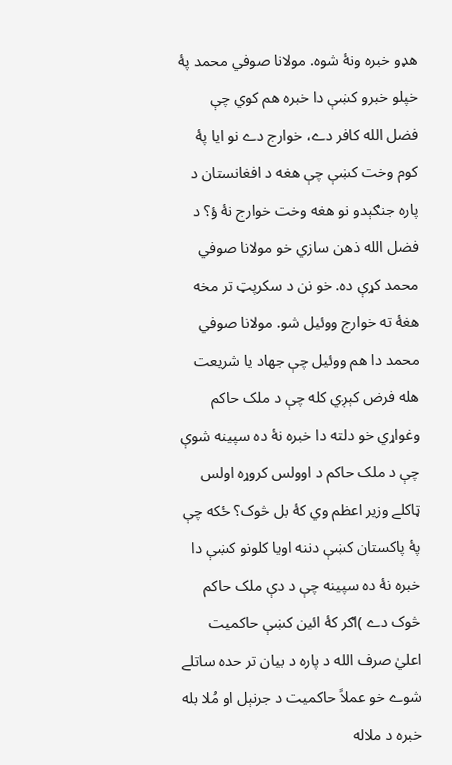هډو خبره ونۀ شوه. مولانا صوفي محمد پۀ خپلو خبرو کښې دا خبره هم کوي چې فضل الله کافر دے، خوارج دے نو ايا پۀ کوم وخت کښې چې هغه د افغانستان د پاره جنګېدو نو هغه وخت خوارج نۀ ؤ؟ د فضل الله ذهن سازي خو مولانا صوفي محمد کړې ده. خو نن د سکرپټ تر مخه هغۀ ته خوارج ووئيل شو. مولانا صوفي محمد دا هم ووئيل چې جهاد يا شريعت هله فرض کېږي کله چې د ملک حاکم وغواړي خو دلته دا خبره نۀ ده سپينه شوې چې د ملک حاکم د اوولس کروړه اولس ټاکلے وزير اعظم وي کۀ بل څوک؟ ځکه چې پۀ پاکستان کښې دننه اويا کلونو کښې دا خبره نۀ ده سپينه چې د دې ملک حاکم څوک دے )اګر کۀ ائین کښې حاکمیت اعليٰ صرف الله د پاره د بیان تر حده ساتلے شوے خو عملاً حاکمیت د جرنېل او مُلا بله خبره د ملاله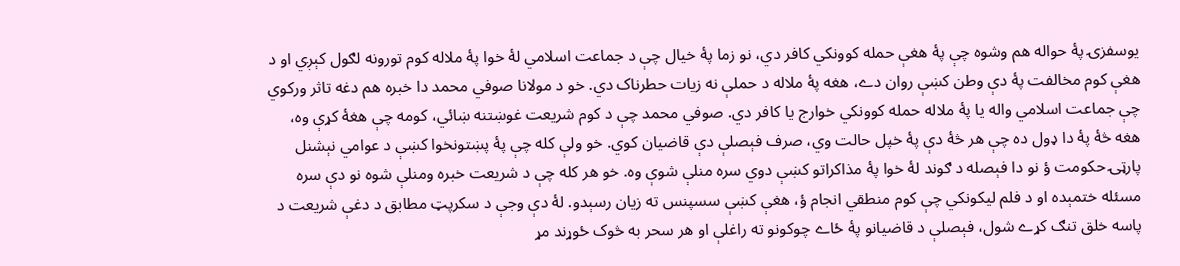يوسفزۍ پۀ حواله هم وشوه چې پۀ هغې حمله کوونکي کافر دي، نو زما پۀ خيال چې د جماعت اسلامي لۀ خوا پۀ ملاله کوم تورونه لګول کېږي او د هغې کوم مخالفت پۀ دې وطن کښې روان دے، هغه پۀ ملاله د حملې نه زيات حطرناک دي. خو د مولانا صوفي محمد دا خبره هم دغه تاثر ورکوي چې جماعت اسلامي واله يا پۀ ملاله حمله کوونکي خوارج يا کافر دي. صوفي محمد چې د کوم شريعت غوښتنه ښائي، کومه چې هغۀ کړې وه، هغه څۀ پۀ دا ډول ده چې هر څۀ دې پۀ خپل حالت وي، صرف فېصلې دې قاضيان کوي. خو ولې کله چې پۀ پښتونخوا کښې د عوامي نېشنل پارټۍ حکومت ؤ نو دا فېصله د ګوند لۀ خوا پۀ مذاکراتو کښې دوي سره منلې شوې وه. خو هر کله چې د شريعت خبره ومنلې شوه نو دې سره مسئله ختمېده او د فلم ليکونکي چې کوم منطقي انجام ؤ، هغې کښې سسپنس ته زيان رسېدو. لۀ دې وجې د سکرپټ مطابق د دغې شريعت د پاسه خلق تنګ کړے شول، فېصلې د قاضيانو پۀ ځاے چوکونو ته راغلې او هر سحر به څوک ځوړند مړ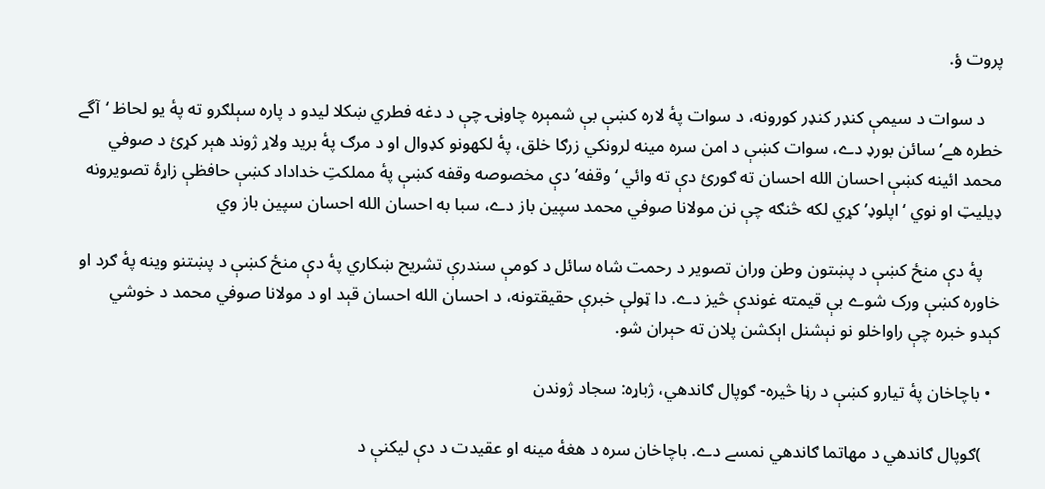پروت ؤ.

    د سوات د سیمې کنډر کنډر کورونه، د سوات پۀ لاره کښې بې شمېره چاوڼۍ چې د دغه فطري ښکلا لیدو د پاره سېلګرو ته پۀ یو لحاظ ‘آگے خطره هے’ سائن بورډ دے، سوات کښې د امن سره مینه لرونکي زرګا خلق، پۀ لکهونو کډوال او د مرګ پۀ برید ولاړ ژوند هېر کړئ د صوفي محمد ائینه کښې احسان الله احسان ته ګورئ دې ته وائي ‘وقفه’ دې مخصوصه وقفه کښې پۀ مملکتِ خداداد کښې حافظې زاړۀ تصویرونه ډیلیټ او نوي ‘اپلوډ’ کړي لکه څنګه چې نن مولانا صوفي محمد سپین باز دے، سبا به احسان الله احسان سپین باز وي

    پۀ دې منځ کښې د پښتون وطن وران تصویر د رحمت شاه سائل د کومې سندرې تشریح ښکاري پۀ دې منځ کښې د پښتنو وینه پۀ ګرد او خاوره کښې ورک شوے بې قیمته غوندې څیز دے. دا ټولې خبرې حقیقتونه، د احسان الله احسان قېد او د مولانا صوفي محمد د خوشي کېدو خبره چې راواخلو نو نېشنل اېکشن پلان ته حېران شو.

  • باچاخان پۀ تيارو کښې د رڼا څیره- ګوپال ګاندهي، ژباړه: سجاد ژوندن

    )ګوپال ګاندهي د مهاتما ګاندهي نمسے دے. باچاخان سره د هغۀ مینه او عقیدت د دې لیکنې د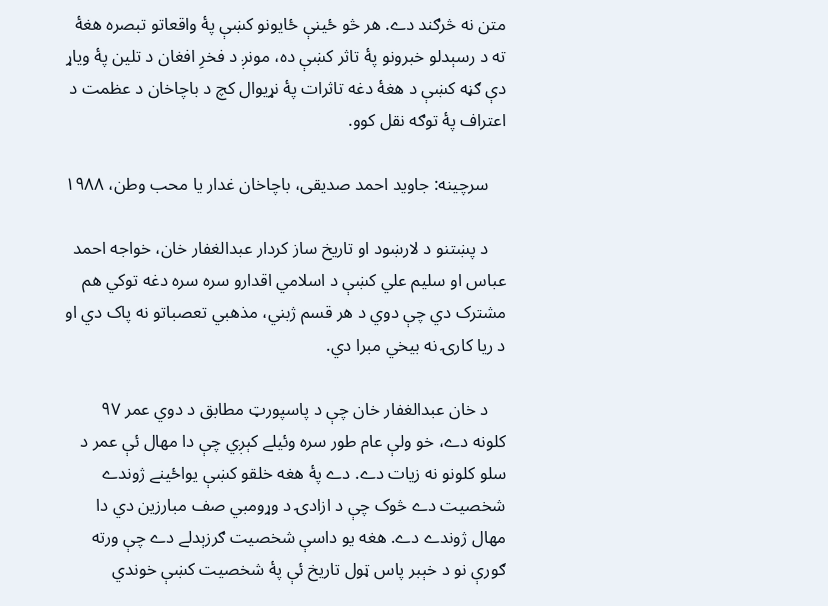متن نه څرګند دے. هر څو ځینې ځایونو کښې پۀ واقعاتو تبصره هغۀ ته د رسېدلو خبرونو پۀ تاثر کښې ده، مونږ د فخرِ افغان د تلین پۀ ویاړ دې ګڼه کښې د هغۀ دغه تاثرات پۀ نړیوال کچ د باچاخان د عظمت د اعتراف پۀ توګه نقل کوو.

    سرچینه: جاوید احمد صدیقی، باچاخان غدار یا محب وطن، ۱۹۸۸

    د پښتنو د لارښود او تاريخ ساز کردار عبدالغفار خان، خواجه احمد عباس او سليم علي کښې د اسلامي اقدارو سره سره دغه توکي هم مشترک دي چې دوي د هر قسم ژبني، مذهبي تعصباتو نه پاک دي او د ريا کارۍ نه بيخي مبرا دي.

    د خان عبدالغفار خان چې د پاسپورټ مطابق د دوي عمر ۹۷ کلونه دے، خو ولې عام طور سره وئيلے کېږي چې دا مهال ئې عمر د سلو کلونو نه زيات دے. دے پۀ هغه خلقو کښې يواځينے ژوندے شخصيت دے څوک چې د ازادۍ د وړومبي صف مبارزين دي دا مهال ژوندے دے. هغه يو داسې شخصيت ګرزېدلے دے چې ورته ګورې نو د خېبر پاس ټول تاريخ ئې پۀ شخصيت کښې خوندي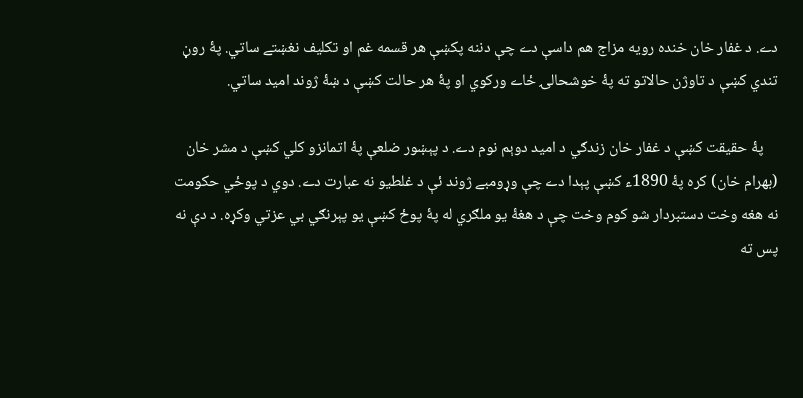دے. د غفار خان خنده رويه مزاج هم داسې دے چې دننه پکښې هر قسمه غم او تکليف نغښتے ساتي. پۀ روڼ تندي کښې د تاوژن حالاتو ته پۀ خوشحالۍ ځاے ورکوي او پۀ هر حالت کښې د ښۀ ژوند اميد ساتي.

    پۀ حقيقت کښې د غفار خان زندګي د اميد دوېم نوم دے. د پېښور ضلعې پۀ اتمانزو کلي کښې د مشر خان (بهرام خان) کره پۀ 1890ء کښې پېدا دے چې وړومبے ژوند ئې د غلطيو نه عبارت دے. دوي د پوځي حکومت نه هغه وخت دستبردار شو کوم وخت چې د هغۀ يو ملګري له پۀ پوځ کښې يو پېرنګي بي عزتي وکړه. د دې نه پس ته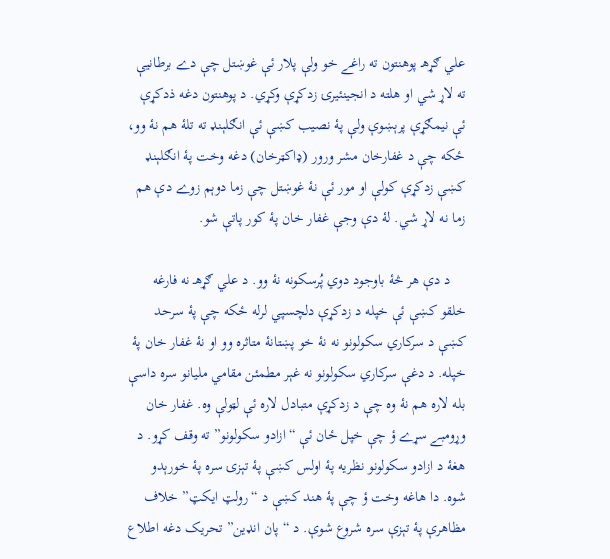علي ګړهـ پوهنتون ته راغے خو ولې پلار ئې غوښتل چې دے برطانيې ته لاړ شي او هلته د انجینئیرۍ زدکړې وکړي. د پوهنتون دغه ذدکړې ئې نيمګړې پرېښوې ولې پۀ نصيب کښې ئې انګلېنډ ته تلۀ هم نۀ وو، ځکه چې د غفارخان مشر ورور (ډاکټرخان) دغه وخت پۀ انګلېنډ کښې زدکړې کولې او مور ئې نۀ غوښتل چې زما دوېم زوے دې هم زما نه لاړ شي. لۀ دې وجې غفار خان پۀ کور پاتې شو.

    د دې هر څۀ باوجود دوي پُرسکونه نۀ وو. د علي ګړهـ نه فارغه خلقو کښې ئې خپله د زدکړې دلچسپي لرله ځکه چې پۀ سرحد کښې د سرکاري سکولونو نه نۀ خو پښتانۀ متاثره وو او نۀ غفار خان پۀ خپله. د دغې سرکاري سکولونو نه غېر مطمئن مقامي ملیانو سره داسې بله لاره هم نۀ وه چې د زدکړې متبادل لاره ئې لټولې وه. غفار خان وړومبے سړے ؤ چې خپل ځان ئې “ازادو سکولونو” ته وقف کړو. د هغۀ د ازادو سکولونو نظريه پۀ اولس کښې پۀ تېزۍ سره پۀ خورېدو شوه. دا هاغه وخت ؤ چې پۀ هند کښې د “رولټ ايکټ” خلاف مظاهرې پۀ تېزې سره شروع شوې. د “پان انډين” تحريک دغه اطلاع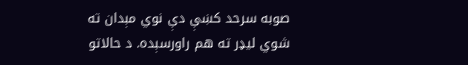صوبه سرحد کښې دې نوي مېدان ته شوي ليډر ته هم راورسېده. د حالاتو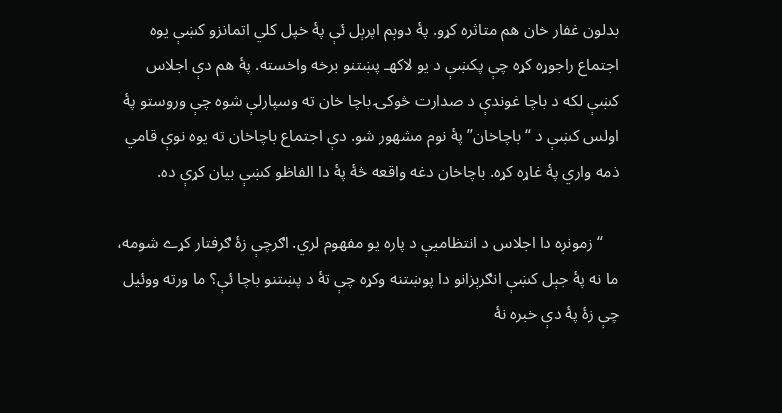بدلون غفار خان هم متاثره کړو. پۀ دوېم اپرېل ئې پۀ خپل کلي اتمانزو کښې يوه اجتماع راجوړه کړه چې پکښې د يو لاکهـ پښتنو برخه واخسته. پۀ هم دې اجلاس کښې لکه د باچا غوندې د صدارت څوکۍ باچا خان ته وسپارلې شوه چې وروستو پۀ اولس کښې د “باچاخان” پۀ نوم مشهور شو. دې اجتماع باچاخان ته يوه نوې قامي ذمه واري پۀ غاړه کړه. باچاخان دغه واقعه څۀ پۀ دا الفاظو کښې بيان کړې ده.

    “زمونږه دا اجلاس د انتظاميې د پاره يو مفهوم لري. اګرچې زۀ ګرفتار کړے شومه، ما نه پۀ جېل کښې انګرېزانو دا پوښتنه وکړه چې تۀ د پښتنو باچا ئې؟ ما ورته ووئيل چې زۀ پۀ دې خبره نۀ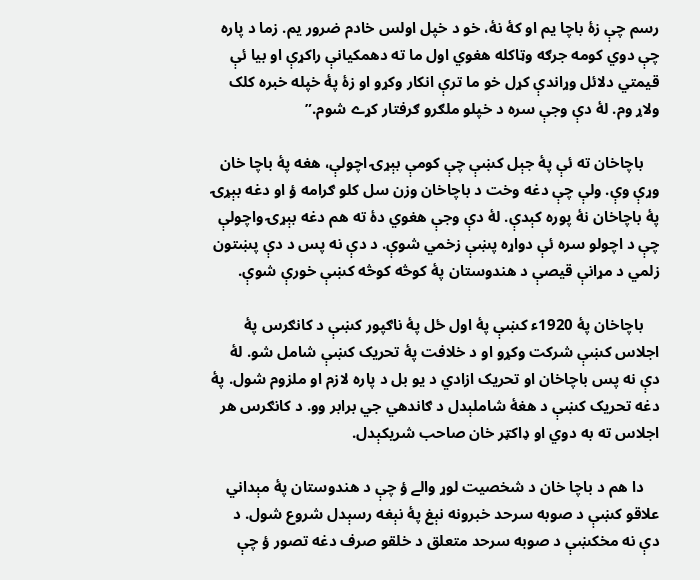رسم چې زۀ باچا يم او کۀ نۀ، خو د خپل اولس خادم ضرور يم. زما د پاره چې دوي کومه جرګه وټاکله هغوي اول ما ته دهمکيانې راکړې او بيا ئې قيمتي دلائل وړاندې کړل خو ما ترې انکار وکړو او زۀ پۀ خپله خبره کلک ولاړ وم. لۀ دې وجې سره د خپلو ملګرو ګرفتار کړے شوم.”

    باچاخان ته ئې پۀ جېل کښې چې کومې بېړۍ اچولې، هغه پۀ باچا خان وړې وې. ولې چې دغه وخت د باچاخان وزن سل کلو ګرامه ؤ او دغه بېړۍ پۀ باچاخان نۀ پوره کېدې. لۀ دې وجې هغوي دۀ ته هم دغه بېړۍ واچولې چې د اچولو سره ئې دواړه پښې زخمي شوې. د دې نه پس د دې پښتون زلمي د مړانې قيصې د هندوستان پۀ کوڅه کوڅه کښې خورې شوې.

    باچاخان پۀ 1920ء کښې پۀ اول ځل پۀ ناګپور کښې د کانګرس پۀ اجلاس کښې شرکت وکړو او د خلافت پۀ تحريک کښې شامل شو. لۀ دې نه پس باچاخان او تحريک ازادي د يو بل د پاره لازم او ملزوم شول. پۀ دغه تحريک کښې د هغۀ شاملېدل د ګاندهي جي برابر وو. د کانګرس هر اجلاس ته به دوي او ډاکټر خان صاحب شريکېدل.

    دا هم د باچا خان د شخصيت لوړ والے ؤ چې د هندوستان پۀ مېداني علاقو کښې د صوبه سرحد خبرونه نېغ پۀ نېغه رسېدل شروع شول. د دې نه مخکښې د صوبه سرحد متعلق د خلقو صرف دغه تصور ؤ چې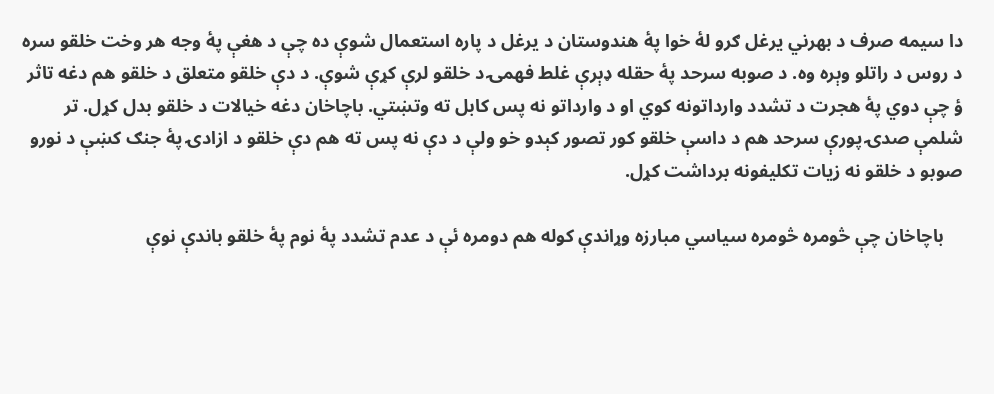دا سيمه صرف د بهرني يرغل ګرو لۀ خوا پۀ هندوستان د يرغل د پاره استعمال شوې ده چې د هغې پۀ وجه هر وخت خلقو سره د روس د راتلو وېره وه. د صوبه سرحد پۀ حقله ډېرې غلط فهمۍ د خلقو لرې کړې شوې. د دې خلقو متعلق د خلقو هم دغه تاثر ؤ چې دوي پۀ هجرت د تشدد وارداتونه کوي او د وارداتو نه پس کابل ته وتښتي. باچاخان دغه خيالات د خلقو بدل کړل. تر شلمې صدۍ پورې سرحد هم د داسې خلقو کور تصور کېدو خو ولې د دې نه پس ته هم دې خلقو د ازادۍ پۀ جنګ کښې د نورو صوبو د خلقو نه زيات تکليفونه برداشت کړل.

    باچاخان چې څومره څومره سياسي مبارزه وړاندې کوله هم دومره ئې د عدم تشدد پۀ نوم پۀ خلقو باندې نوې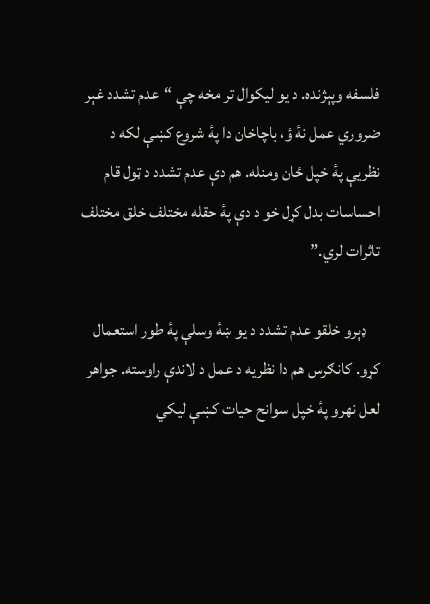فلسفه وپېژنده. د يو ليکوال تر مخه چې “عدم تشدد غېر ضروري عمل نۀ ؤ، باچاخان دا پۀ شروع کښې لکه د نظريې پۀ خپل ځان ومنله. هم دې عدم تشدد د ټول قام احساسات بدل کړل خو د دې پۀ حقله مختلف خلق مختلف تاثرات لري.”

    ډېرو خلقو عدم تشدد د يو ښۀ وسلې پۀ طور استعمال کړو. کانګرس هم دا نظريه د عمل د لاندې راوسته. جواهر لعل نهرو پۀ خپل سوانح حيات کښې ليکي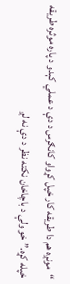“مونږه هم دا طريقه کار خپل کړواو کانګرس د دې د عملي کېدو د پاره موثره طريقه خپله کړه.” خو ولې د باچاخان نکته نظر د دې نه لږ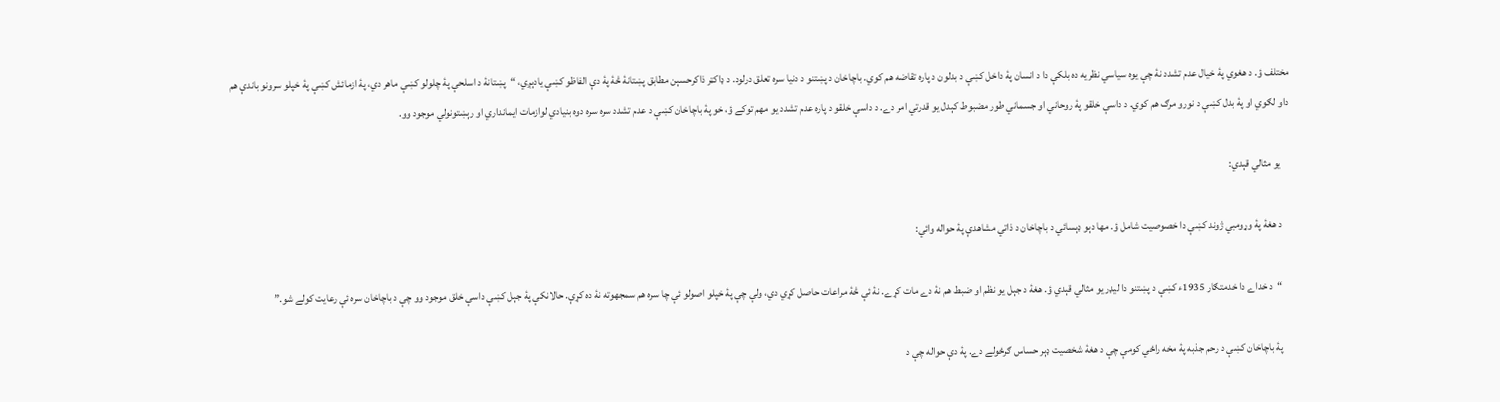مختلف ؤ. د هغوي پۀ خيال عدم تشدد نۀ چې يوه سياسي نظريه ده بلکې دا د انسان پۀ داخل کښې د بدلون د پاره تقاضه هم کوي. باچاخان د پښتنو د دنيا سره تعلق درلود. د ډاکټر ذاکرحسېن مطابق پښتانۀ څۀ پۀ دې الفاظو کښې يادېږي، “پښتانۀ د اسلحې پۀ چلولو کښې ماهر دي، پۀ ازمائش کښې پۀ خپلو سرونو باندې هم داو لګوي او پۀ بدل کښې د نورو مرګ هم کوي. د داسې خلقو پۀ روحاني او جسماني طور مضبوط کېدل يو قدرتي امر دے. د داسې خلقو د پاره عدم تشدد يو مهم توکے ؤ، خو پۀ باچاخان کښې د عدم تشدد سره سره دوه بنيادي لوازمات ايمانداري او رېښتونولي موجود وو.

    يو مثالي قېدي:

    د هغۀ پۀ وړومبي ژوند کښې دا خصوصيت شامل ؤ. مها دېو ډېسائي د باچاخان د ذاتي مشاهدې پۀ حواله وائي:

    “د خداے دا خدمتګار 1935ء کښې د پښتنو دا ليډر يو مثالي قېدي ؤ. هغۀ د جېل يو نظم او ضبط هم نۀ دے مات کړے. نۀ ئې څۀ مراعات حاصل کړي دي، ولې چې پۀ خپلو اصولو ئې چا سره هم سمجهوته نۀ ده کړې. حالانکې پۀ جېل کښې داسې خلق موجود وو چې د باچاخان سره ئې رعايت کولے شو.”

    پۀ باچاخان کښې د رحم جذبه پۀ مخه راځي کومې چې د هغۀ شخصيت ډېر حساس ګرځولے دے. پۀ دې حواله چې د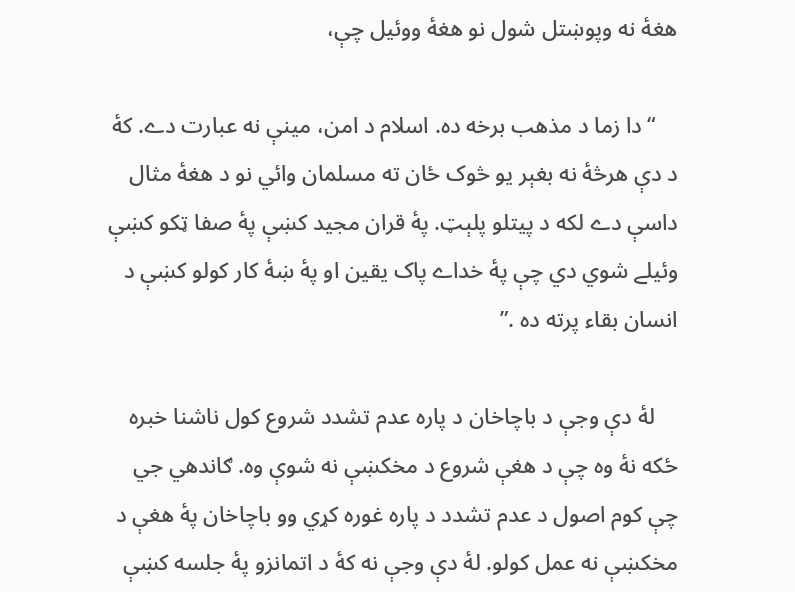هغۀ نه وپوښتل شول نو هغۀ ووئيل چې،

    “دا زما د مذهب برخه ده. اسلام د امن، مينې نه عبارت دے. کۀ د دې هرڅۀ نه بغېر يو څوک ځان ته مسلمان وائي نو د هغۀ مثال داسې دے لکه د پيتلو پلېټ. پۀ قران مجيد کښې پۀ صفا ټکو کښې وئيلے شوي دي چې پۀ خداے پاک يقين او پۀ ښۀ کار کولو کښې د انسان بقاء پرته ده .”

    لۀ دې وجې د باچاخان د پاره عدم تشدد شروع کول ناشنا خبره ځکه نۀ وه چې د هغې شروع د مخکښې نه شوې وه. ګاندهي جي چې کوم اصول د عدم تشدد د پاره غوره کړي وو باچاخان پۀ هغې د مخکښې نه عمل کولو. لۀ دې وجې نه کۀ د اتمانزو پۀ جلسه کښې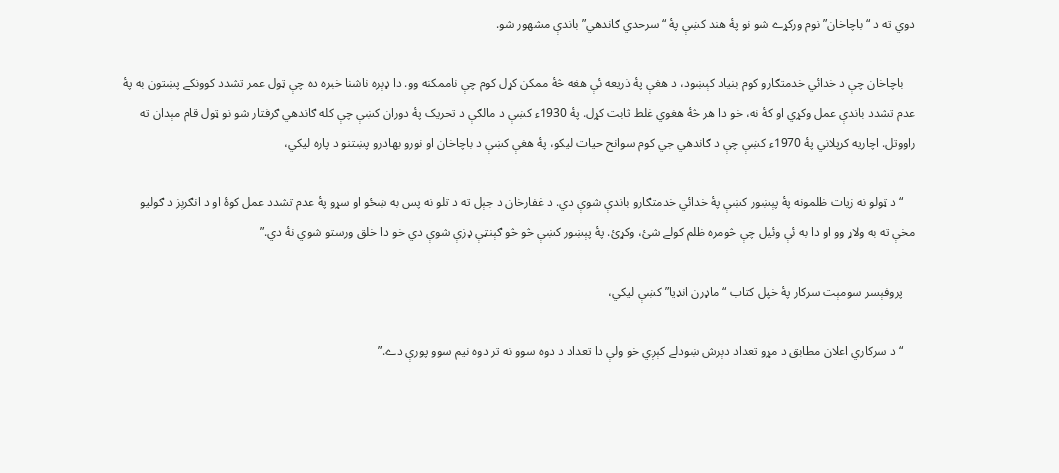دوي ته د “باچاخان” نوم ورکړے شو نو پۀ هند کښې پۀ “سرحدي ګاندهي” باندې مشهور شو.

    باچاخان چې د خدائي خدمتګارو کوم بنياد کېښود، د هغې پۀ ذريعه ئې هغه څۀ ممکن کړل کوم چې ناممکنه وو. دا ډېره ناشنا خبره ده چې ټول عمر تشدد کوونکے پښتون به پۀ عدم تشدد باندې عمل وکړي او کۀ نه، خو دا هر څۀ هغوي غلط ثابت کړل. پۀ 1930ء کښې د مالګې د تحريک پۀ دوران کښې چې کله ګاندهي ګرفتار شو نو ټول قام مېدان ته راووتل. اچاريه کرپلاني پۀ 1970ء کښې چې د ګاندهي جي کوم سوانح حيات ليکو، پۀ هغې کښې د باچاخان او نورو بهادرو پښتنو د پاره ليکي،

    “د ټولو نه زيات ظلمونه پۀ پېښور کښې پۀ خدائي خدمتګارو باندې شوې دي. د غفارخان د جېل ته د تلو نه پس به ښځو او سړو پۀ عدم تشدد عمل کوۀ او د انګرېز د ګولیو مخې ته به ولاړ وو او دا به ئې وئيل چې څومره ظلم کولے شئ، وکړئ. پۀ پېښور کښې څو څو ګېنټې ډزې شوې دي خو دا خلق ورستو شوي نۀ دي.”

    پروفېسر سومېت سرکار پۀ خپل کتاب “ماډرن انډيا” کښې ليکي،

    “د سرکاري اعلان مطابق د مړو تعداد دېرش ښودلے کېږي خو ولې دا تعداد د دوه سوو نه تر دوه نيم سوو پورې دے.”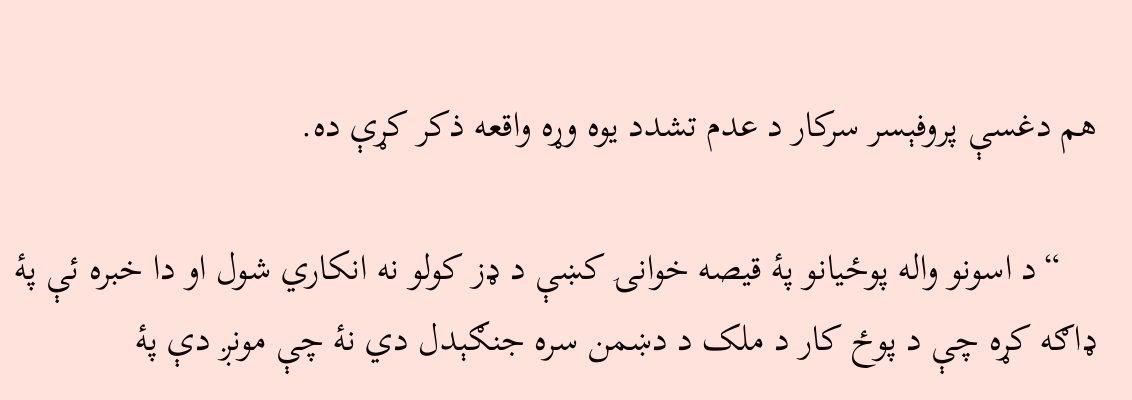هم دغسې پروفېسر سرکار د عدم تشدد يوه وړه واقعه ذکر کړې ده.

    “د اسونو واله پوځيانو پۀ قيصه خوانۍ کښې د ډز کولو نه انکاري شول او دا خبره ئې پۀ ډاګه کړه چې د پوځ کار د ملک د دښمن سره جنګېدل دي نۀ چې مونږ دې پۀ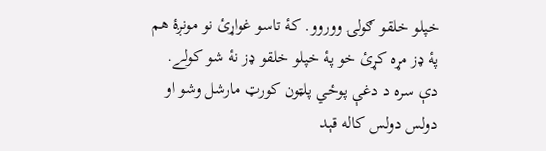خپلو خلقو ګولۍ ووروو. کۀ تاسو غواړئ نو مونږۀ هم پۀ ډز مړه کړئ خو پۀ خپلو خلقو ډز نۀ شو کولے. دې سره د دغې پوځي پلټون کورټ مارشل وشو او دولس دولس کاله قېد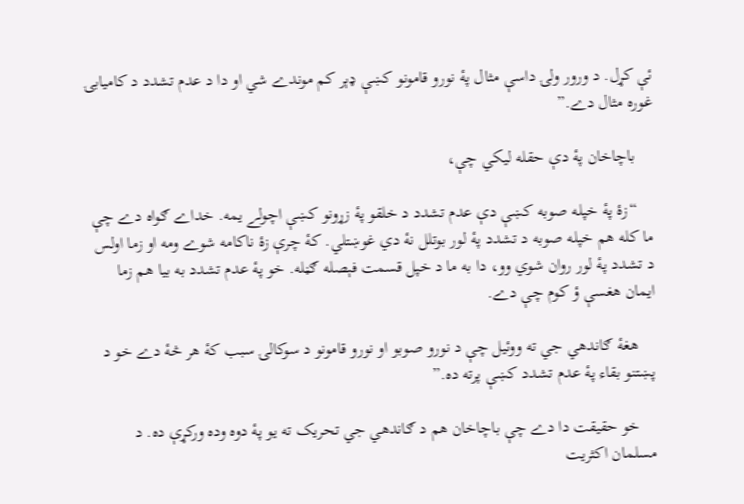ئې کړل. د ورور ولۍ داسې مثال پۀ نورو قامونو کښې ډېر کم موندے شي او دا د عدم تشدد د کاميابۍ غوره مثال دے.”

    باچاخان پۀ دې حقله ليکي چې،

    “زۀ پۀ خپله صوبه کښې دې عدم تشدد د خلقو پۀ زړونو کښې اچولے يمه. خداے ګواه دے چې ما کله هم خپله صوبه د تشدد پۀ لور بوتلل نۀ دي غوښتلي. کۀ چرې زۀ ناکامه شوے ومه او زما اولس د تشدد پۀ لور روان شوي وو، دا به ما د خپل قسمت فېصله ګڼله. خو پۀ عدم تشدد به بيا هم زما ايمان هغسې ؤ کوم چې دے.

    هغۀ ګاندهي جي ته ووئيل چې د نورو صوبو او نورو قامونو د سوکالۍ سبب کۀ هر څۀ دے خو د پښتنو بقاء پۀ عدم تشدد کښې پرته ده.”

    خو حقيقت دا دے چې باچاخان هم د ګاندهي جي تحريک ته يو پۀ دوه وده ورکړې ده. د مسلمان اکثريت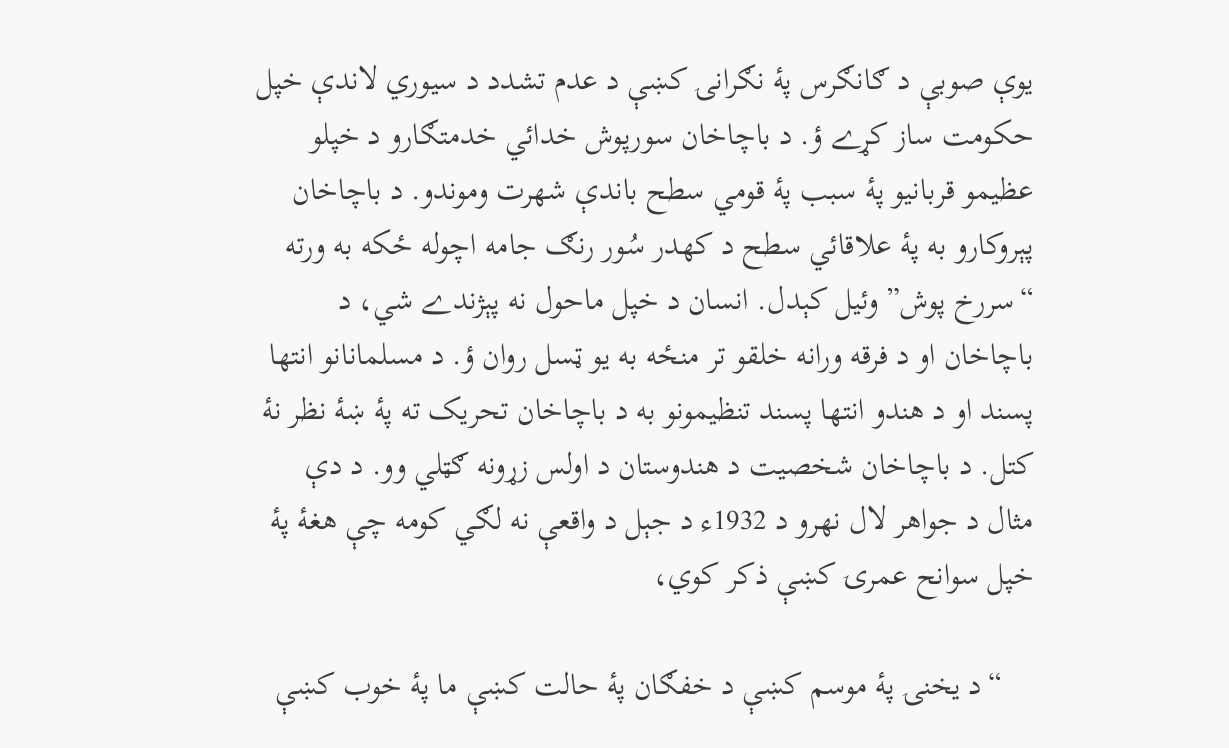يوې صوبې د ګانګرس پۀ نګرانۍ کښې د عدم تشدد د سيوري لاندې خپل حکومت ساز کړے ؤ. د باچاخان سورپوش خدائي خدمتګارو د خپلو عظيمو قربانیو پۀ سبب پۀ قومي سطح باندې شهرت وموندو. د باچاخان پېروکارو به پۀ علاقائي سطح د کهدر سُور رنګ جامه اچوله ځکه به ورته “سررخ پوش” وئيل کېدل. انسان د خپل ماحول نه پېژندے شي، د باچاخان او د فرقه ورانه خلقو تر منځه به يو ټسل روان ؤ. د مسلمانانو انتها پسند او د هندو انتها پسند تنظيمونو به د باچاخان تحريک ته پۀ ښۀ نظر نۀ کتل. د باچاخان شخصيت د هندوستان د اولس زړونه ګټلي وو. د دې مثال د جواهر لال نهرو د 1932ء د جېل د واقعې نه لګي کومه چې هغۀ پۀ خپل سوانح عمرۍ کښې ذکر کوي،

    “د يخنۍ پۀ موسم کښې د خفګان پۀ حالت کښې ما پۀ خوب کښې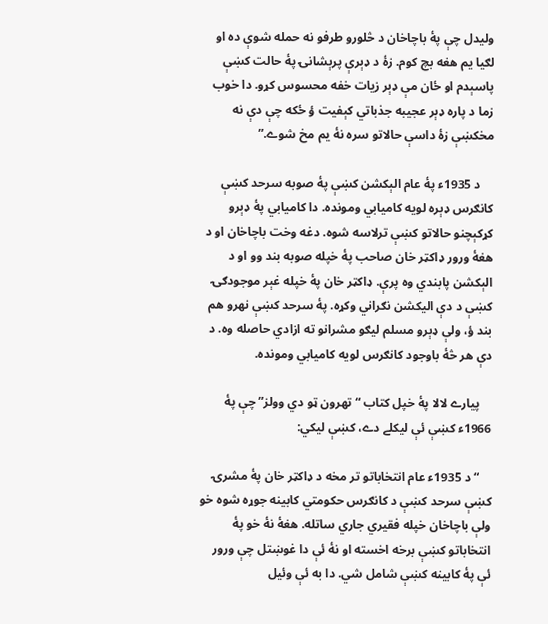وليدل چې پۀ باچاخان د څلورو طرفو نه حمله شوې ده او لګيا يم هغه بچ کوم. زۀ د ډېرې پرېشانۍ پۀ حالت کښې پاسېدم او ځان مې ډېر زيات خفه محسوس کړو. دا خوب زما د پاره ډېر عجيبه جذباتي کېفيت ؤ ځکه چې دې نه مخکښې زۀ داسې حالاتو سره نۀ يم مخ شوے.”

    د 1935ء پۀ عام الېکشن کښې پۀ صوبه سرحد کښې کانګرس ډېره لويه کاميابي ومونده. دا کاميابي پۀ ډېرو کړکېچنو حالاتو کښې ترلاسه شوه. دغه وخت باچاخان او د هغۀ ورور ډاکټر خان صاحب پۀ خپله صوبه بند وو او د الېکشن پابندي وه پرې. ډاکټر خان پۀ خپله غېر موجودګۍ کښې د دې اليکشن نګراني وکړه. پۀ سرحد کښې نهرو هم بند ؤ، ولې ډېرو مسلم ليګو مشرانو ته ازادي حاصله وه. د دې هر څۀ باوجود کانګرس لويه کاميابي ومونده.

    پيارے لالا پۀ خپل کتاب “تهرون ټو دي وولز” چې پۀ 1966ء کښې ئې ليکلے دے، کښې لیکي:

    “د 1935ء عام انتخاباتو تر مخه د ډاکټر خان پۀ مشرۍ کښې سرحد کښې د کانګرس حکومتي کابينه جوړه شوه خو ولې باچاخان خپله فقيري جاري ساتله. هغۀ نۀ خو پۀ انتخاباتو کښې برخه اخسته او نۀ ئې دا غوښتل چې ورور ئې پۀ کابينه کښې شامل شي. دا به ئې وئيل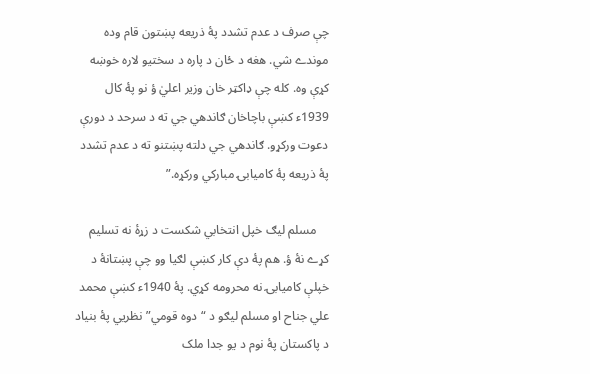چې صرف د عدم تشدد پۀ ذريعه پښتون قام وده موندے شي. هغه د ځان د پاره د سختیو لاره خوښه کړې وه. کله چې ډاکټر خان وزير اعليٰ ؤ نو پۀ کال 1939ء کښې باچاخان ګاندهي جي ته د سرحد د دورې دعوت ورکړو. ګاندهي جي دلته پښتنو ته د عدم تشدد پۀ ذريعه پۀ کاميابۍ مبارکي ورکړه.”

    مسلم ليګ خپل انتخابي شکست د زړۀ نه تسليم کړے نۀ ؤ. هم پۀ دې کار کښې لګيا وو چې پښتانۀ د خپلې کاميابۍ نه محرومه کړي. پۀ 1940ء کښې محمد علي جناح او مسلم ليګو د “دوه قومي” نظریي پۀ بنياد د پاکستان پۀ نوم د يو جدا ملک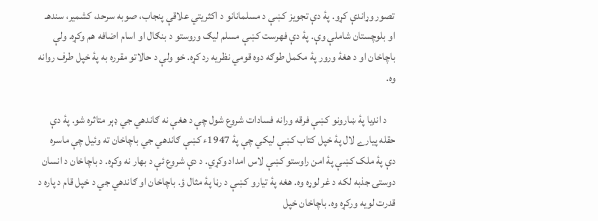تصور وړاندې کړو. پۀ دې تجويز کښې د مسلمانانو د اکثريتي علاقې پنجاب، صوبه سرحد، کشمير، سندهـ او بلوچستان شاملې وې. پۀ دې فهرست کښې مسلم ليګ وروستو د بنګال او اسام اضافه هم وکړه. ولې باچاخان او د هغۀ ورور پۀ مکمل طوګه دوه قومي نظريه رد کړه. خو ولې د حالاتو مقرره به پۀ خپل طرف روانه وه.

    د انډيا پۀ ښارونو کښې فرقه ورانه فسادات شروع شول چې د هغې نه ګاندهي جي ډېر متاثره شو. پۀ دې حقله پيارے لال پۀ خپل کتاب کښې ليکي چې پۀ 1947ء کښې ګاندهي جي باچاخان ته وئيل چې ماسره دې پۀ ملک کښې پۀ امن راوستو کښې لاس امداد وکړي. د دې شروع ئې د بهار نه وکړه. د باچاخان د انسان دوستۍ جذبه لکه د غر لوړه وه. هغه پۀ تيارو کښې د رڼا پۀ مثال ؤ. باچاخان او ګاندهي جي د خپل قام د پاره د قدرت لويه ورکړه وه. باچاخان خپل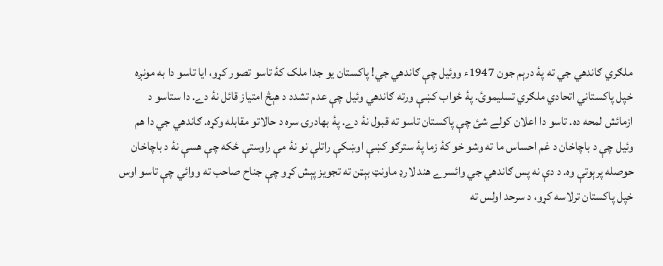ملګري ګاندهي جي ته پۀ درېم جون 1947ء ووئيل چې ګاندهي جي! پاکستان يو جدا ملک کۀ تاسو تصور کړو، ايا تاسو دا به مونږه خپل پاکستاني اتحادي ملګري تسليموئ. پۀ ځواب کښې ورته ګاندهي وئيل چې عدم تشدد د هېڅ امتياز قائل نۀ دے. دا ستاسو د ازمائش لمحه ده. تاسو دا اعلان کولے شئ چې پاکستان تاسو ته قبول نۀ دے. پۀ بهادرۍ سره د حالاتو مقابله وکړه. ګاندهي جي دا هم وئيل چې د باچاخان د غم احساس ما ته وشو خو کۀ زما پۀ سترګو کښې اوښکې راتلې نو نۀ مې راوستې ځکه چې هسې نۀ د باچاخان حوصله پرېوتې وه. د دې نه پس ګاندهي جي وائسرے هند لارډ ماونټ بېټن ته تجويز پېش کړو چې جناح صاحب ته ووائي چې تاسو اوس خپل پاکستان ترلاسه کړو، د سرحد اولس ته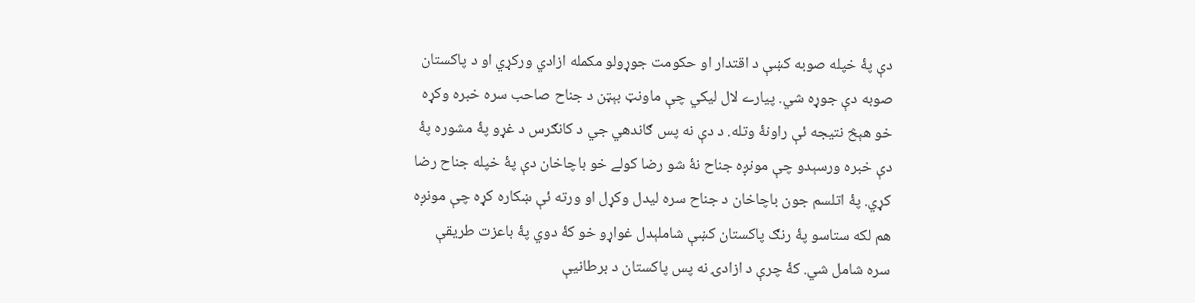دې پۀ خپله صوبه کښې د اقتدار او حکومت جوړولو مکمله ازادي ورکړي او د پاکستان صوبه دې جوړه شي. پيارے لال ليکي چې ماونټ بېټن د جناح صاحب سره خبره وکړه خو هېڅ نتيجه ئې راونۀ وتله. د دې نه پس ګاندهي جي د کانګرس د غړو پۀ مشوره پۀ دې خبره ورسېدو چې مونږه جناح نۀ شو رضا کولے خو باچاخان دې پۀ خپله جناح رضا کړي. پۀ اتلسم جون باچاخان د جناح سره ليدل وکړل او ورته ئې ښکاره کړه چې مونږه هم لکه ستاسو پۀ رنګ پاکستان کښې شاملېدل غواړو خو کۀ دوي پۀ باعزت طريقې سره شامل شي. کۀ چرې د ازادۍ نه پس پاکستان د برطانيې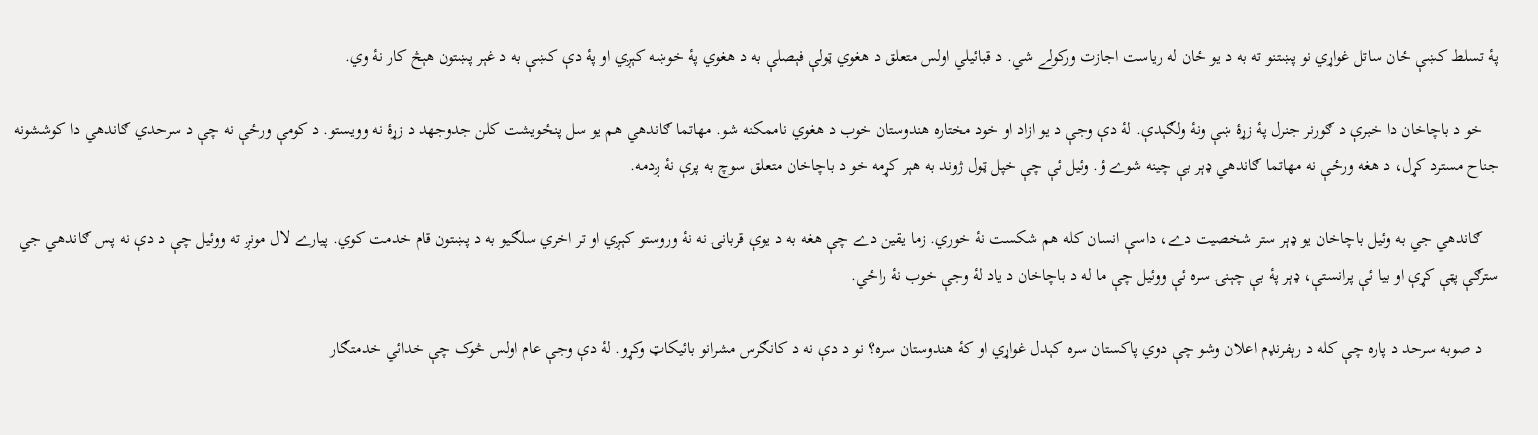پۀ تسلط کښې ځان ساتل غواړي نو پښتنو ته به د يو ځان له رياست اجازت ورکولے شي. د قبائيلي اولس متعلق د هغوي ټولې فېصلې به د هغوي پۀ خوښه کېږي او پۀ دې کښې به د غېر پښتون هېڅ کار نۀ وي.

    خو د باچاخان دا خبرې د ګورنر جنرل پۀ زړۀ ښې ونۀ ولګېدې. لۀ دې وجې د يو ازاد او خود مختاره هندوستان خوب د هغوي ناممکنه شو. مهاتما ګاندهي هم يو سل پنځويشت کلن جدوجهد د زړۀ نه وویستو. د کومې ورځې نه چې د سرحدي ګاندهي دا کوششونه جناح مسترد کړل، د هغه ورځې نه مهاتما ګاندهي ډېر بې چينه شوے ؤ. وئيل ئې چې خپل ټول ژوند به هېر کړمه خو د باچاخان متعلق سوچ به پرې نۀ ږدمه.

    ګاندهي جي به وئيل باچاخان يو ډېر ستر شخصيت دے، داسې انسان کله هم شکست نۀ خوري. زما يقين دے چې هغه به د يوې قربانۍ نه نۀ وروستو کېږي او تر اخري سلګیو به د پښتون قام خدمت کوي. پيارے لال مونږ ته ووئيل چې د دې نه پس ګاندهي جي سترګې پټې کړې او بيا ئې پرانستې، ډېر پۀ بې چېنۍ سره ئې ووئيل چې ما له د باچاخان د ياد لۀ وجې خوب نۀ راځي.

    د صوبه سرحد د پاره چې کله د رېفرنډم اعلان وشو چې دوي پاکستان سره کېدل غواړي او کۀ هندوستان سره؟ نو د دې نه د کانګرس مشرانو بائيکاټ وکړو. لۀ دې وجې عام اولس څوک چې خدائي خدمتګار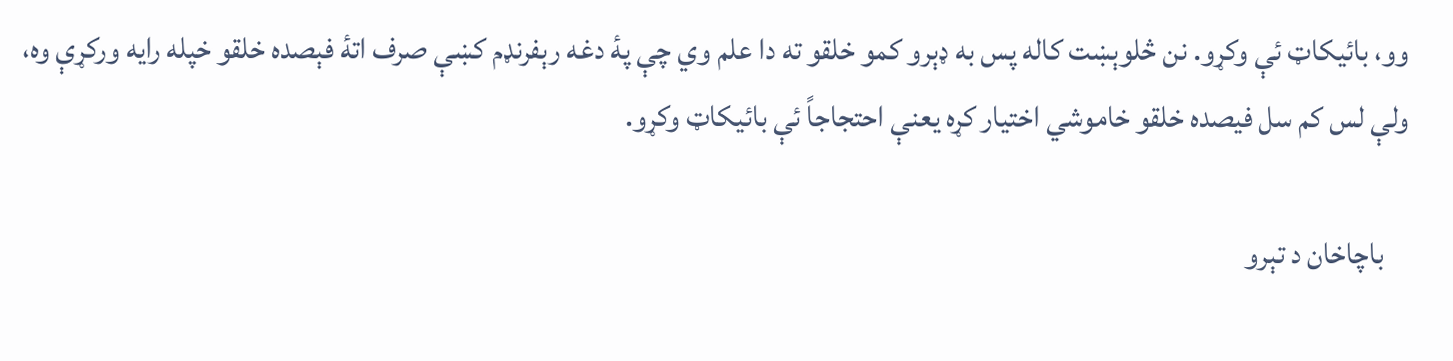وو، بائيکاټ ئې وکړو. نن څلوېښت کاله پس به ډېرو کمو خلقو ته دا علم وي چې پۀ دغه رېفرنډم کښې صرف اتۀ فېصده خلقو خپله رایه ورکړې وه، ولې لس کم سل فيصده خلقو خاموشي اختيار کړه يعنې احتجاجاً ئې بائيکاټ وکړو.

    باچاخان د تېرو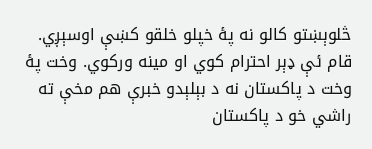څلوېښتو کالو نه پۀ خپلو خلقو کښې اوسېږي. قام ئې ډېر احترام کوي او مينه ورکوي. وخت پۀ وخت د پاکستان نه د بېلېدو خبرې هم مخې ته راشي خو د پاکستان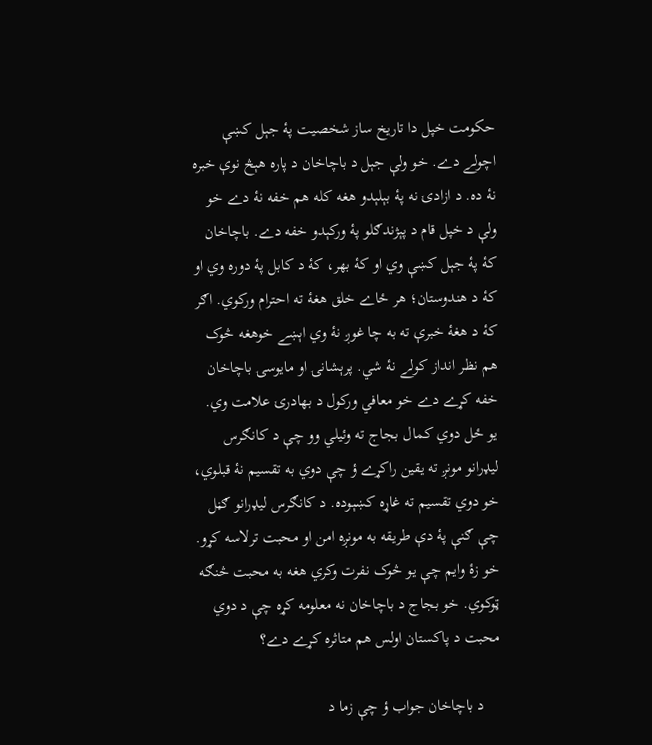حکومت خپل دا تاريخ ساز شخصيت پۀ جېل کښې اچولے دے. خو ولې جېل د باچاخان د پاره هېڅ نوې خبره نۀ ده. د ازادۍ نه پۀ بېلېدو هغه کله هم خفه نۀ دے خو ولې د خپل قام د پېژندګلو پۀ ورکېدو خفه دے. باچاخان کۀ پۀ جېل کښې وي او کۀ بهر، کۀ د کابل پۀ دوره وي او کۀ د هندوستان؛ هر ځاے خلق هغۀ ته احترام ورکوي. اګر کۀ د هغۀ خبرې ته به چا غوږ نۀ وي اېښے خوهغه څوک هم نظر انداز کولے نۀ شي. پرېشانۍ او مايوسۍ باچاخان خفه کړے دے خو معافي ورکول د بهادرۍ علامت وي. يو ځل دوي کمال بجاج ته وئيلي وو چې د کانګرس ليډرانو مونږ ته يقين راکړے ؤ چې دوي به تقسيم نۀ قبلوي، خو دوي تقسيم ته غاړه کښېوده. د کانګرس ليډرانو ګڼل چې ګنې پۀ دې طريقه به مونږه امن او محبت ترلاسه کړو. خو زۀ وايم چې يو څوک نفرت وکري هغه به محبت څنګه ټوکوي. خو بجاج د باچاخان نه معلومه کړه چې د دوي محبت د پاکستان اولس هم متاثره کړے دے؟

    د باچاخان جواب ؤ چې زما د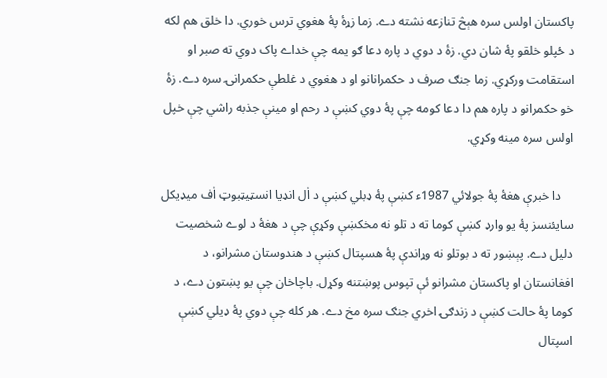پاکستان اولس سره هېڅ تنازعه نشته دے. زما زړۀ پۀ هغوي ترس خوري. دا خلق هم لکه د ځپلو خلقو پۀ شان دي. زۀ د دوي د پاره دعا ګو يمه چې خداے پاک دوي ته صبر او استقامت ورکړي. زما جنګ صرف د حکمرانانو او د هغوي د غلطې حکمرانۍ سره دے. زۀ خو حکمرانو د پاره هم دا دعا کومه چې پۀ دوي کښې د رحم او مينې جذبه راشي چې خپل اولس سره مينه وکړي.

    دا خبرې هغۀ پۀ جولائي 1987ء کښې پۀ ډبلي کښې د اٰل انډيا انسټيټبوټ اٰف ميډيکل سايئنسز پۀ يو وارډ کښې کوما ته د تلو نه مخکښې وکړې چې د هغۀ د لوے شخصيت دليل دے. پېښور ته د بوتلو نه وړاندې پۀ هسپتال کښې د هندوستان مشرانو، د افغانستان او پاکستان مشرانو ئې تپوس پوښتنه وکړل. باچاخان چې يو پښتون دے، د کوما پۀ حالت کښې د زندګۍ اخري جنګ سره مخ دے. هر کله چې دوي پۀ ډیلي کښې اسپتال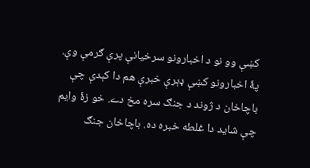کښې وو نو د اخبارونو سرخيانې پرې ګرمې وې. پۀ اخبارونو کښې ډېرې خبرې هم دا کېدې چې باچاخان د ژوند د جنګ سره مخ دے. خو زۀ وايم چې شاید دا غلطه خبره ده. باچاخان جنګ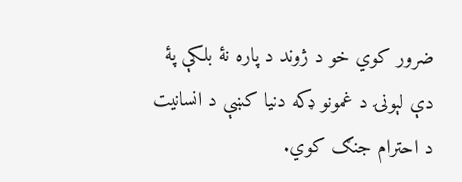ضرور کوي خو د ژوند د پاره نۀ بلکې پۀ دې لېونۍ د غمونو ډکه دنيا کښې د انسانيت د احترام جنګ کوي.